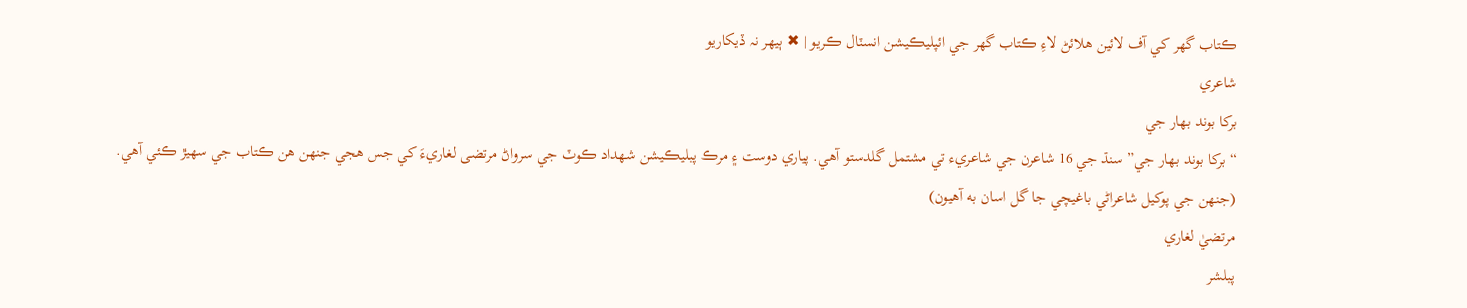ڪتاب گهر کي آف لائين ھلائڻ لاءِ ڪتاب گهر جي ائپليڪيشن انسٽال ڪريو | ✖ ٻيھر نہ ڏيکاريو
شاعري
برکا بوند بھار جي
“برکا بوند بهار جي” سنڌ جي 16 شاعرن جي شاعريء تي مشتمل گلدستو آهي. پياري دوست ۽ مرڪ پبليڪيشن شهداد ڪوٽ جي سرواڻ مرتضى لغاريءَ کي جس هجي جنهن هن ڪتاب جي سهيڙ ڪئي آهي.
(جنهن جي پوکيل شاعراڻي باغيچي جا گل اسان به آهيون)
مرتضيٰ لغاري
پبلشر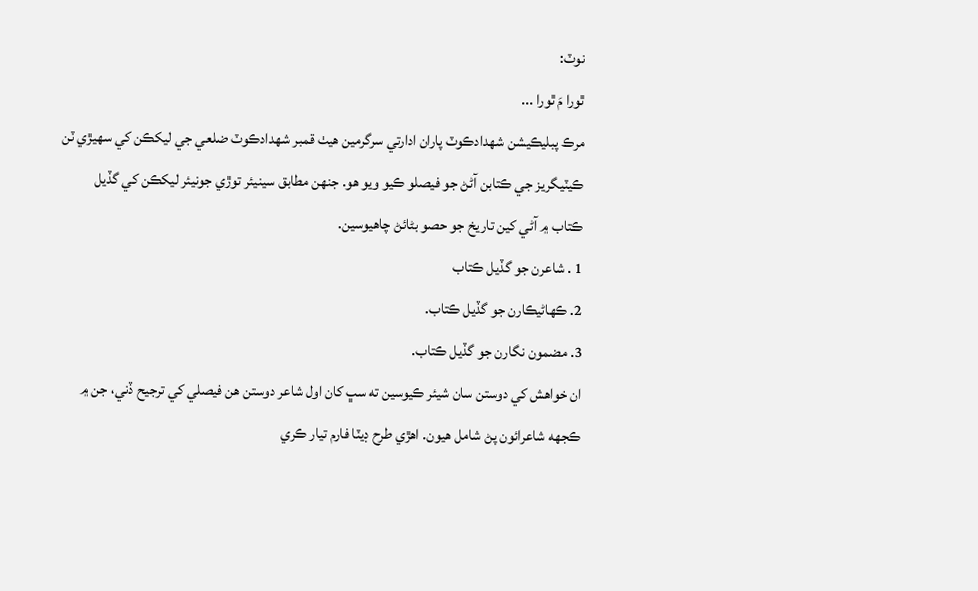نوٽ:
ٿورا مَ ٿورا ...
مرڪ پبليڪيشن شهدادڪوٽ پاران ادارتي سرگرمين هيٺ قمبر شهدادڪوٽ ضلعي جي ليکڪن کي سهيڙي ٽن ڪيٽيگريز جي ڪتابن آڻڻ جو فيصلو ڪيو ويو هو. جنهن مطابق سينيئر توڙي جونيئر ليکڪن کي گڏيل ڪتاب ۾ آڻي کين تاريخ جو حصو بڻائڻ چاهيوسين.
1 . شاعرن جو گڏيل ڪتاب
2. ڪهاڻيڪارن جو گڏيل ڪتاب.
3. مضمون نگارن جو گڏيل ڪتاب.
ان خواهش کي دوستن سان شيئر ڪيوسين ته سڀ کان اول شاعر دوستن هن فيصلي کي ترجيح ڏني، جن ۾ ڪجهه شاعرائون پڻ شامل هيون. اهڙي طرح ڊيٽا فارم تيار ڪري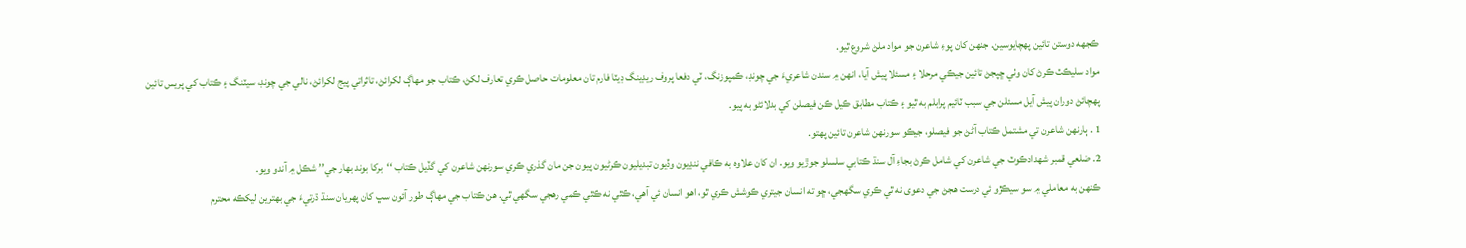ڪجهه دوستن تائين پهچايوسين. جنهن کان پوءِ شاعرن جو مواد ملڻ شروع ٿيو.
مواد سليڪٽ ڪرڻ کان وٺي ڇپجڻ تائين جيڪي مرحلا ۽ مسئلا پيش آيا، انهن ۾ سندن شاعريءَ جي چونڊ، ڪمپوزنگ، ٽي دفعا پروف ريڊينگ ڊيٽا فارم تان معلومات حاصل ڪري تعارف لکڻ، ڪتاب جو مهاڳ لکرائڻ، تاثراتي پيج لکرائڻ، نالي جي چونڊ، سيٽنگ ۽ ڪتاب کي پريس تائين پهچائڻ دوران پيش آيل مسئلن جي سبب ٽائيم پرابلم به ٿيو ۽ ڪتاب مطابق ڪيل ڪن فيصلن کي بدلائڻو به پيو.
1 . ٻارنهن شاعرن تي مشتمل ڪتاب آڻڻ جو فيصلو، جيڪو سورنهن شاعرن تائين پهتو.
2. ضلعي قمبر شهدادڪوٽ جي شاعرن کي شامل ڪرڻ بجاءِ آل سنڌ ڪتابي سلسلو جوڙيو ويو. ان کان علاوه به ڪافي ننڍيون وڏيون تبديليون ڪرڻيون پيون جن مان گذري ڪري سورنهن شاعرن کي گڏيل ڪتاب ‘‘برکا بوند بهار جي’’ شڪل ۾ آندو ويو.
ڪنهن به معاملي ۾ سو سيڪڙو ئي درست هجڻ جي دعوى نه ٿي ڪري سگهجي، ڇو ته انسان جيتري ڪوشش ڪري ٿو، اهو انسان ئي آهي، ڪٿي نه ڪٿي ڪمي رهجي سگهي ٿي. هن ڪتاب جي مهاڳ طور آئون سڀ کان پهريان سنڌ ڌرتيءَ جي بهترين ليکڪه محترم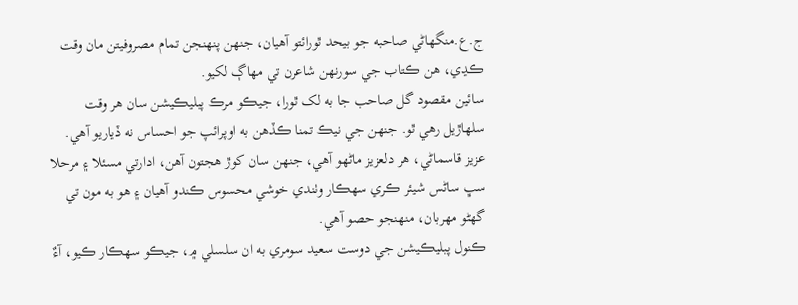ج.ع.منگهاڻي صاحبه جو بيحد ٿورائتو آهيان، جنهن پنهنجن تمام مصروفيتن مان وقت ڪڍي، هن ڪتاب جي سورنهن شاعرن تي مهاڳ لکيو.
سائين مقصود گل صاحب جا به لک ٿورا، جيڪو مرڪ پبليڪيشن سان هر وقت سلهاڙيل رهي ٿو. جنهن جي نيڪ تمنا ڪڏهن به اوپرائپ جو احساس نه ڏياريو آهي.
عزيز قاسماڻي، هر دلعزيز ماڻهو آهي، جنهن سان کوڙ هجتون آهن، ادارتي مسئلا ۽ مرحلا سڀ ساڻس شيئر ڪري سهڪار وٺندي خوشي محسوس ڪندو آهيان ۽ هو به مون تي گهڻو مهربان، منهنجو حصو آهي.
ڪنول پبليڪيشن جي دوست سعيد سومري به ان سلسلي ۾، جيڪو سهڪار ڪيو، آءٌ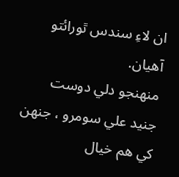ان لاءِ سندس ٿورائتو آهيان.
منهنجو دلي دوست جنيد علي سومرو ، جنهن کي هم خيال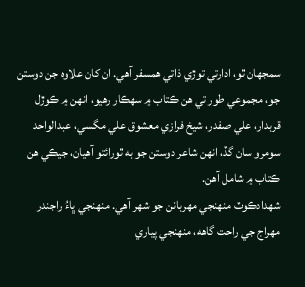سمجهان ٿو، ادارتي توڙي ذاتي همسفر آهي. ان کان علاوه جن دوستن جو، مجموعي طور تي هن ڪتاب ۾ سهڪار رهيو، انهن ۾ ڪوڙل قربدار، علي صفدر، شيخ فرازي معشوق علي مگسي، عبدالواحد سومرو سان گڏ، انهن شاعر دوستن جو به ٿورائتو آهيان، جيڪي هن ڪتاب ۾ شامل آهن.
شهدادڪوٽ منهنجي مهربانن جو شهر آهي. منهنجي ڀاءُ راجندر مهراج جي راحت گاهه، منهنجي پياري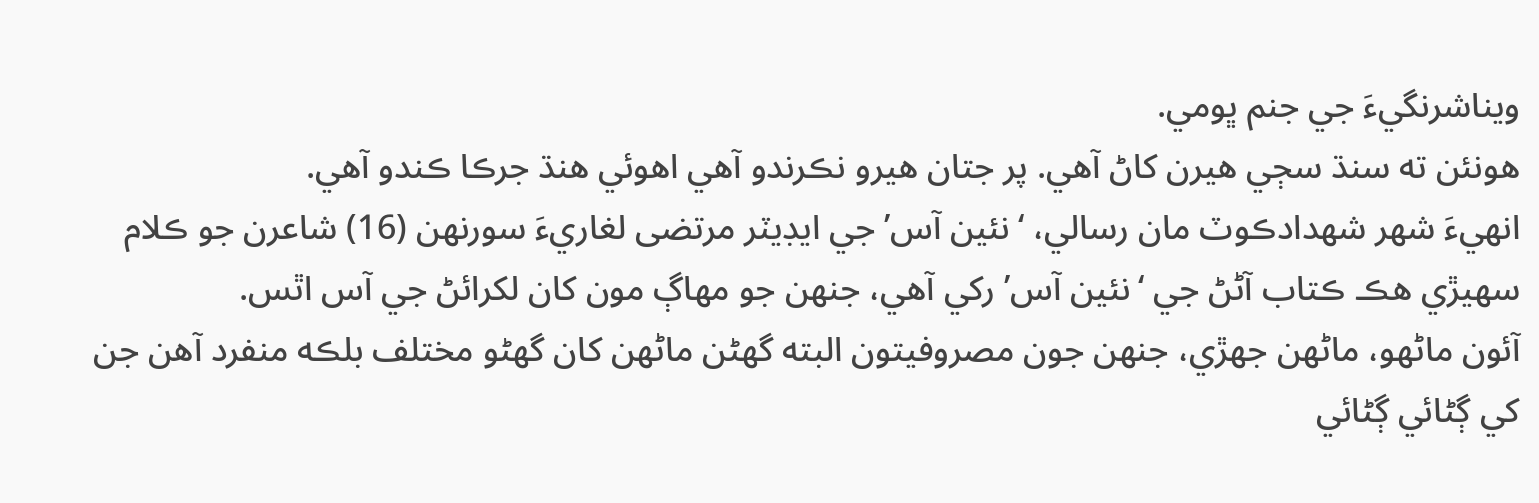ويناشرنگيءَ جي جنم ڀومي.
هونئن ته سنڌ سڄي هيرن کاڻ آهي. پر جتان هيرو نڪرندو آهي اهوئي هنڌ جرڪا ڪندو آهي.
انهيءَ شهر شهدادڪوٽ مان رسالي، ‘نئين آس’ جي ايڊيٽر مرتضى لغاريءَ سورنهن (16) شاعرن جو ڪلام سهيڙي هڪ ڪتاب آڻڻ جي ‘نئين آس’ رکي آهي، جنهن جو مهاڳ مون کان لکرائڻ جي آس اٿس.
آئون ماڻهو، ماڻهن جهڙي، جنهن جون مصروفيتون البته گهڻن ماڻهن کان گهڻو مختلف بلڪه منفرد آهن جن کي ڳڻائي ڳڻائي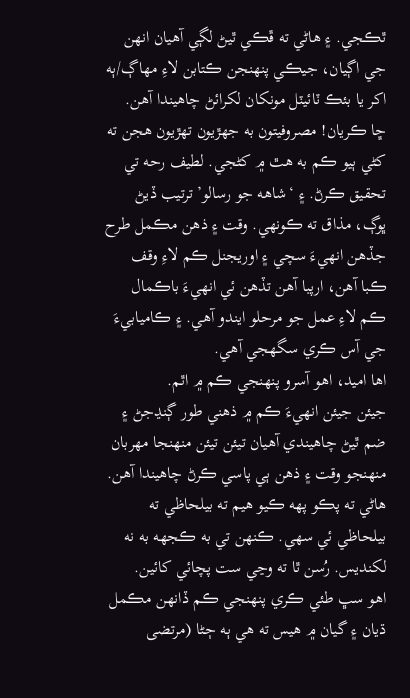ٿڪجي. ۽ هاڻي ته ڦڪي ٿيڻ لڳي آهيان انهن جي اڳيان، جيڪي پنهنجن ڪتابن لاءِ مهاڳ/ٻه اکر يا بئڪ ٽائيٽل مونکان لکرائڻ چاهيندا آهن.
ڇا ڪريان! مصروفيتون به جهڙيون تهڙيون هجن ته کڻي ٻيو ڪم به هٿ ۾ کڻجي. لطيف رحه تي تحقيق ڪرڻ. ۽ ‘شاهه جو رسالو’ ترتيب ڏيڻ ڀوڳ، مذاق ته ڪونهي. وقت ۽ ذهن مڪمل طرح جڏهن انهيءَ سچي ۽ اوريجنل ڪم لاءِ وقف ڪبا آهن، ارپبا آهن تڏهن ئي انهيءَ باڪمال ڪم لاءِ عمل جو مرحلو ايندو آهي. ۽ ڪاميابيءَ جي آس ڪري سگهجي آهي.
اها اميد، اهو آسرو پنهنجي ڪم ۾ اٿم.
جيئن جيئن انهيءَ ڪم ۾ ذهني طور ڳنڍجڻ ۽ ضم ٿيڻ چاهيندي آهيان تيئن تيئن منهنجا مهربان منهنجو وقت ۽ ذهن ٻي پاسي ڪرڻ چاهيندا آهن.
هاڻي ته پڪو پهه ڪيو هيم ته بيلحاظي ته بيلحاظي ئي سهي. ڪنهن تي به ڪجهه به نه لکنديس. رُسن ٿا ته وڃي ست پچائي کائين.
اهو سڀ طئي ڪري پنهنجي ڪم ڏانهن مڪمل ڌيان ۽ گيان ۾ هيس ته هي ٻه ڄڻا (مرتضى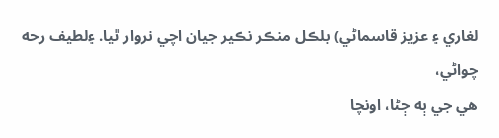لغاري ۽ عزيز قاسماڻي) بلڪل منڪر نڪير جيان اچي نروار ٿيا. ۽لطيف رحه چواڻي،
هي جي ٻه ڄڻا، اونچا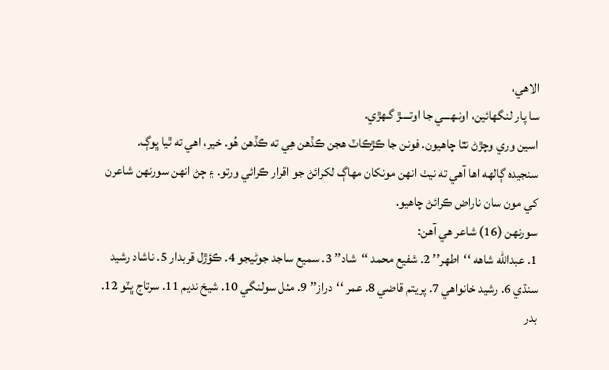الاهي،
سا پار لنگهائين، اونـهـــي جا اوتــــڙ گـهڙي.
اسين وري وچڙڻ نٿا چاهيون. فونن جا ڪڙڪاٽ هجن ڪڏهن هِي ته ڪڏهن هُو. خير، اهي ته ٿيا ڀوڳ.
سنجيده ڳالهه اها آهي ته نيٺ انهن مونکان مهاڳ لکرائڻ جو اقرار ڪرائي ورتو. ۽ ڄڻ انهن سورنهن شاعرن کي مون سان ناراض ڪرائڻ چاهيو.
سورنهن (16) شاعر هي آهن:
1. عبدالله شاهه ‘‘اطهر’’ 2. شفيع محمد ‘‘شاد’’ 3. سميع ساجد جوڻيجو 4. ڪؤڙل قربدار 5. ناشاد رشيد سنڌي 6. رشيد خانواهي 7. پريتم قاضي 8. عمر ‘‘دراز’’ 9. مٺل سولنگي 10. شيخ نديم 11. سرتاج ڀٽو 12. بدر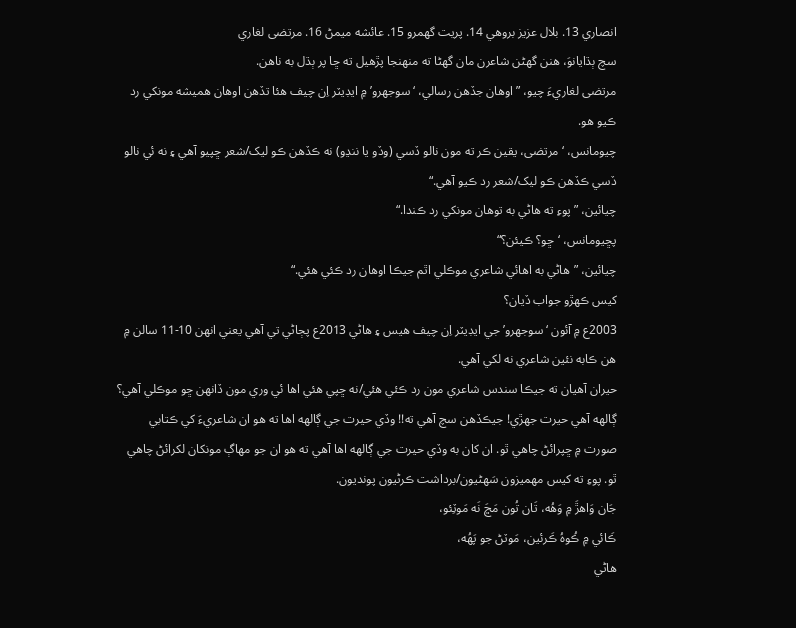انصاري 13. بلال عزيز بروهي 14. پريت گهمرو 15. عائشه ميمڻ 16. مرتضى لغاري
سچ ٻڌايانوَ، هنن گهڻن شاعرن مان گهڻا ته منهنجا پڙهيل ته ڇا پر ٻڌل به ناهن.
مرتضى لغاريءَ چيو، ”اوهان جڏهن رسالي، ‘سوجهرو’ ۾ ايڊيٽر اِن چيف هئا تڏهن اوهان هميشه مونکي رد ڪيو هو.
چيومانس، ‘مرتضى، يقين ڪر ته مون نالو ڏسي (وڏو يا ننڍو) نه ڪڏهن ڪو ليک/شعر ڇپيو آهي ۽ نه ئي نالو ڏسي ڪڏهن ڪو ليک/شعر رد ڪيو آهي.“
چيائين، ”پوءِ ته هاڻي به توهان مونکي رد ڪندا.“
پڇيومانس، ‘ڇو؟ ڪيئن؟“
چيائين، ”هاڻي به اهائي شاعري موڪلي اٿم جيڪا اوهان رد ڪئي هئي.“
کيس ڪهڙو جواب ڏيان؟
2003ع ۾ آئون ‘سوجهرو’ جي ايڊيٽر اِن چيف هيس ۽ هاڻي 2013ع پڄاڻي تي آهي يعني انهن 10-11 سالن ۾ هن ڪابه نئين شاعري نه لکي آهي.
حيران آهيان ته جيڪا سندس شاعري مون رد ڪئي هئي/نه ڇپي هئي اها ئي وري مون ڏانهن ڇو موڪلي آهي؟ ڳالهه آهي حيرت جهڙي! جيڪڏهن سچ آهي ته!! وڏي حيرت جي ڳالهه اها ته هو ان شاعريءَ کي ڪتابي صورت ۾ ڇپرائڻ چاهي ٿو. ان کان به وڏي حيرت جي ڳالهه اها آهي ته هو ان جو مهاڳ مونکان لکرائڻ چاهي ٿو. پوءِ ته کيس مهميزون سَهڻيون/برداشت ڪرڻيون پونديون.
جَان وَاهڙَ ۾ وَهُه، تَان تُون مَڇَ نَه مَوٽِئو،
ڪَائي ۾ ڪُوهُ ڪَرئين، مَوٽڻ جو پَهُه،
هاڻي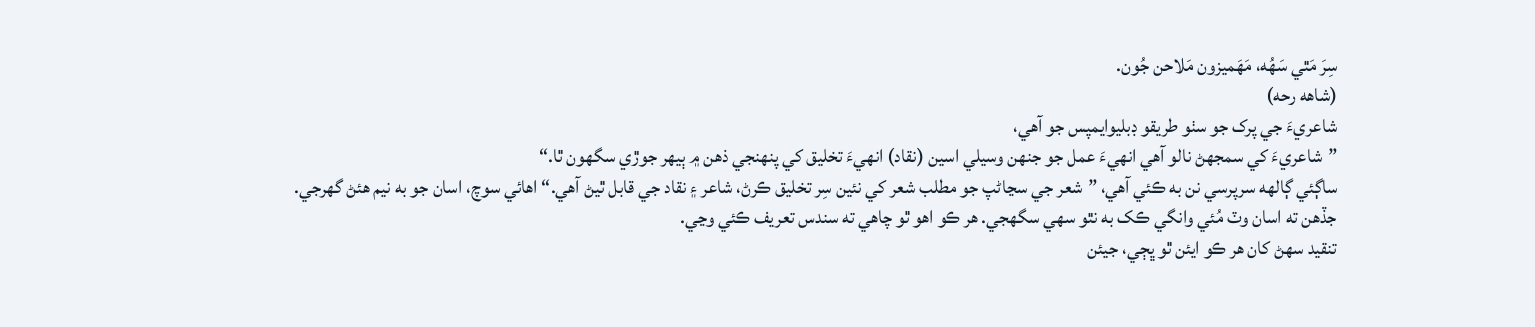سِرَ مَٿي سَهُه، مَهَميزون مَلاحن جُون.
(شاهه رحه)
شاعريءَ جي پرک جو سٺو طريقو ڊبليوايمپس جو آهي،
”شاعريءَ کي سمجهڻ نالو آهي انهيءَ عمل جو جنهن وسيلي اسين (نقاد) انهيءَ تخليق کي پنهنجي ذهن ۾ ٻيهر جوڙي سگهون ٿا.“
ساڳئي ڳالهه سرپرسي نن به ڪئي آهي، ”شعر جي سڃاڻپ جو مطلب شعر کي نئين سِر تخليق ڪرڻ، شاعر ۽ نقاد جي قابل ٿيڻ آهي.“ اهائي سوچ، اسان جو به نيم هئڻ گهرجي. جڏهن ته اسان وٽ مُئي وانگي ڪک به نٿو سهي سگهجي. هر ڪو اهو ٿو چاهي ته سندس تعريف ڪئي وڃي.
تنقيد سهڻ کان هر ڪو ايئن ٿو ڀڄي، جيئن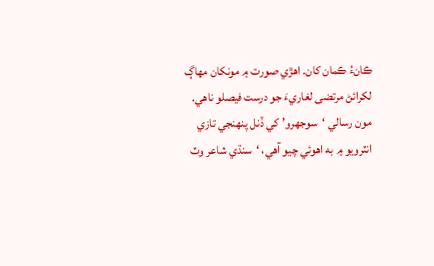ڪانءُ ڪمان کان. اهڙي صورت ۾ مونکان مهاڳ لکرائڻ مرتضى لغاريءَ جو درست فيصلو ناهي.
مون رسالي ‘سوجهرو’ کي ڏنل پنهنجي تازي انٽرويو ۾ به اهوئي چيو آهي، ‘سنڌي شاعر وٽ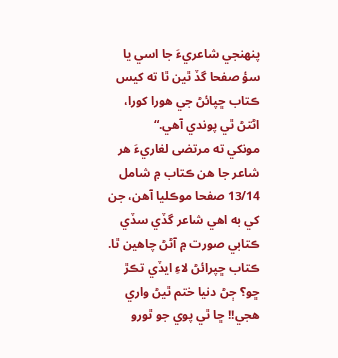پنهنجي شاعريءَ جا اسي يا سؤ صفحا گڏ ٿين ٿا ته کيس ڪتاب ڇپائڻ جي هورا کورا، اڻتڻ ٿي پوندي آهي.“
مونکي ته مرتضى لغاريءَ هر شاعر جا هن ڪتاب ۾ شامل 13/14 صفحا موڪليا آهن، جن کي به اهي شاعر گڏي سڏي ڪتابي صورت ۾ آڻڻ چاهين ٿا.
ڪتاب ڇپرائڻ لاءِ ايڏي تڪڙ ڇو؟ ڄڻ دنيا ختم ٿيڻ واري هجي!! ڇا ٿي پوي جو ٿورو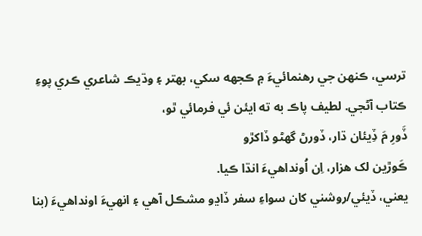ترسي، ڪنهن جي رهنمائيءَ ۾ ڪجهه سکي، بهتر ۽ وڌيڪ شاعري ڪري پوءِ ڪتاب آڻجي. لطيف پاڪ به ته ايئن ئي فرمائي ٿو،
ڏَورِ مَ ڏِيئان ڌار، ڏورڻ گهڻو ڏاکڙو
ڪَوڙين لک هزار، اِن اُونداهيءَ انڌا ڪيا.
يعني، ڏيئي/روشني کان سواءِ سفر ڏاڍو مشڪل آهي ۽ انهيءَ اونداهيءَ (بنا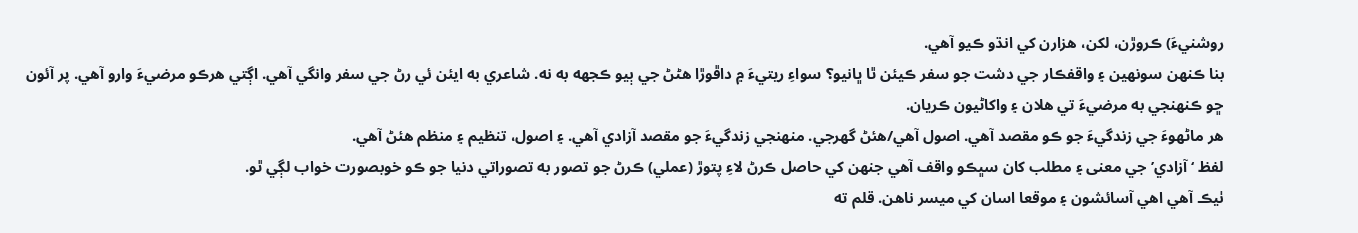روشنيءَ) ڪروڙن، لکن، هزارن کي انڌو ڪيو آهي.
بنا ڪنهن سونهين ۽ واقفڪار جي دشت جو سفر ڪيئن ٿا ڀانيو؟ سواءِ ريتيءَ ۾ داڦوڙا هڻڻ جي ٻيو ڪجهه به نه. شاعري به ايئن ئي رڻ جي سفر وانگي آهي. اڳتي هرڪو مرضيءَ وارو آهي. پر آئون ڇو ڪنهنجي به مرضيءَ تي هلان ۽ واکاڻيون ڪريان.
هر ماڻهوءَ جي زندگيءَ جو ڪو مقصد آهي. اصول آهي/هئڻ گهرجي. منهنجي زندگيءَ جو مقصد آزادي آهي. ۽ اصول، تنظيم ۽ منظم هئڻ آهي.
لفظ ‘آزادي’ جي معنى ۽ مطلب کان سڀڪو واقف آهي جنهن کي حاصل ڪرڻ لاءِ پتوڙ (عملي) ڪرڻ جو تصور به تصوراتي دنيا جو ڪو خوبصورت خواب لڳي ٿو.
ٺيڪ آهي اهي آسائشون ۽ موقعا اسان کي ميسر ناهن. قلم ته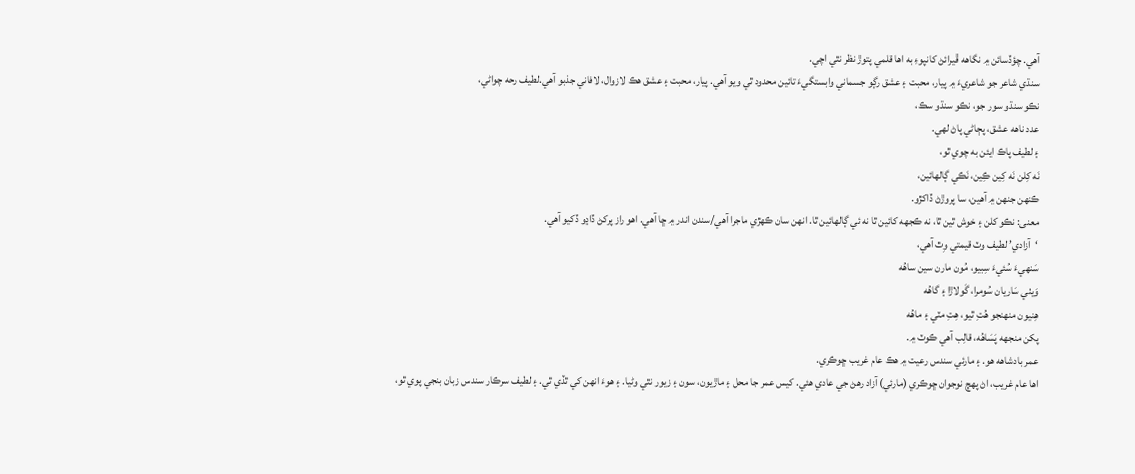آهي. چؤڏسائن ۾ نگاهه ڦيرائڻ کانپوءِ به اها قلمي پتوڙ نظر نٿي اچي.
سنڌي شاعر جو شاعريءَ ۾ پيار، محبت ۽ عشق رڳو جسماني وابستگيءَ تائين محدود ٿي ويو آهي. پيار، محبت ۽ عشق هڪ لازوال، لافاني جذبو آهي.لطيف رحه چواڻي،
نڪو سنڌو سور جو، نڪو سنڌو سڪ،
عدد ناهه عشق، پڄاڻي پاڻ لهي.
۽ لطيف پاڪ ايئن به چوي ٿو،
نَه کِلن نَه کِين ڪِين، نَڪي ڳالهائين،
ڪنهن جنهن ۾ آهين، سا پروڙڻ ڏاکڙو.
معنى: نڪو کلن ۽ خوش ٿين ٿا، نه ڪجهه کائين ٿا نه ئي ڳالهائين ٿا. انهن سان ڪهڙي ماجرا آهي/سندن اندر ۾ ڇا آهي. اهو راز پرکڻ ڏاڍو ڏکيو آهي.
‘آزادي’ لطيف وٽ قيمتي وِٿ آهي،
سَنهيءَ سُئيءَ سِبيو، مُون مارن سين ساهُه
وَيٺي سَاريان سُومرا، گَولاڙا ۽ گاهُه
هِنيون منهنجو هُتِ ٿيو، هِتِ مٽي ۽ ماهُه
پکن منجهه پَسَاهُه، قالِب آهي ڪوٽ ۾.
عمر بادشاهه هو. ۽ مارئي سندس رعيت ۾ هڪ عام غريب ڇوڪري.
اها عام غريب، اڻ پهچ نوجوان ڇوڪري (مارئي) آزاد رهڻ جي عادي هئي. کيس عمر جا محل ۽ ماڙيون، سون ۽ زيور نٿي وڻيا. ۽ هوءَ انهن کي ٿڏي ٿي. ۽ لطيف سرڪار سندس زبان بنجي پوي ٿو،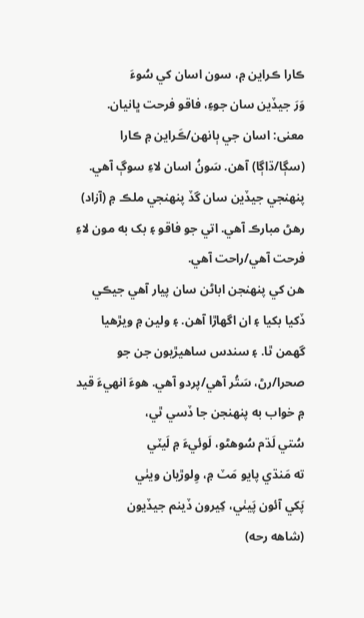ڪارا ڪراين ۾، سون اسان کي سُوءَ
وَرَ جيڏين سان جوءِ، فاقو فرحت ڀانيان.
معنى: اسان جي ٻانهن/ڪَراين ۾ ڪارا (سڳا/ڌاڳا) آهن. سَونُ اسان لاءِ سوڳ آهي. پنهنجي جيڏين سان گڏ پنهنجي ملڪ ۾ (آزاد) رهڻ مبارڪ آهي. اتي جو فاقو ۽ بک به مون لاءِ فرحت آهي/راحت آهي.
هن کي پنهنجن اباڻن سان پيار آهي جيڪي ڏکيا بکيا ۽ ان اگهاڙا آهن. ۽ ولين ۾ ويڙهيا گهمن ٿا. ۽ سندس ساهيڙيون جن جو صحرا/رڻ، سَتُر آهي/پردو آهي. هوءَ انهيءَ قيد ۾ خواب به پنهنجن جا ڏسي ٿي،
سُتي لَڌم سُوهڻو، لَوئيءَ ۾ لَيٽي
ته مَنڌي پايو مَٽ ۾، وِلوڙيان ويٺي
پَکي آئون پَيٺي، کِيرون ڏينم جيڏيون
(شاهه رحه)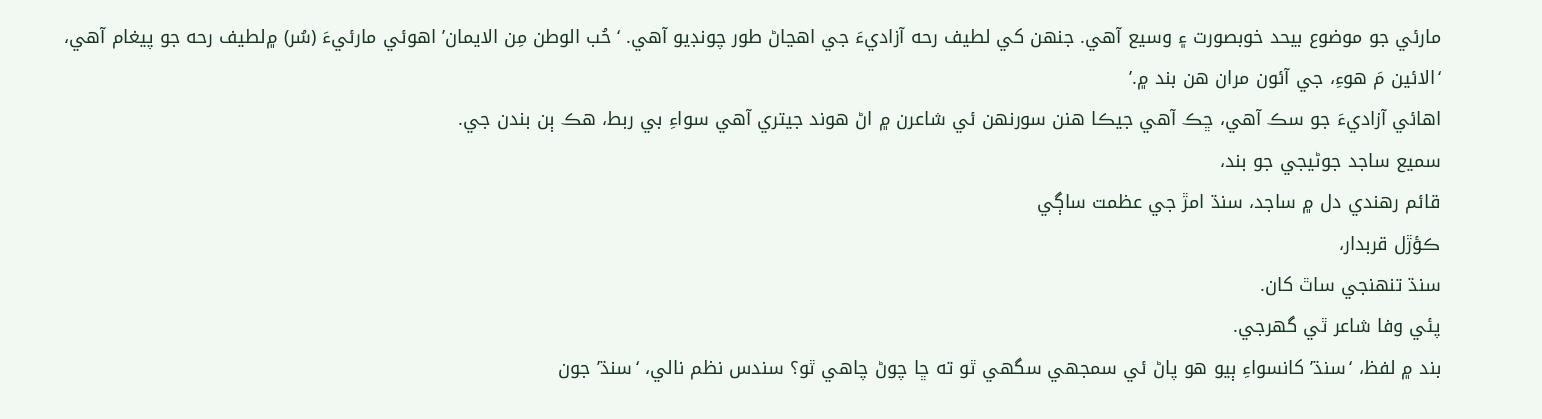مارئي جو موضوع بيحد خوبصورت ۽ وسيع آهي. جنهن کي لطيف رحه آزاديءَ جي اهڃاڻ طور چونڊيو آهي. ‘حُب الوطن مِن الايمان’ اهوئي مارئيءَ (سُر) ۾لطيف رحه جو پيغام آهي، ‘الائين مَ هوءِ، جي آئون مران هن بند ۾.’
اهائي آزاديءَ جو سڪ آهي، ڇڪ آهي جيڪا هنن سورنهن ئي شاعرن ۾ اڻ هوند جيتري آهي سواءِ بي ربط، هڪ ٻن بندن جي.
سميع ساجد جوڻيجي جو بند،
قائم رهندي دل ۾ ساجد، سنڌ امڙ جي عظمت ساڳي
ڪؤڙل قربدار،
سنڌ تنهنجي ساٿ کان.
پئي وفا شاعر ٿي گهرجي.
بند ۾ لفظ، ‘سنڌ’ کانسواءِ ٻيو هو پاڻ ئي سمجهي سگهي ٿو ته ڇا چوڻ چاهي ٿو؟ سندس نظم نالي، ‘سنڌ’ جون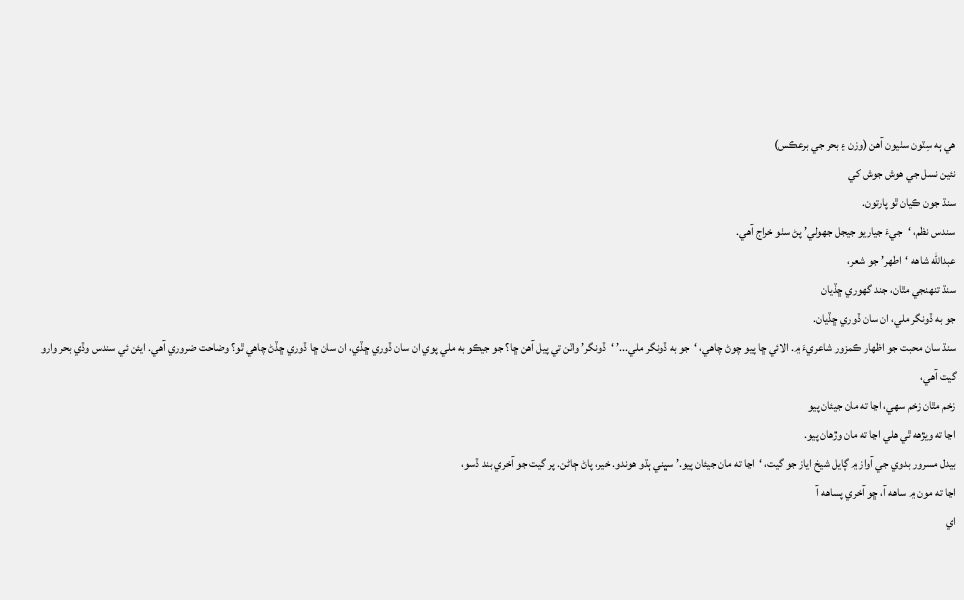هي ٻه سِٽون سٺيون آهن (وزن ۽ بحر جي برعڪس)
نئين نسل جي هوش جوش کي
سنڌ جون ڪيان ٿو پارتون.
سندس نظم، ‘جيءَ جياريو جيجل جهولي’ پڻ سٺو خراج آهي.
عبدالله شاهه ‘اطهر’ جو شعر،
سنڌ تنهنجي مٿان، جند گهوري ڇڏيان
جو به ڏونگر ملي، ان سان ڏوري ڇڏيان.
سنڌ سان محبت جو اظهار ڪمزور شاعريءَ ۾. الائي ڇا پيو چوڻ چاهي، ‘جو به ڏونگر ملي...’ ‘ڏونگر’ واٽن تي پيل آهن ڇا؟ جو جيڪو به ملي پوي ان سان ڏوري ڇڏي، ان سان ڇا ڏوري ڇڏڻ چاهي ٿو؟ وضاحت ضروري آهي. ايئن ئي سندس وڏي بحر وارو گيت آهي،
زخم مٿان زخم سهي، اڃا ته مان جيئان پيو
اڃا ته ويڙهه ٿي هلي اڃا ته مان وڙهان پيو.
بيدل مسرور بدوي جي آواز ۾ ڳايل شيخ اياز جو گيت، ‘اڃا ته مان جيئان پيو.’ سڀني ٻڌو هوندو. خير، پاڻ ڄاڻن. پر گيت جو آخري بند ڏسو،
اڃا ته مون ۾ ساهه آ، ڇو آخري پساهه آ
اي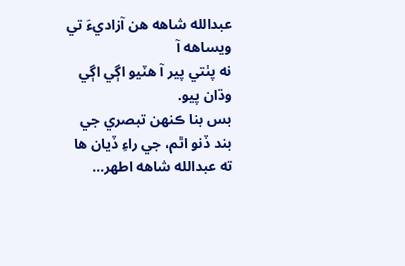عبدالله شاهه هن آزاديءَ تي ويساهه آ
نه پٺتي پير آ هٽيو اڳي اڳي وڌان پيو.
بس بنا ڪنهن تبصري جي بند ڏنو اٿم، جي راءِ ڏيان ها ته عبدالله شاهه اطهر...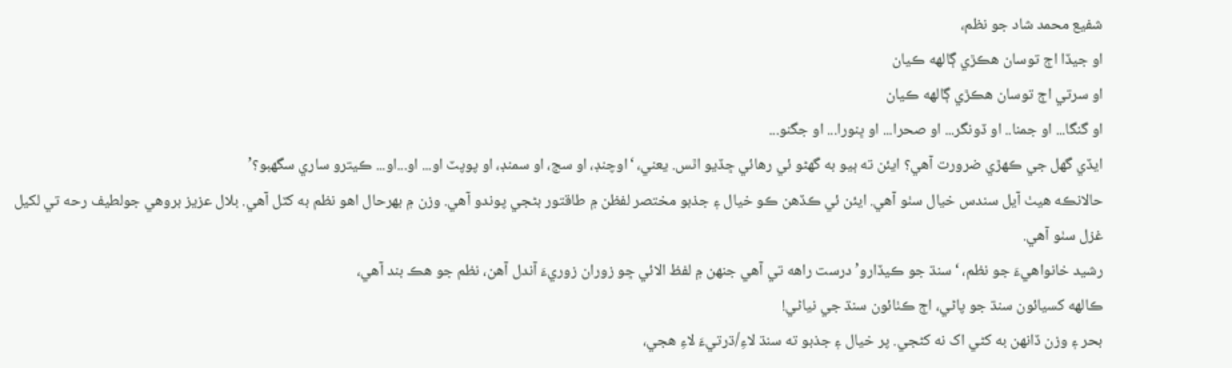شفيع محمد شاد جو نظم،
او جيڏا اڄ توسان هڪڙي ڳالهه ڪيان
او سرتي اڄ توسان هڪڙي ڳالهه ڪيان
او گنگا... او جمنا.. او ڏونگر... او صحرا... او ڀنورا... او جگنو...
ايڏي گهل جي ڪهڙي ضرورت آهي؟ ايئن ته ٻيو به گهڻو ئي رهائي ڇڏيو اٿس. يعني، ‘اوچنڊ، او سج، او سمنڊ، او پوپٽ او... او...او... ڪيترو ساري سگهبو؟’
حالانڪه هيٺ آيل سندس خيال سٺو آهي. ايئن ئي ڪڏهن ڪو خيال ۽ جذبو مختصر لفظن ۾ طاقتور بڻجي پوندو آهي. وزن ۾ بهرحال اهو نظم به کٽل آهي. بلال عزيز بروهي جولطيف رحه تي لکيل غزل سٺو آهي.
رشيد خانواهيءَ جو نظم، ‘سنڌ جو ڪيڏارو’ درست راهه تي آهي جنهن ۾ لفظ الائي ڇو زوران زوريءَ آندل آهن، نظم جو هڪ بند آهي،
ڪالهه کسيائون سنڌ جو پاڻي، اڄ ڪٺائون سنڌ جي نياڻي!
بحر ۽ وزن ڏانهن به کڻي اک نه کڻجي. پر خيال ۽ جذبو ته سنڌ لاءِ/ڌرتيءَ لاءِ هجي،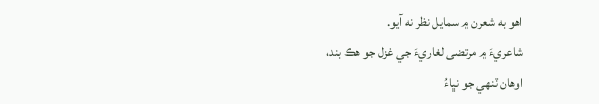اهو به شعرن ۾ سمايل نظر نه آيو.
شاعريءَ ۾ مرتضى لغاريءَ جي غزل جو هڪ بند،
اوهان ٽنهي جو نڀاءُ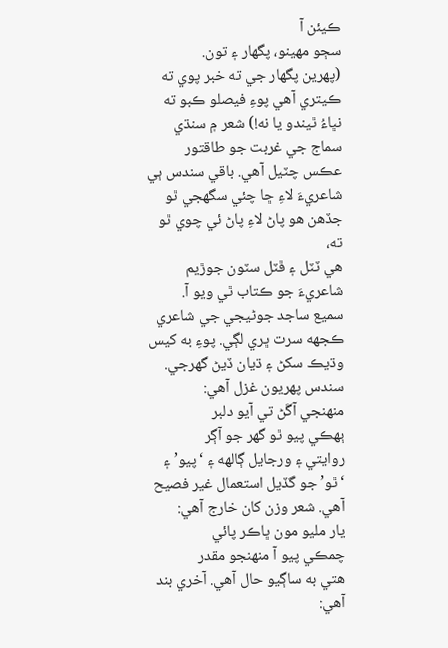ڪيئن آ
سڄو مهينو، پگهار ۽ تون.
(پهرين پگهار جي ته خبر پوي ته ڪيتري آهي پوءِ فيصلو ڪبو ته نڀاءُ ٿيندو يا نه!) شعر ۾ سنڌي سماج جي غربت جو طاقتور عڪس چٽيل آهي. باقي سندس ٻي شاعريءَ لاءِ ڇا چئي سگهجي ٿو جڏهن هو پاڻ لاءِ پاڻ ئي چوي ٿو ته،
هي ٽٽل ۽ ڦٽل سٽون جوڙيم
شاعريءَ جو ڪتاب ٿي ويو آ.
سميع ساجد جوڻيجي جي شاعري ڪجهه سرت ڀري لڳي. پوءِ به کيس وڌيڪ سکڻ ۽ ڌيان ڏيڻ گهرجي. سندس پهريون غزل آهي:
منهنجي آڱڻ تي آيو دلبر
ٻهڪي پيو ٿو گهر جو آڳر
روايتي ۽ ورجايل ڳالهه ۽ ‘پيو’ ۽ ‘ٿو’ جو گڏيل استعمال غير فصيح آهي. شعر وزن کان خارج آهي:
يار مليو مون ڀاڪر پائي
چمڪي پيو آ منهنجو مقدر
هتي به ساڳيو حال آهي. آخري بند آهي: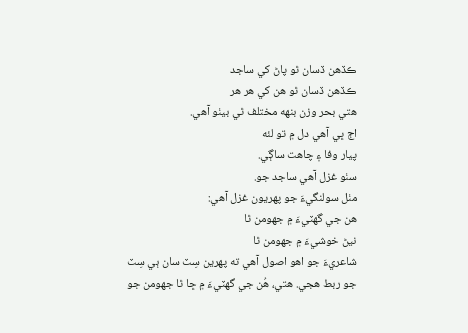ڪڏهن ڏسان ٿو پاڻ کي ساجد
ڪڏهن ڏسان ٿو هن کي هر هر
هتي بحر وزن بنهه مختلف ٿي بيٺو آهي.
اڄ ڀي آهي دل ۾ تو لئه
پيار وفا ۽ چاهت ساڳي.
سٺو غزل آهي ساجد جو.
مٺل سولنگيءَ جو پهريون غزل آهي:
هن جي گهٽيءَ ۾ جهومن ٿا
نيڻ خوشيءَ ۾ جهومن ٿا
شاعريءَ جو اهو اصول آهي ته پهرين سِٽ سان ٻي سِٽ جو ربط هجي. هتي، هُن جي گهٽيءَ ۾ ڇا ٿا جهومن جو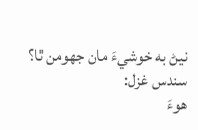نيڻ به خوشيءَ مان جهومن ٿا؟
سندس غزل:
هوءَ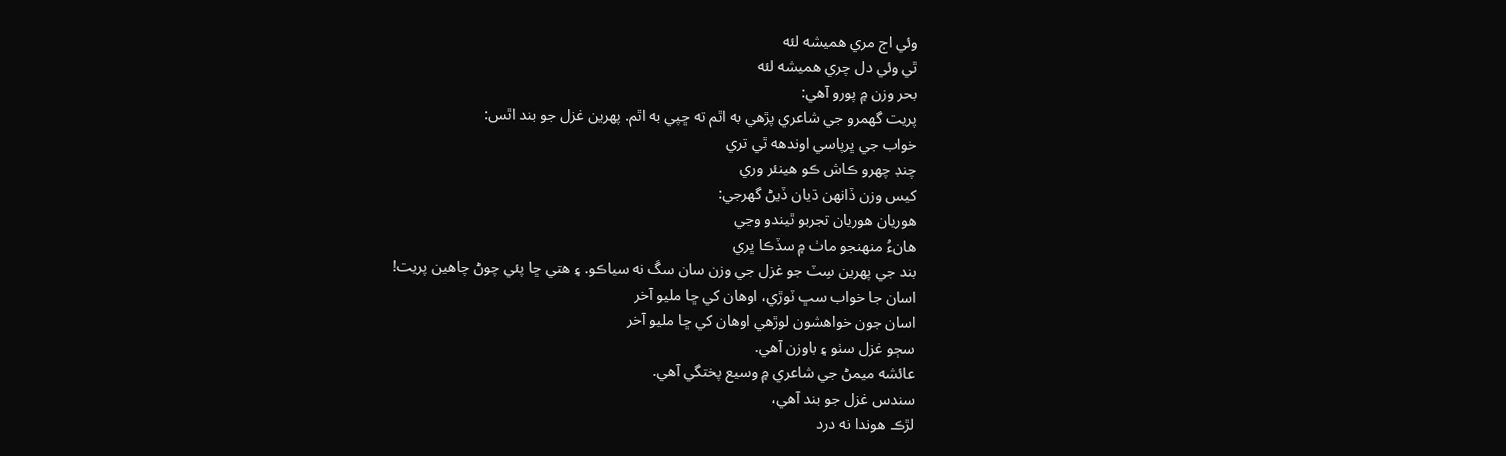وئي اڄ مري هميشه لئه
ٿي وئي دل چري هميشه لئه
بحر وزن ۾ پورو آهي:
پريت گهمرو جي شاعري پڙهي به اٿم ته ڇپي به اٿم. پهرين غزل جو بند اٿس:
خواب جي ڀرپاسي اوندهه ٿي تري
چنڊ چهرو ڪاش ڪو هينئر وري
کيس وزن ڏانهن ڌيان ڏيڻ گهرجي:
هوريان هوريان تجربو ٿيندو وڃي
هانءُ منهنجو ماٺ ۾ سڏڪا ڀري
بند جي پهرين سِٽ جو غزل جي وزن سان سڱ نه سياڪو. ۽ هتي ڇا پئي چوڻ چاهين پريت!
اسان جا خواب سڀ ٽوڙي، اوهان کي ڇا مليو آخر
اسان جون خواهشون لوڙهي اوهان کي ڇا مليو آخر
سڄو غزل سٺو ۽ باوزن آهي.
عائشه ميمڻ جي شاعري ۾ وسيع پختگي آهي.
سندس غزل جو بند آهي،
لڙڪ هوندا نه درد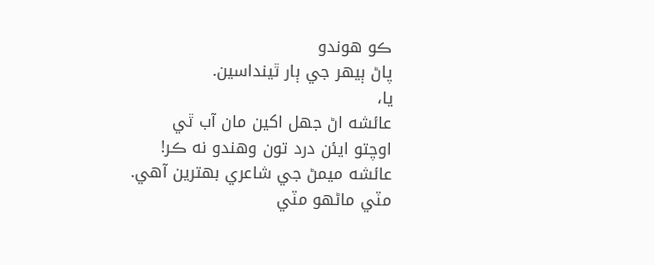ڪو هوندو
پاڻ ٻيهر جي ٻار ٿينداسين.
يا،
عائشه اڻ جهل اکين مان آب ٿي
اوچتو ايئن درد تون وهندو نه ڪر!
عائشه ميمڻ جي شاعري بهترين آهي.
مٽي ماڻهو مٽي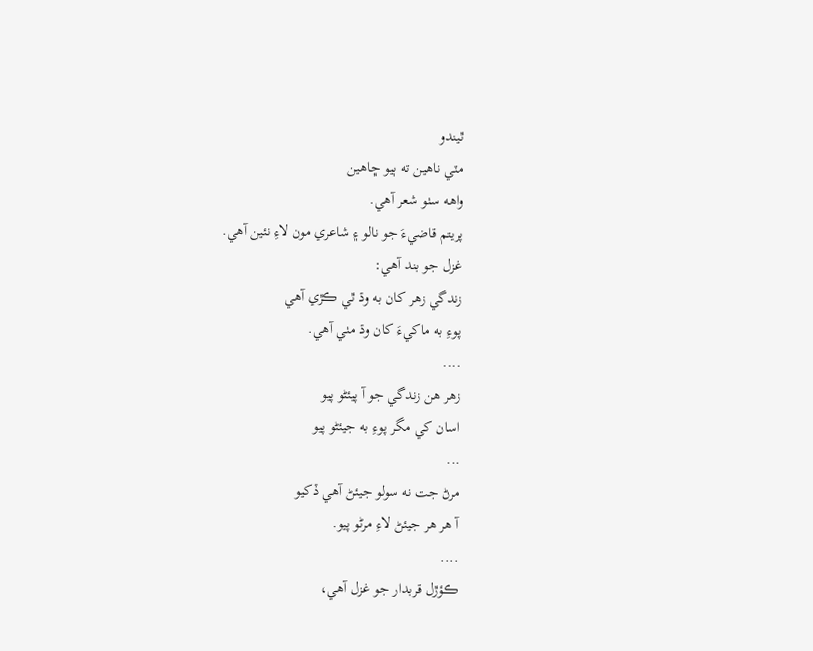ٿيندو
مٽي ناهين ته ٻيو ڇاهين
واهه سٺو شعر آهي.
پريتم قاضيءَ جو نالو ۽ شاعري مون لاءِ نئين آهي.
غزل جو بند آهي:
زندگي زهر کان به وڌ ٿي ڪڙي آهي
پوءِ به ماکيءَ کان وڌ مٺي آهي.
....
زهر هن زندگي جو آ پيئڻو پيو
اسان کي مگر پوءِ به جيئڻو پيو
...
مرڻ جت نه سولو جيئڻ آهي ڏکيو
آ هر هر جيئڻ لاءِ مرڻو پيو.
....
ڪؤڙل قربدار جو غزل آهي،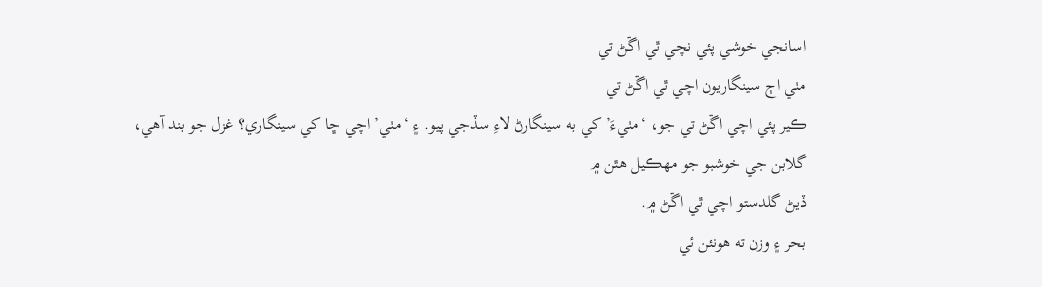اسانجي خوشي پئي نچي ٿي اڱڻ تي
مٺي اڄ سينگاريون اچي ٿي اڱڻ تي
ڪير پئي اچي اڱڻ تي جو، ‘مٺيءَ’ کي به سينگارڻ لاءِ سڏجي پيو. ۽ ‘مٺي’ اچي ڇا کي سينگاري؟ غزل جو بند آهي،
گلابن جي خوشبو جو مهڪيل هٿن ۾
ڏيڻ گلدستو اچي ٿي اڱڻ ۾.
بحر ۽ وزن ته هونئن ئي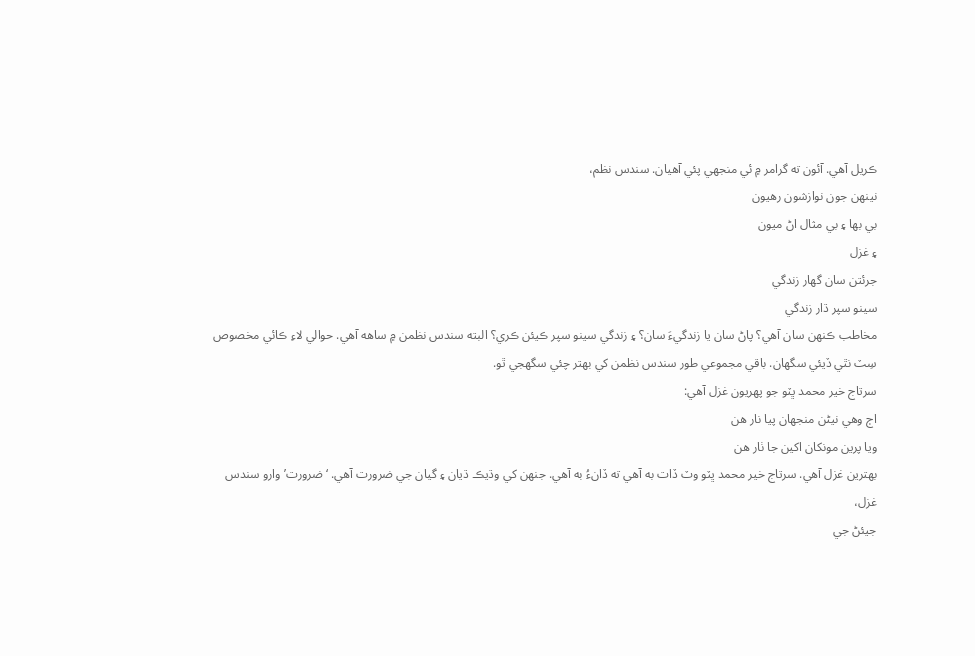ڪريل آهي. آئون ته گرامر ۾ ئي منجهي پئي آهيان. سندس نظم،
نينهن جون نوازشون رهيون
بي بها ۽ بي مثال اڻ ميون
۽ غزل
جرئتن سان گهار زندگي
سينو سپر ڌار زندگي
مخاطب ڪنهن سان آهي؟ پاڻ سان يا زندگيءَ سان؟ ۽ زندگي سينو سپر ڪيئن ڪري؟ البته سندس نظمن ۾ ساهه آهي. حوالي لاءِ ڪائي مخصوص سِٽ نٿي ڏيئي سگهان. باقي مجموعي طور سندس نظمن کي بهتر چئي سگهجي ٿو.
سرتاج خير محمد ڀٽو جو پهريون غزل آهي:
اڄ وهي نيڻن منجهان پيا نار هن
ويا پرين مونکان اکين جا ٺار هن
بهترين غزل آهي. سرتاج خير محمد ڀٽو وٽ ڏات به آهي ته ڏانءُ به آهي. جنهن کي وڌيڪ ڌيان ۽ گيان جي ضرورت آهي. ‘ضرورت’ وارو سندس غزل،
جيئڻ جي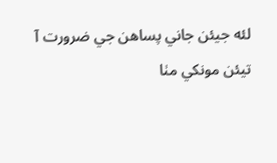لئه جيئن جاني پساهن جي ضرورت آ
تيئن مونکي مٺا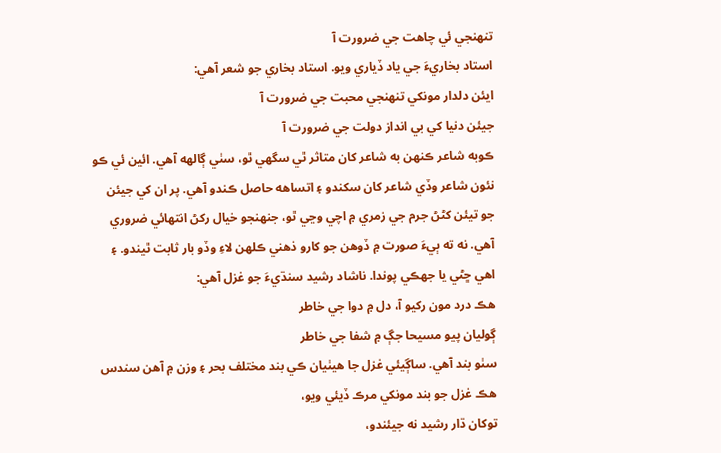تنهنجي ئي چاهت جي ضرورت آ
استاد بخاريءَ جي ياد ڏياري ويو. استاد بخاري جو شعر آهي:
ايئن دلدار مونکي تنهنجي محبت جي ضرورت آ
جيئن دنيا کي بي انداز دولت جي ضرورت آ
ڪوبه شاعر ڪنهن به شاعر کان متاثر ٿي سگهي ٿو، سٺي ڳالهه آهي. ائين ئي ڪو نئون شاعر وڏي شاعر کان سکندو ۽ اتساهه حاصل ڪندو آهي. پر ان کي جيئن جو تيئن کڻڻ جرم جي زمري ۾ اچي وڃي ٿو، جنهنجو خيال رکڻ انتهائي ضروري آهي. نه ته ٻيءَ صورت ۾ ڏوهن جو کارو ذهني ڪلهن لاءِ وڏو بار ثابت ٿيندو. ۽ اهي ڇڻي يا جهڪي پوندا. ناشاد رشيد سنڌيءَ جو غزل آهي:
هڪ درد مون رکيو آ، دل ۾ دوا جي خاطر
ڳوليان پيو مسيحا جڳ ۾ شفا جي خاطر
سٺو بند آهي. ساڳيئي غزل جا هيٺيان ڪي بند مختلف بحر ۽ وزن ۾ آهن سندس هڪ غزل جو بند مونکي مرڪ ڏيئي ويو،
توکان ڌار رشيد نه جيئندو،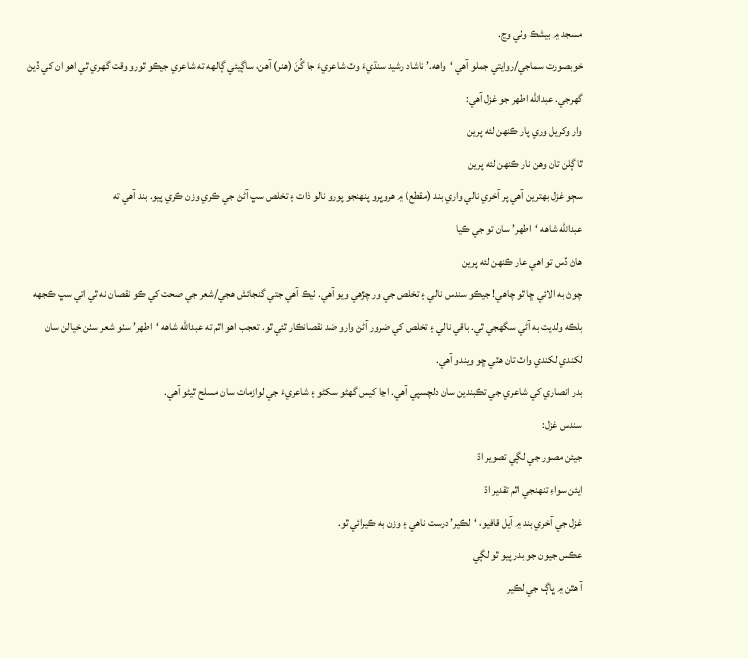مسجد ۾ بيشڪ وٺي وڃ.
خوبصورت سماجي/روايتي جملو آهي ‘واهه.’ ناشاد رشيد سنڌيءَ وٽ شاعريءَ جا گُنَ (هنر) آهن، ساڳيئي ڳالهه ته شاعري جيڪو ٿورو وقت گهري ٿي اهو ان کي ڏيڻ گهرجي. عبدالله اطهر جو غزل آهي:
وار وکريل وري پار ڪنهن لئه پرين
ٿا ڳلن تان وهن نار ڪنهن لئه پرين
سڄو غزل بهترين آهي پر آخري نالي واري بند (مقطع) ۾ هروڀرو پنهنجو پورو نالو ذات ۽ تخلص سڀ آڻڻ جي ڪري وزن ڪري پيو. بند آهي ته
عبدالله شاهه ‘اطهر’ سان تو جي ڪيا
هاڻ ڏس تو اهي عار ڪنهن لئه پرين
چوڻ به الائي ڇا ٿو چاهي! جيڪو سندس نالي ۽ تخلص جي ور چڙهي ويو آهي. ٺيڪ آهي جتي گنجائش هجي/شعر جي صحت کي ڪو نقصان نه ٿي اتي سڀ ڪجهه بلڪه ولديت به آڻي سگهجي ٿي. باقي نالي ۽ تخلص کي ضرور آڻڻ وارو ضد نقصانڪار ٿئي ٿو. تعجب اهو اٿم ته عبدالله شاهه ‘اطهر’ سٺو شعر سٺن خيالن سان لکندي لکندي واٽ تان هٽي ڇو ويندو آهي.
بدر انصاري کي شاعري جي تڪبندين سان دلچسپي آهي. اڃا کيس گهڻو سکڻو ۽ شاعريءَ جي لوازمات سان مسلح ٿيڻو آهي.
سندس غزل:
جيئن مصور جي لڳي تصوير اڌ
ايئن سواءِ تنهنجي اٿم تقدير اڌ
غزل جي آخري بند ۾ آيل قافيو، ‘لڪير’ درست ناهي ۽ وزن به ڪيرائي ٿو.
عڪس جيون جو بدر پيو ٿو لڳي
آ هٿن ۾ ڀاڳ جي لڪير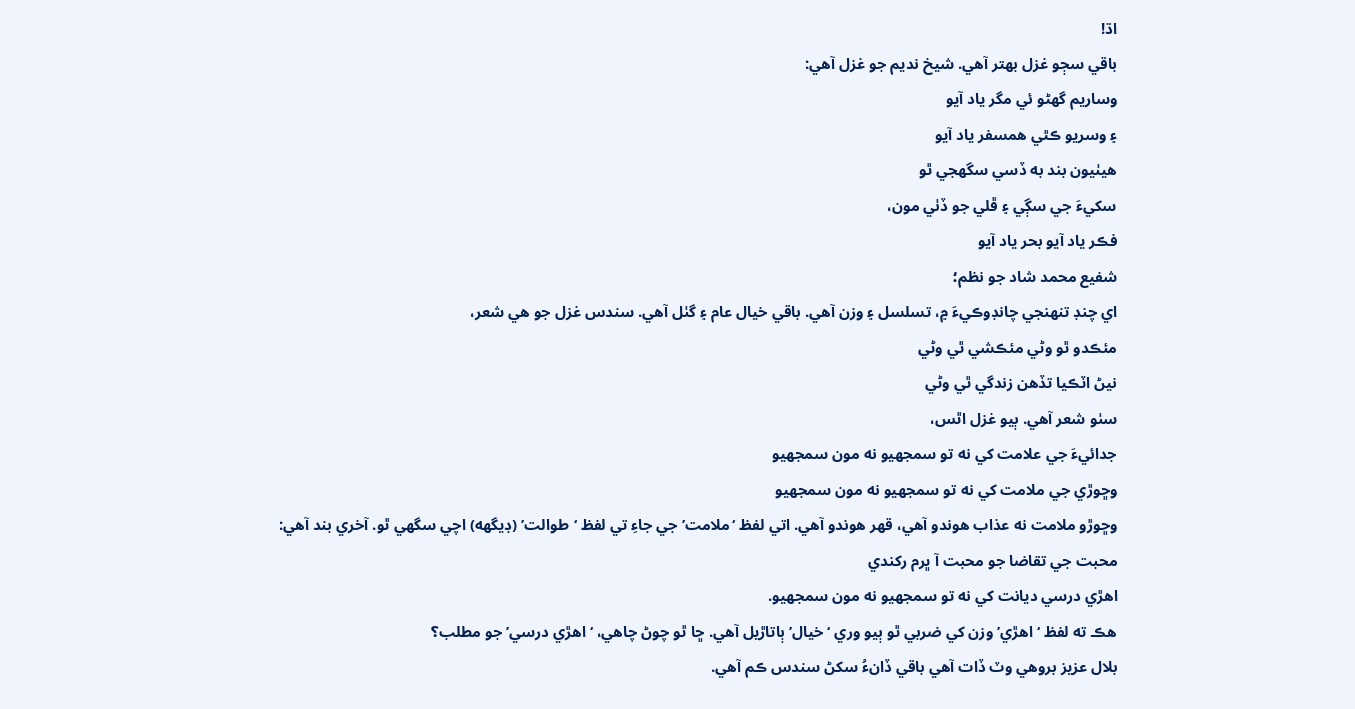اڌ!
باقي سڄو غزل بهتر آهي. شيخ نديم جو غزل آهي:
وساريم گهڻو ئي مگر ياد آيو
۽ وسريو ڪٿي همسفر ياد آيو
هيٺيون بند به ڏسي سگهجي ٿو
سکيءَ جي سڳي ۽ ڦلي جو ڏٺي مون،
فڪر ياد آيو بحر ياد آيو
شفيع محمد شاد جو نظم؛
اي چنڊ تنهنجي چانڊوڪيءَ ۾، تسلسل ۽ وزن آهي. باقي خيال عام ۽ گٺل آهي. سندس غزل جو هي شعر،
مئڪدو ٿو وڻي مئڪشي ٿي وڻي
نيڻ اٽڪيا تڏهن زندگي ٿي وڻي
سٺو شعر آهي. ٻيو غزل اٿس،
جدائيءَ جي علامت کي نه تو سمجهيو نه مون سمجهيو
وڇوڙي جي ملامت کي نه تو سمجهيو نه مون سمجهيو
وڇوڙو ملامت نه عذاب هوندو آهي، قهر هوندو آهي. اتي لفظ ‘ملامت’ جي جاءِ تي لفظ ‘طوالت’ (ڊيگهه) اچي سگهي ٿو. آخري بند آهي:
محبت جي تقاضا جو محبت آ ڀرم رکندي
اهڙي درسي ديانت کي نه تو سمجهيو نه مون سمجهيو.
هڪ ته لفظ ‘اهڙي’ وزن کي ضربي ٿو ٻيو وري ‘خيال’ ٻاتاڙيل آهي. ڇا ٿو چوڻ چاهي، ‘اهڙي درسي’ جو مطلب؟
بلال عزيز بروهي وٽ ڏات آهي باقي ڏانءُ سکڻ سندس ڪم آهي.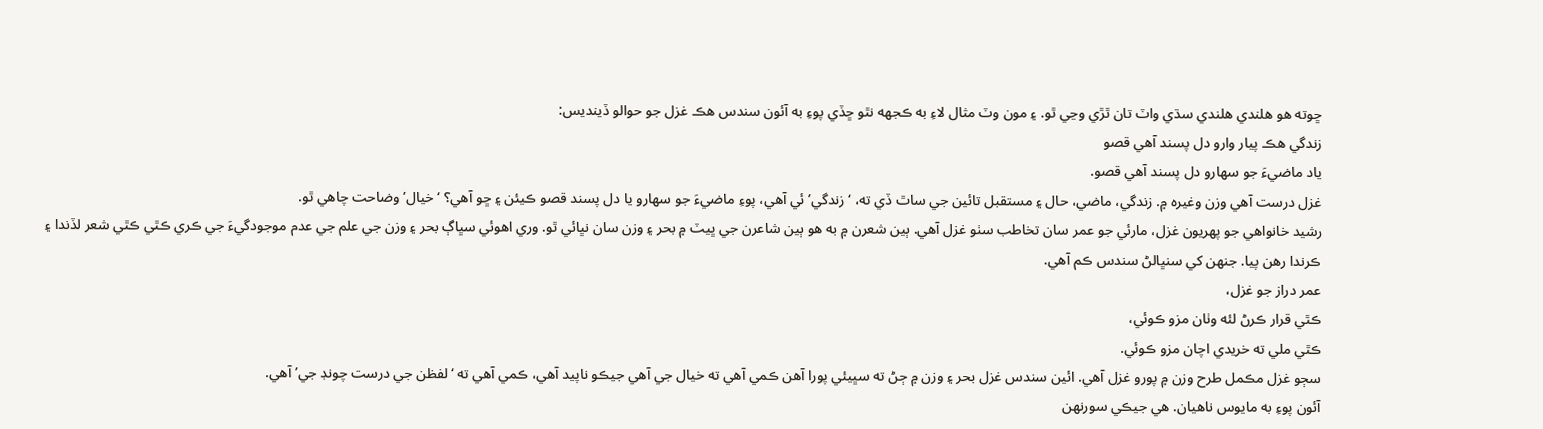ڇوته هو هلندي هلندي سڌي واٽ تان ٿڙي وڃي ٿو. ۽ مون وٽ مثال لاءِ به ڪجهه نٿو ڇڏي پوءِ به آئون سندس هڪ غزل جو حوالو ڏينديس:
زندگي هڪ پيار وارو دل پسند آهي قصو
ياد ماضيءَ جو سهارو دل پسند آهي قصو.
غزل درست آهي وزن وغيره ۾. زندگي، ماضي، حال ۽ مستقبل تائين جي ساٿ ڏي ته، ‘زندگي’ ئي آهي، پوءِ ماضيءَ جو سهارو يا دل پسند قصو ڪيئن ۽ ڇو آهي؟ ‘خيال’ وضاحت چاهي ٿو.
رشيد خانواهي جو پهريون غزل، مارئي جو عمر سان تخاطب سٺو غزل آهي. ٻين شعرن ۾ به هو ٻين شاعرن جي ڀيٽ ۾ بحر ۽ وزن سان نڀائي ٿو. وري اهوئي سڀاڳ بحر ۽ وزن جي علم جي عدم موجودگيءَ جي ڪري ڪٿي ڪٿي شعر لڏندا ۽ ڪرندا رهن پيا. جنهن کي سنڀالڻ سندس ڪم آهي.
عمر دراز جو غزل،
ڪٿي قرار ڪرڻ لئه وٺان مزو ڪوئي،
ڪٿي ملي ته خريدي اچان مزو ڪوئي.
سڄو غزل مڪمل طرح وزن ۾ پورو غزل آهي. ائين سندس غزل بحر ۽ وزن ۾ ڄڻ ته سڀيئي پورا آهن ڪمي آهي ته خيال جي آهي جيڪو ناپيد آهي، ڪمي آهي ته ‘لفظن جي درست چونڊ جي’ آهي.
آئون پوءِ به مايوس ناهيان. هي جيڪي سورنهن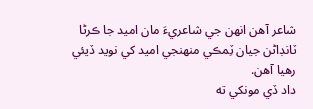شاعر آهن انهن جي شاعريءَ مان اميد جا ڪرڻا ٽانڊاڻن جيان ٽِمڪي منهنجي اميد کي نويد ڏيئي رهيا آهن.
داد ڏي مونکي ته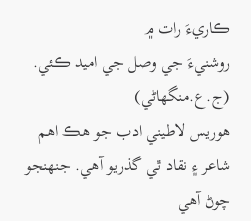ڪاريءَ رات ۾
روشنيءَ جي وصل جي اميد ڪئي. (ج.ع.منگهاڻي)
هوريس لاطيني ادب جو هڪ اهم شاعر ۽ نقاد ٿي گذريو آهي. جنهنجو چوڻ آهي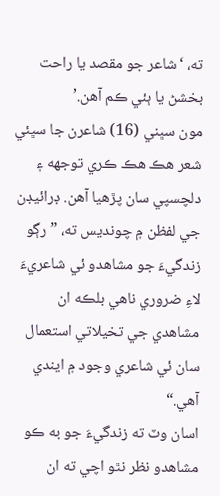ته، ‘شاعر جو مقصد يا راحت بخشڻ يا ٻئي ڪم آهن.’
مون سڀني (16) شاعرن جا سڀئي شعر هڪ هڪ ڪري توجهه ۽ دلچسپي سان پڙهيا آهن. ڊرائيڊن جي لفظن ۾ چونديس ته، ”رڳو زندگيءَ جو مشاهدو ئي شاعريءَ لاءِ ضروري ناهي بلڪه ان مشاهدي جي تخيلاتي استعمال سان ئي شاعري وجود ۾ ايندي آهي.“
اسان وٽ ته زندگيءَ جو به ڪو مشاهدو نظر نٿو اچي ته ان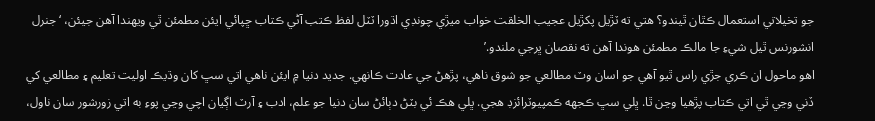جو تخيلاتي استعمال ڪٿان ٿيندو؟ هتي ته ٽڙيل پکڙيل عجيب الخلقت خواب ميڙي چونڊي اڌورا ٽٽل لفظ ڪتب آڻي ڪتاب ڇپائي ايئن مطمئن ٿي ويهندا آهن جيئن، ‘جنرل انشورنس ٿيل شيءِ جا مالڪ مطمئن هوندا آهن ته نقصان ڀرجي ملندو.’
اهو ماحول ان ڪري جڙي راس ٿيو آهي جو اسان وٽ مطالعي جو شوق ناهي، پڙهڻ جي عادت ڪانهي. جديد دنيا ۾ ايئن ناهي اتي سڀ کان وڌيڪ اوليت تعليم ۽ مطالعي کي ڏني وڃي ٿي اتي ڪتاب پڙهيا وڃن ٿا. ڀلي سڀ ڪجهه ڪمپيوٽرائزڊ هجي. ڀلي هڪ ئي بٽڻ دٻائڻ سان دنيا جو علم، ادب ۽ آرٽ اڳيان اچي وڃي پوءِ به اتي زورشور سان ناول،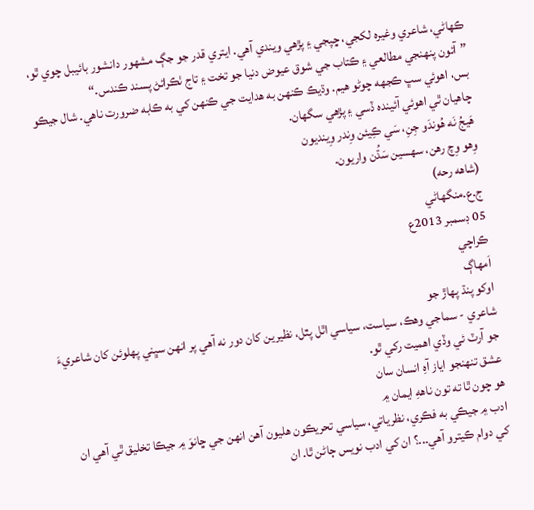ڪهاڻي، شاعري وغيره لکجي، ڇپجي ۽ پڙهي ويندي آهي. ايتري قدر جو جڳ مشهور دانشور بائيبل چوي ٿو، ”آئون پنهنجي مطالعي ۽ ڪتاب جي شوق عيوض دنيا جو تخت ۽ تاج ٺڪرائڻ پسند ڪندس.“
بس، اهوئي سڀ ڪجهه چوڻو هيم. وڌيڪ ڪنهن به هدايت جي ڪنهن کي به ڪابه ضرورت ناهي. شال جيڪو چاهيان ٿي اهوئي آئينده ڏسي ۽ پڙهي سگهان.
هَيجُ نَه هُوندَو جِنِ، سَي ڪِيئن وِندر وِينديون
وِهو وِچ رهن، سهسين سَڌُن واريون.
(شاهه رحه)
ج.ع.منگهاڻي
05 ڊسمبر 2013ع
ڪراچي
اَمهاڳ
اوکو پنڌ پهاڙ جو
شاعري - سماجي وهڪ، سياست، سياسي اٿل پٿل، نظيرين کان دور نه آهي پر انهن سڀني پهلوئن کان شاعريءَ جو آرٽ ئي وڏي اهميت رکي ٿو.
عشق تنهنجو اياز آهِ انسان سان
هو چون ٿا ته تون ناههِ ايمان ۾
ادب ۾ جيڪي به فڪري، نظرياتي، سياسي تحريڪون هليون آهن انهن جي ڇانوَ ۾ جيڪا تخليق ٿي آهي ان کي دوام ڪيترو آهي...؟ ان کي ادب نويس ڄاڻن ٿا. ان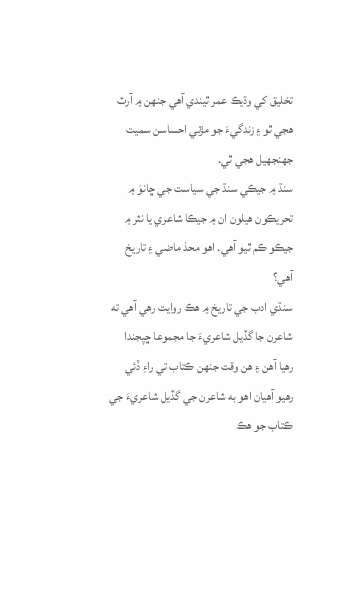تخليق کي وڌيڪ عمر ٿيندي آهي جنهن ۾ آرٽ هجي ٿو ۽ زندگيءَ جو مڙني احساسن سميت جھنجھيل هجي ٿي.
سنڌ ۾ جيڪي سنڌ جي سياست جي ڇانوَ ۾ تحريڪون هيلون ان ۾ جيڪا شاعري يا نثر ۾ جيڪو ڪم ٿيو آهي. اهو محذ ماضي ۽ تاريخ آهي؟
سنڌي ادب جي تاريخ ۾ هڪ روايت رهي آهي ته شاعرن جا گڏيل شاعريءَ جا مجموعا ڇپجندا رهيا آهن ۽ هن وقت جنهن ڪتاب تي راءِ ڏئي رهيو آهيان اهو به شاعرن جي گڏيل شاعريءَ جي ڪتاب جو هڪ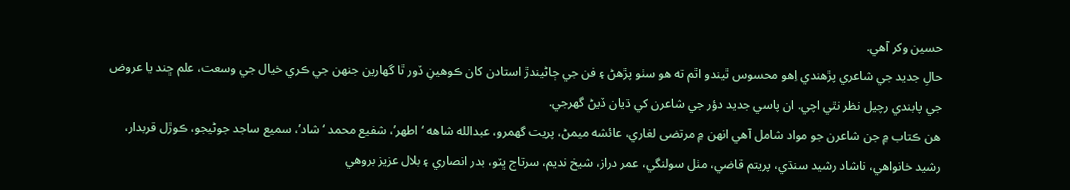حسين وکر آهي.
حالِ جديد جي شاعري پڙهندي اِهو محسوس ٿيندو اٿم ته هو سٺو پڙهڻ ۽ فن جي ڄاڻيندڙ استادن کان ڪوهينِ ڏور ٿا گهارين جنهن جي ڪري خيال جي وسعت، علم ڇند يا عروض جي پابندي رچيل نظر نٿي اچي. ان پاسي جديد دؤر جي شاعرن کي ڌيان ڏيڻ گهرجي.
هن ڪتاب ۾ جن شاعرن جو مواد شامل آهي انهن ۾ مرتضى لغاري، عائشه ميمڻ، پريت گهمرو، عبدالله شاهه ‘اطهر’، شفيع محمد ‘شاد’، سميع ساجد جوڻيجو، ڪوڙل قربدار، رشيد خانواهي، ناشاد رشيد سنڌي، پريتم قاضي، مٺل سولنگي، عمر دراز، شيخ نديم، سرتاج ڀٽو، بدر انصاري ۽ بلال عزيز بروهي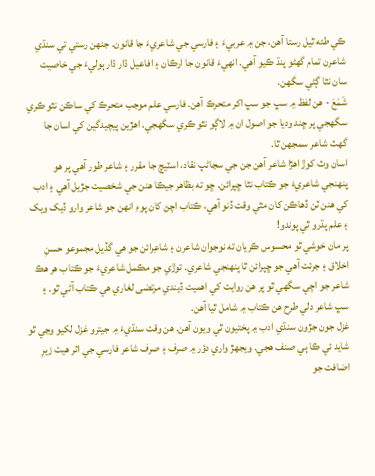ڪي طئه ٿيل رستا آهن، جن ۾ عربيءَ ۽ فارسي جي شاعريءَ جا قانون. جنهن رستي تي سنڌي شاعرن تمام گهڻو پنڌ ڪيو آهي. انهيءَ قانون جا ارڪان ۽ افاعيل ڌار ڌار ٻوليءَ جي خاصيت سان نٿا ڳڻي سگهن.
شَمَعَ - هن لفظ ۾ سڀ جو سڀ اکر متحرڪ آهن. فارسي علم موجب متحرڪ کي ساڪن نٿو ڪري سگهجي پر ڇند وديا جو اصول ان ۾ لاڳو نٿو ڪري سگهجي. اهڙين پيچيدگين کي اسان جا گهٽ شاعر سمجھن ٿا.
اسان وٽ کوڙ اهڙا شاعر آهن جن جي سڃاڻپ نقاد، اسٽيچ جا مقرر ۽ شاعر طور آهي پر هو پنهنجي شاعريءَ جو ڪتاب نٿا ڇپرائن. ڇو ته بظاهر جيڪا هنن جي شخصيت جڙيل آهي ۽ ادب کي هنن ٽن ڏهاڪن کان مٿي وقت ڏنو آهي، ڪتاب اچڻ کان پوءِ انهن جو شاعر وارو ڏيک ويک ۽ علم پڌرو ٿي پوندو!
پر مان خوشي ٿو محسوس ڪريان ته نوجوان شاعرن ۽ شاعِرائن جو هي گڏيل مجموعو حسنِ اخلاق ۽ جرئت آهي جو ڇپرائن ٿا پنهنجي شاعري. توڙي جو مڪمل شاعريءَ جو ڪتاب هر هڪ شاعر جو اچي سگهي ٿو پر هن روايت کي اهميت ڏيندي مرتضى لغاري هي ڪتاب آڻي ٿو. ۽ سڀ شاعر دلي طرح هن ڪتاب ۾ شامل ٿيا آهن.
غزل جون جڙون سنڌي ادب ۾ پختيون ٿي ويون آهن. هن وقت سنڌيءَ ۾ جيترو غزل لکيو وڃي ٿو شايد ئي ڪا ٻي صنف هجي. ويجھڙ واري دؤر ۾ صرف ۽ صرف شاعر فارسي جي اثر هيٺ زيرِ اضافت جو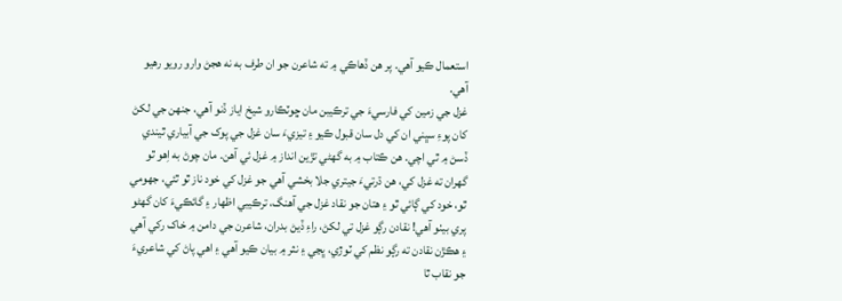استعمال ڪيو آهي. پر هن ڏهاڪي ۾ ته شاعرن جو ان طرف به نه هجڻ وارو رويو رهيو آهي.
غزل جي زمين کي فارسيءَ جي ترڪيبن مان ڇوٽڪارو شيخ اياز ڏنو آهي، جنهن جي لکڻ کان پوءِ سڀني ان کي دل سان قبول ڪيو ۽ تيزيءَ سان غزل جي پوک جي آبياري ٿيندي ڏسڻ ۾ ٿي اچي. هن ڪتاب ۾ به گهڻي تڙين انداز ۾ غزل ئي آهن. مان چوڻ به اِهو ٿو گهران ته غزل کي، هن ڌرتيءَ جيتري جلا بخشي آهي جو غزل کي خود ناز ٿو ٿئي، جھومي ٿو، خود کي ڳائي ٿو ۽ هتان جو نقاد غزل جي آهنگ، ترڪيبي اظهار ۽ گائڪيءَ کان گهڻو پري بيٺو آهي! نقادن رڳو غزل تي لکڻ، راءِ ڏيڻ بدران، شاعرن جي دامن ۾ خاک رکي آهي ۽ هڪڙن نقادن ته رڳو نظم کي ٽوڙي، ڀڃي ۽ نثر ۾ بيان ڪيو آهي ۽ اهي پاڻ کي شاعريءَ جو نقاب ٿا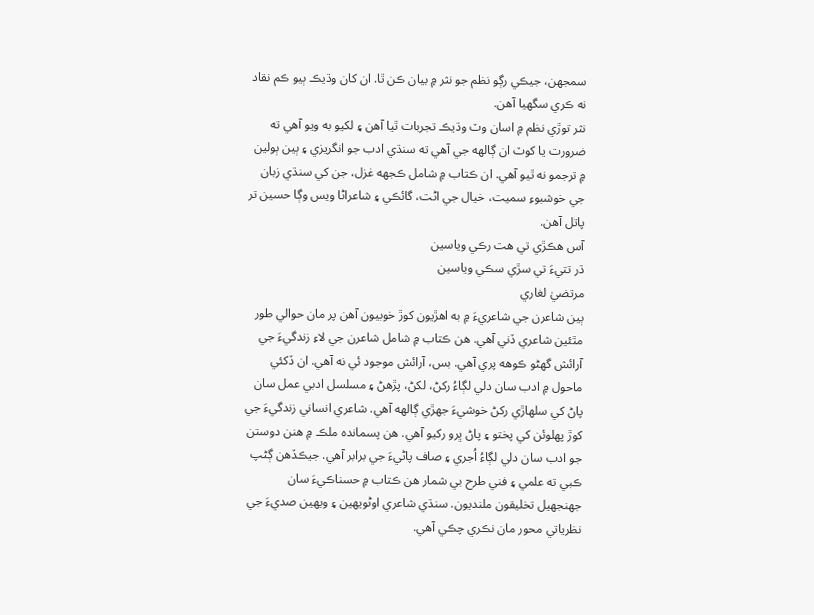سمجھن، جيڪي رڳو نظم جو نثر ۾ بيان ڪن ٿا. ان کان وڌيڪ ٻيو ڪم نقاد نه ڪري سگهيا آهن.
نثر توڙي نظم ۾ اسان وٽ وڌيڪ تجربات ٿيا آهن ۽ لکيو به ويو آهي ته ضرورت يا کوٽ ان ڳالهه جي آهي ته سنڌي ادب جو انگريزي ۽ ٻين ٻولين ۾ ترجمو نه ٿيو آهي. ان ڪتاب ۾ شامل ڪجهه غزل، جن کي سنڌي زبان جي خوشبوءِ سميت، خيال جي اڻت، گائڪي ۽ شاعراڻا ويس وڳا حسين تر پاتل آهن.
آس هڪڙي تي هت رڪي وياسين
ڌر تتيءَ تي سڙي سڪي وياسين
مرتضيٰ لغاري
ٻين شاعرن جي شاعريءَ ۾ به اهڙيون کوڙ خوبيون آهن پر مان حوالي طور مٿئين شاعري ڏني آهي. هن ڪتاب ۾ شامل شاعرن جي لاءِ زندگيءَ جي آرائش گهڻو ڪوهه پري آهي. بس، آرائش موجود ئي نه آهي. ان ڏکئي ماحول ۾ ادب سان دلي لڳاءُ رکڻ، لکڻ، پڙهڻ ۽ مسلسل ادبي عمل سان پاڻ کي سلهاڙي رکڻ خوشيءَ جھڙي ڳالهه آهي. شاعري انساني زندگيءَ جي کوڙ پهلوئن کي پختو ۽ پاڻ ڀرو رکيو آهي. هن پسمانده ملڪ ۾ هنن دوستن جو ادب سان دلي لڳاءُ اُجري ۽ صاف پاڻيءَ جي برابر آهي. جيڪڏهن ڳڻپ ڪبي ته علمي ۽ فني طرح بي شمار هن ڪتاب ۾ حسناڪيءَ سان جھنجھيل تخليقون ملنديون. سنڌي شاعري اوڻويهين ۽ ويهين صديءَ جي نظرياتي محور مان نڪري چڪي آهي.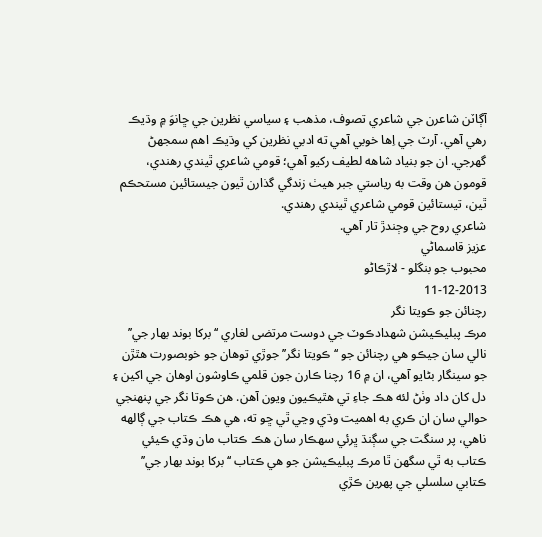آڳاٽن شاعرن جي شاعري تصوف، مذهب ۽ سياسي نظرين جي ڇانوَ ۾ وڌيڪ رهي آهي. آرٽ جي اِها خوبي آهي ته ادبي نظرين کي وڌيڪ اهم سمجھڻ گهرجي. ان جو بنياد شاهه لطيف رکيو آهي؛ قومي شاعري ٿيندي رهندي، قومون هن وقت به رياستي جبر هيٺ زندگي گذارن ٿيون جيستائين مستحڪم ٿين، تيستائين قومي شاعري ٿيندي رهندي.
شاعري روح جي وڄندڙ تار آهي.
عزيز قاسماڻي
محبوب جو بنگلو - لاڙڪاڻو
11-12-2013
رچنائن جو ڪويتا نگر
مرڪ پبليڪيشن شهدادڪوٽ جي دوست مرتضى لغاري ‘‘برکا بوند بهار جي’’ نالي سان جيڪو هي رچنائن جو ‘‘ڪويتا نگر’’ جوڙي توهان جو خوبصورت هٿڙن جو سينگار بڻايو آهي، ان ۾ 16 رچنا ڪارن جون قلمي ڪاوشون اوهان جي اکين ۽ دل کان داد وٺڻ لئه هڪ جاءِ تي هٿيڪيون ويون آهن. هن ڪوتا نگر جي پنهنجي حوالي سان ان ڪري به اهميت وڌي وڃي ٿي ڇو ته، هي هڪ ڪتاب جي ڳالهه ناهي، پر سنگت جي سڳنڌ ڀرئي سهڪار سان هڪ ڪتاب مان وڌي ڪيئي ڪتاب به ٿي سگهن ٿا مرڪ پبليڪيشن جو هي ڪتاب ‘‘برکا بوند بهار جي’’ ڪتابي سلسلي جي پهرين ڪڙي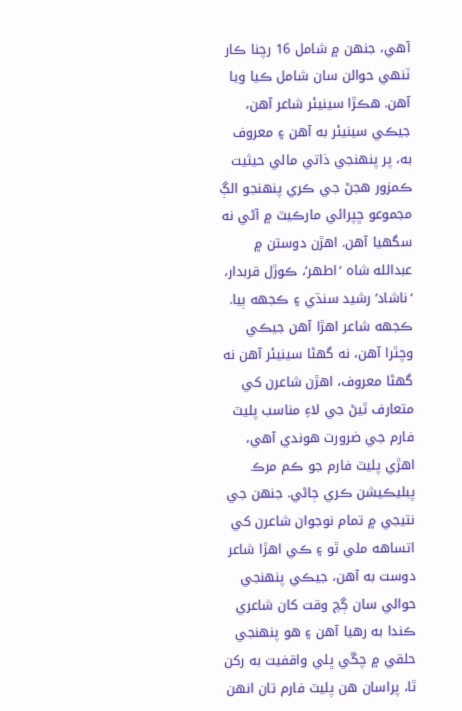آهي، جنهن ۾ شامل 16 رچنا ڪار ٽنهي حوالن سان شامل ڪيا ويا آهن. هڪڙا سينيئر شاعر آهن، جيڪي سينيئر به آهن ۽ معروف به، پر پنهنجي ذاتي مالي حيثيت ڪمزور هجڻ جي ڪري پنهنجو الڳ مجموعو ڇپرائي مارڪيٽ ۾ آڻي نه سگهيا آهن. اهڙن دوستن ۾ عبدالله شاه ‘اطهر’، ڪوڙل قربدار، ‘ناشاد’ رشيد سنڌي ۽ ڪجهه ٻيا. ڪجهه شاعر اهڙا آهن جيڪي وچٿرا آهن، نه گهڻا سينيئر آهن نه گهڻا معروف، اهڙن شاعرن کي متعارف ٿيڻ جي لاءِ مناسب پليٽ فارم جي ضرورت هوندي آهي، اهڙي پليٽ فارم جو ڪم مرڪ پبليڪيشن ڪري ڄاڻي. جنهن جي نتيجي ۾ تمام نوجوان شاعرن کي اتساهه ملي ٿو ۽ ڪي اهڙا شاعر دوست به آهن، جيڪي پنهنجي حوالي سان ڳچ وقت کان شاعري ڪندا به رهيا آهن ۽ هو پنهنجي حلقي ۾ چڱي ڀلي واقفيت به رکن ٿا، پراسان هن پليٽ فارم تان انهن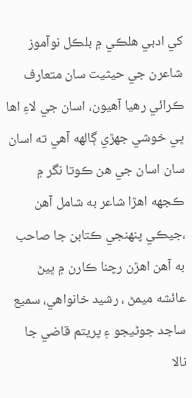کي ادبي هلڪي ۾ بلڪل نوآموز شاعرن جي حيثيت سان متعارف ڪرائي رهيا آهيون، اسان جي لاءِ اها ڀي خوشي جهڙي ڳالهه آهي ته اسان سان اسان جي هن ڪوتا نگر ۾ ڪجهه اهڙا شاعر به شامل آهن ،جيڪي پنهنجي ڪتابن جا صاحب به آهن اهڙن رچنا ڪارن ۾ ڀيڻ عائشه ميمڻ ، رشيد خانواهي، سميع ساجد جوڻيجو ۽ پريتم قاضي جا نالا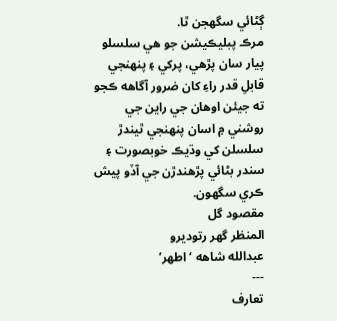ڳڻائي سگهجن ٿا.
مرڪ پبليڪيشن جو هي سلسلو پيار سان پڙهي، پرکي ۽ پنهنجي قابلِ قدر راءِ کان ضرور آگاهه ڪجو ته جيئن اوهان جي راين جي روشني ۾ اسان پنهنجي ٿيندڙ سلسلن کي وڌيڪ خوبصورت ۽ سندر بڻائي پڙهندڙن جي آڏو پيش ڪري سگهون.
مقصود گل
المنظر گهر رتوديرو
عبدالله شاهه ‘اطهر’
---
تعارف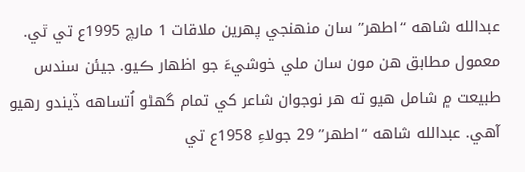عبدالله شاهه ‘‘اطهر’’ سان منهنجي پهرين ملاقات 1 مارچ 1995ع تي ٿي. معمول مطابق هن مون سان ملي خوشيءَ جو اظهار ڪيو. جيئن سندس طبيعت ۾ شامل هيو ته هر نوجوان شاعر کي تمام گهڻو اُتساهه ڏيندو رهيو آهي. عبدالله شاهه ‘‘اطهر’’ 29 جولاءِ 1958ع تي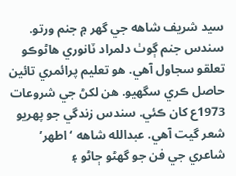سيد شريف شاهه جي گهر ۾ جنم ورتو. سندس جنم ڳوٺ دلمراد ٽانوري هاڻوڪو تعلقو سجاول آهي. هو تعليم پرائمري تائين حاصل ڪري سگهيو. هن لکڻ جي شروعات 1973ع کان ڪئي. سندس زندگي جو پهريو شعر گيت آهي. عبدالله شاهه ‘اطهر’ شاعري جي فن جو گهڻو ڄاڻو ۽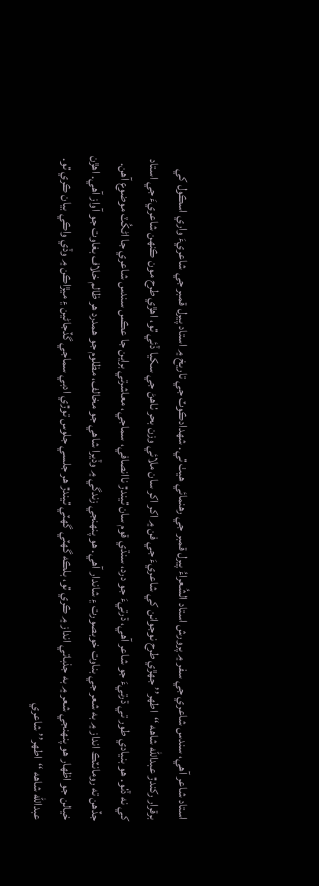استاد شاعر آهي، سندس شاعري جي سفر ۾ پرورش استاد الشُعراءُ پيرل قمبر جي رهنمائي هيٺ ٿي. شهدادڪوٽ جي تاريخ ۾ استاد پيرل قمبر جي شاعريءَ واري اسڪول کي برقرار رکندڙ عبدالله شاهه ‘‘اطهر’’ جهڙي طرح نوجوانن کي شاعريءَ جي فن ۾ اکر اکر سان ملائي وزن بحر ٺاهڻ جي سکيا ڏئي ٿو، اهڙي طرح مون ڪنهن شاعريءَ جي استاد کي نه ڏٺو. هو بنيادي طور تي ڌرتيءَ جو شاعر آهي، ڌرتيءَ جو درد، سنڌي قوم سان ٿيندڙ ناانصافي، سماجي، معاشرتي براين جا عڪس سندس شاعري جا اڻکُٽ موضوع آهن. جڏهن ته رومانٽڪ انداز ۾ به شعر جي بناوت خوبصورت ۽ شاندار آهي. هو پنهنجي زندگي ۾ وڏيرا شاهي جو مخالف، مظلوم جو همدرد هر ظالم خلاف بغاوت جو آواز آهي. اهڙن خيالن جو اظهار هو پنهنجي شعر ۾ به جذباتي انداز ۾ ڪري ٿو، بلڪه گهٽي گهٽي ٿيندڙ هر جلسي جلوس توڙي ادبي سماجي گڏجاڻين ۽ ميڙاڪن ۾ وڏي واڪي بيان ڪري ٿو.
عبدالله شاهه ‘‘اطهر’’ شاعري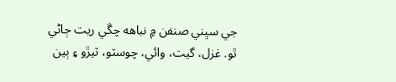جي سڀني صنفن ۾ نباهه چڱي ريت ڄاڻي ٿو. غزل، گيت، وائي، چوسٽو، ٽيڙو ۽ ٻين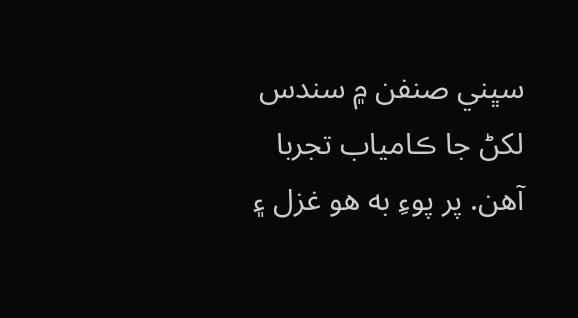سڀني صنفن ۾ سندس لکڻ جا ڪامياب تجربا آهن. پر پوءِ به هو غزل ۽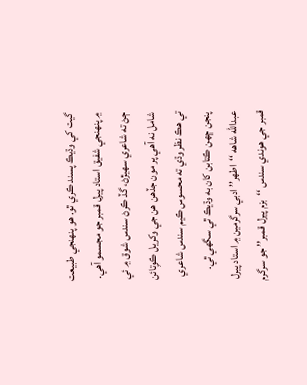گيت کي وڌيڪ پسند ڪري ٿو. هو پنهنجي طبيعت ۾ پنهنجي شفيق استاد پيرل قمبر جو مجسمو آهي. ڄڻ ته شاعري سهيڙڻ، گڏ ڪرڻ سندس شوق ۾ ئي شامل نه آهي پر مون جڏهن هن جي وکريل ڪوِتائن تي هڪ نظر وڌي ته محسوس ڪيم سندس شاعري پنجن ڇهن ڪتابن کان به وڌيڪ ٿي سگهي ٿي.
عبدالله شاهه ‘‘اطهر’’ ادبي سرگرمين ۾ استاد پيرل قمبر جي هوندي سندس ‘‘بزم پيرل قمبر’’ جو سرگرم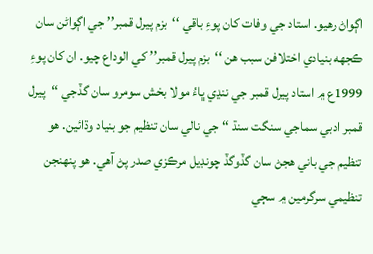اڳواڻ رهيو. استاد جي وفات کان پوءِ باقي ‘‘بزم پيرل قمبر’’ جي اڳواڻن سان ڪجهه بنيادي اختلافن سبب هن ‘‘بزم پيرل قمبر’’ کي الوداع چيو. ان کان پوءِ 1999ع ۾ استاد پيرل قمبر جي ننڍي ڀاءُ مولا بخش سومرو سان گڏجي ‘‘پيرل قمبر ادبي سماجي سنگت سنڌ ‘‘ جي نالي سان تنظيم جو بنياد وڌائين. هو تنظيم جي باني هجڻ سان گڏوگڏ چونڊيل مرڪزي صدر پڻ آهي. هو پنهنجن تنظيمي سرگرمين ۾ سڄي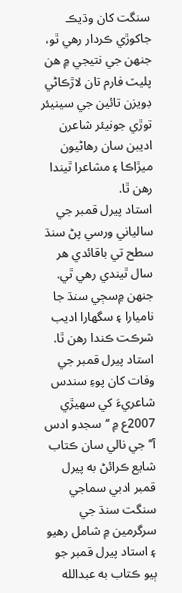سنگت کان وڌيڪ جاکوڙي ڪردار رهي ٿو، جنهن جي نتيجي ۾ هن پليٽ فارم تان لاڙڪاڻي ڊويزن تائين جي سينيئر توڙي جونيئر شاعرن اديبن سان رهاڻيون ميڙاڪا ۽ مشاعرا ٿيندا رهن ٿا.
استاد پيرل قمبر جي سالياني ورسي پڻ سنڌ سطح تي باقائدي هر سال ٿيندي رهي ٿي. جنهن ۾سڄي سنڌ جا ناميارا ۽ سگهارا اديب شرڪت ڪندا رهن ٿا. استاد پيرل قمبر جي وفات کان پوءِ سندس شاعريءَ کي سهيڙي 2007ع ۾ ‘‘سجدو ادس آ’’ جي نالي سان ڪتاب شايع ڪرائڻ به پيرل قمبر ادبي سماجي سنگت سنڌ جي سرگرمين ۾ شامل رهيو ۽ استاد پيرل قمبر جو ٻيو ڪتاب به عبدالله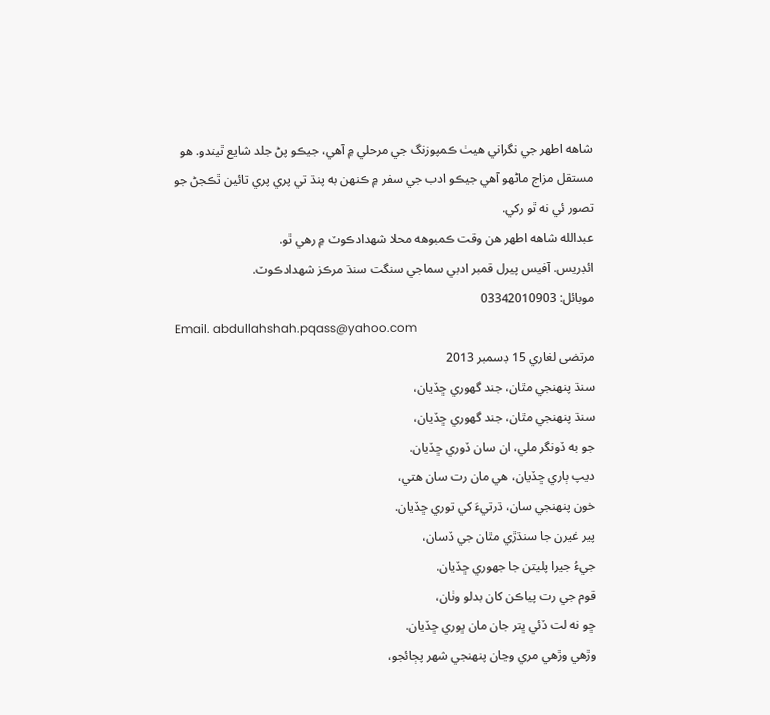شاهه اطهر جي نگراني هيٺ ڪمپوزنگ جي مرحلي ۾ آهي، جيڪو پڻ جلد شايع ٿيندو. هو مستقل مزاج ماڻهو آهي جيڪو ادب جي سفر ۾ ڪنهن به پنڌ تي پري پري تائين ٿڪجڻ جو تصور ئي نه ٿو رکي.
عبدالله شاهه اطهر هن وقت ڪمبوهه محلا شهدادڪوٽ ۾ رهي ٿو.
ائڊريس. آفيس پيرل قمبر ادبي سماجي سنگت سنڌ مرڪز شهدادڪوٽ.
موبائل: 03342010903
Email. abdullahshah.pqass@yahoo.com
مرتضى لغاري 15 ڊسمبر 2013
سنڌ پنهنجي مٿان، جند گهوري ڇڏيان،
سنڌ پنهنجي مٿان، جند گهوري ڇڏيان،
جو به ڏونگر ملي، ان سان ڏوري ڇڏيان.
ديپ ٻاري ڇڏيان، هي مان رت سان هتي،
خون پنهنجي سان، ڌرتيءَ کي توري ڇڏيان.
پير غيرن جا سنڌڙي مٿان جي ڏسان،
جيءُ جيرا پليتن جا جهوري ڇڏيان.
قوم جي رت پياڪن کان بدلو وٺان،
ڇو نه لت ڏئي ڀتر جان مان ڀوري ڇڏيان.
وڙهي وڙهي مري وڃان پنهنجي شهر پڄائجو،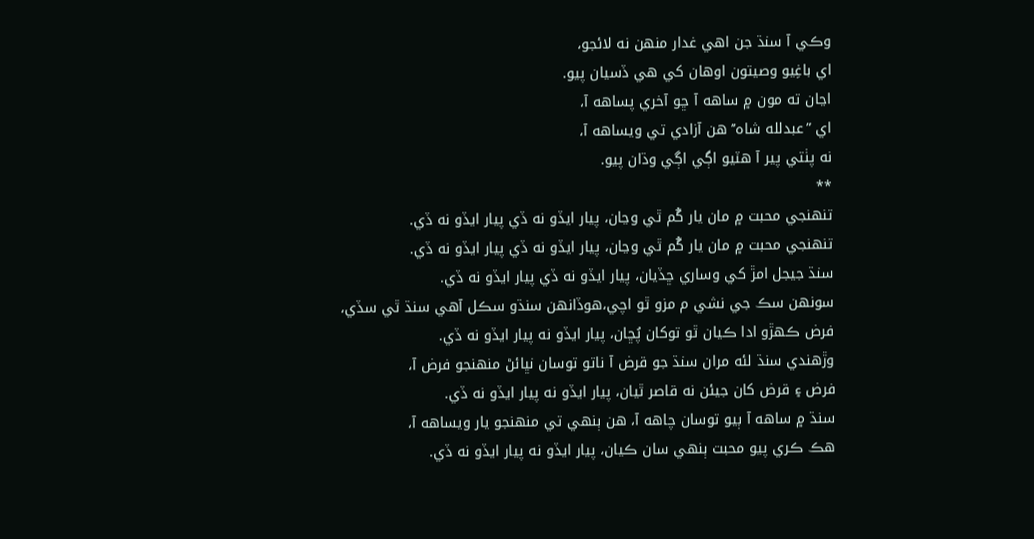وڪي آ سنڌ جن اهي غدار منهن نه لائجو،
اي باغِيو وصيتون اوهان کي هي ڏسيان پيو.
اڃان ته مون ۾ ساهه آ ڇو آخري پساهه آ،
اي ”عبدلله شاه’’ هن آزادي تي ويساهه آ،
نه پٺتي پير آ هٽيو اڳي اڳي وڌان پيو.
**
تنهنجي محبت ۾ مان يار گُم ٿي وڃان، پيار ايڏو نه ڏي پيار ايڏو نه ڏي.
تنهنجي محبت ۾ مان يار گُم ٿي وڃان، پيار ايڏو نه ڏي پيار ايڏو نه ڏي.
سنڌ جيجل امڙ کي وساري ڇڏيان، پيار ايڏو نه ڏي پيار ايڏو نه ڏي.
سونهن سڪ جي نشي م مزو ٿو اچي،هوڏانهن سنڌو سڪل آهي سنڌ ٿي سڏي،
فرض ڪهڙو ادا ڪيان ٿو توکان پُڇان، پيار ايڏو نه پيار ايڏو نه ڏي.
وڙهندي سنڌ لئه مران سنڌ جو قرض آ ناتو توسان نڀائڻ منهنجو فرض آ،
فرض ۽ قرض کان جيئن نه قاصر ٿيان، پيار ايڏو نه پيار ايڏو نه ڏي.
سنڌ ۾ ساهه آ ٻيو توسان چاهه آ، هن ٻنهي تي منهنجو يار ويساهه آ،
هڪ ڪري پيو محبت ٻنهي سان ڪيان، پيار ايڏو نه پيار ايڏو نه ڏي.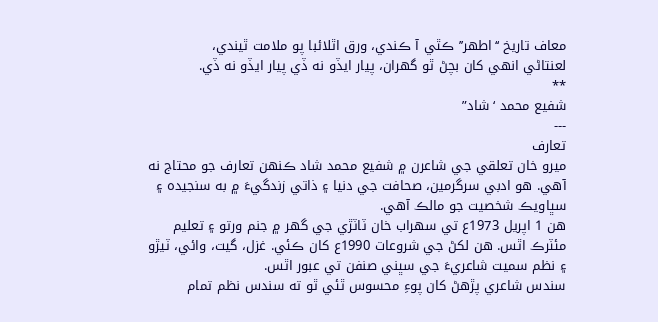معاف تاريخ ‘‘اطهر’’ ڪٿي آ ڪندي، ورق اٿلائبا پو ملامت ٿيندي،
لعنتاڻي انهي کان بچڻ ٿو گهران، پيار ايڏو نه ڏي پيار ايڏو نه ڏي.
**
شفيع محمد ‘شاد”
---
تعارف
ميرو خان تعلقي جي شاعرن ۾ شفيع محمد شاد ڪنهن تعارف جو محتاج نه آهي. هو ادبي سرگرمين، صحافت جي دنيا ۽ ذاتي زندگيءَ ۾ به سنجيده ۽ سڀاويڪ شخصيت جو مالڪ آهي.
هن 1 اپريل 1973ع تي سهراب خان ٽاٽڙي جي گهر ۾ جنم ورتو ۽ تعليم مئٽرڪ اٿس. هن لکڻ جي شروعات 1990ع کان ڪئي. غزل، گيت، وائي، ٽيڙو ۽ نظم سميت شاعريءَ جي سڀني صنفن تي عبور اٿس.
سندس شاعري پڙهڻ کان پوءِ محسوس ٿئي ٿو ته سندس نظم تمام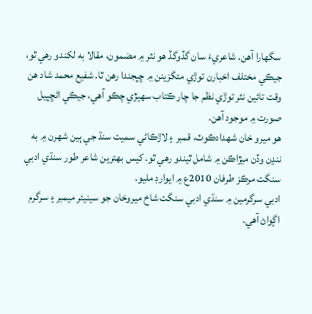سگهارا آهن. شاعريءَ سان گڏوگڏ هو نثر ۾ مضمون، مقالا به لکندو رهي ٿو، جيڪي مختلف اخبارن توڙي مئگزينن ۾ ڇپجندا رهن ٿا. شفيع محمد شاد هن وقت تائين نثر توڙي نظم جا چار ڪتاب سهيڙي چڪو آهي، جيڪي اڻڇپيل صورت ۾ موجود آهن.
هو ميرو خان شهدادڪوٽ، قمبر ۽ لاڙڪاڻي سميت سنڌ جي ٻين شهرن ۾ به ننڍن وڏن ميڙاڪن ۾ شامل ٿيندو رهي ٿو. کيس بهترين شاعر طور سنڌي ادبي سنگت مرڪز طرفان 2010ع ۾ ايوارڊ مليو.
ادبي سرگرمين ۾ سنڌي ادبي سنگت شاخ ميروخان جو سينيئر ميمبر ۽ سرگرم اڳواڻ آهي.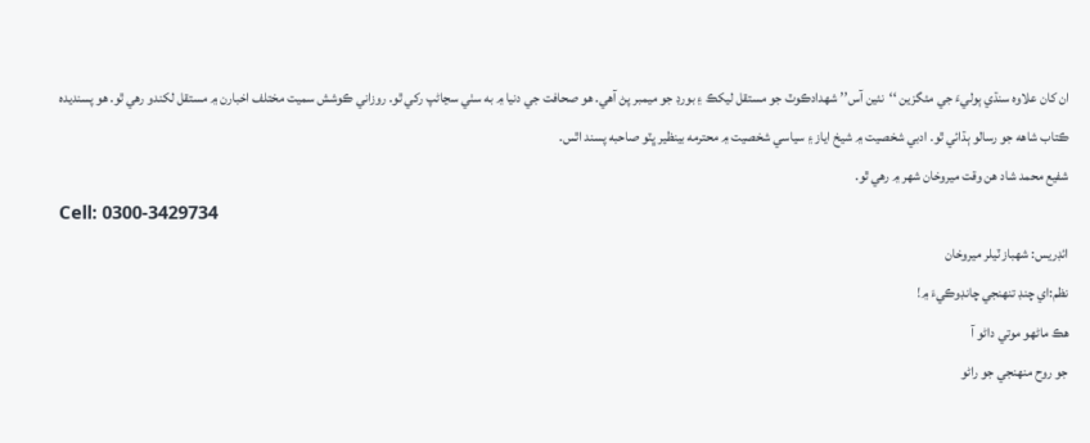ان کان علاوه سنڌي ٻوليءَ جي مئگزين ‘‘نئين آس’’ شهدادڪوٽ جو مستقل ليکڪ ۽ بورڊ جو ميمبر پڻ آهي. هو صحافت جي دنيا ۾ به سٺي سڃاڻپ رکي ٿو. روزاني ڪوشش سميت مختلف اخبارن ۾ مستقل لکندو رهي ٿو. هو پسنديده ڪتاب شاهه جو رسالو ٻڌائي ٿو. ادبي شخصيت ۾ شيخ اياز ۽ سياسي شخصيت ۾ محترمه بينظير ڀٽو صاحبه پسند اٿس.
شفيع محمد شاد هن وقت ميروخان شهر ۾ رهي ٿو.
Cell: 0300-3429734
ائڊريس: شهباز ٽيلر ميروخان
نظم:اي چنڊ تنهنجي چانڊوڪيءَ ۾!
هڪ ماڻهو موتي داڻو آ
جو روح منهنجي جو راڻو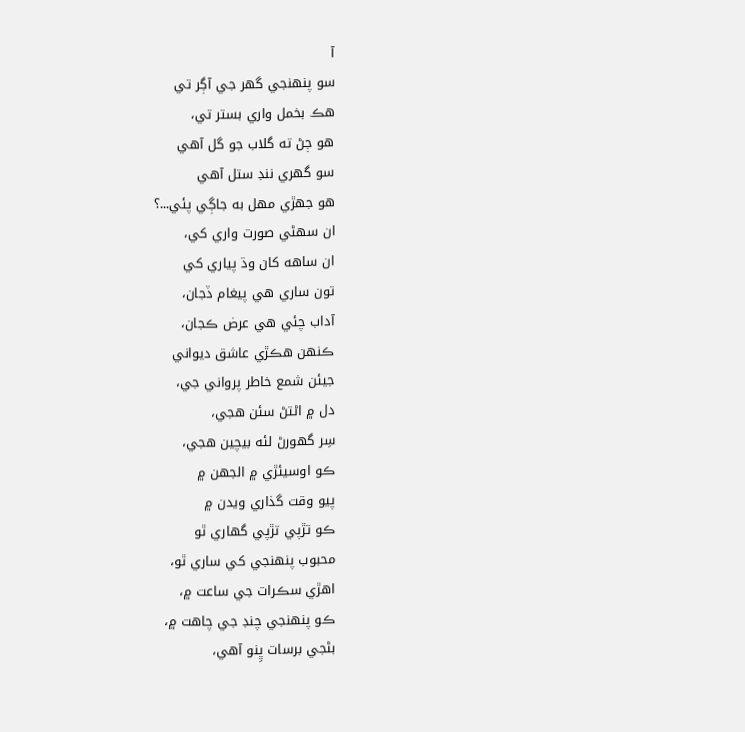آ
سو پنهنجي گهر جي آڳر تي
هڪ بخمل واري بستر تي،
هو ڄڻ ته گلاب جو گل آهي
سو گهري ننڊ ستل آهي
هو جهڙي مهل به جاڳي پئي...؟
ان سهڻي صورت واري کي،
ان ساهه کان وڌ پياري کي
تون ساري هي پيغام ڏجان،
آداب چئي هي عرض ڪجان،
ڪنهن هڪڙي عاشق ديواني
جيئن شمع خاطر پرواني جي،
دل ۾ اڻتڻ سئن هجي،
سِر گهورڻ لئه بيچين هجي،
ڪو اوسيئڙي ۾ الجهن ۾
پيو وقت گذاري ويدن ۾
ڪو تڙپي تڙپي گهاري ٿو
محبوب پنهنجي کي ساري ٿو،
اهڙي سڪرات جي ساعت ۾،
ڪو پنهنجي چنڊ جي چاهت ۾،
بڻجي برسات ڀِنو آهي،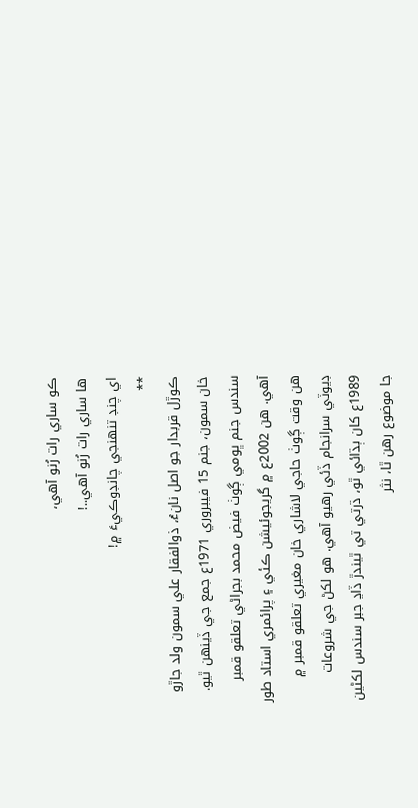ڪو ساري رات رُنو آهي،
ها ساري رات رُنو آهي..!
اي چنڊ تنهنجي چانڊوڪيءَ ۾!
**
ڪوڙل قربدار جو اصل نانءُ، ذوالفقار علي سمون ولد جاڙو خان سمون، جنم 15 فيبروري 1971ع جمع جي ڏينهن ٿيو. سندس جنم ڀومي ڳوٺ فيض محمد بجراڻي تعلقو قمبر آهي. هن 2002ع ۾ گريجوئيشن ڪئي ۽ پرائمري استاد طور هن وقت ڳوٺ حاجي لاشاري خان مغيري تعلقو قمبر ۾ ڊيوٽي سرانجام ڏئي رهيو آهي. هو لکڻ جي شروعات 1989ع کان ٻڌائي ٿو، ڌرتي تي ٿيندڙ ڏاڍ جبر سندس لکڻين جا موضوع رهن ٿا، نثر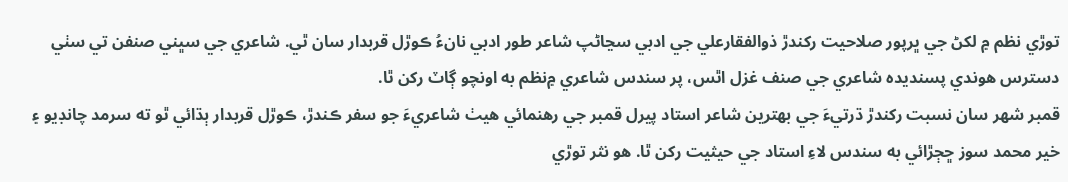توڙي نظم ۾ لکڻ جي ڀرپور صلاحيت رکندڙ ذوالفقارعلي جي ادبي سڃاڻپ شاعر طور ادبي نانءُ ڪوڙل قربدار سان ٿي. شاعري جي سڀني صنفن تي سٺي دسترس هوندي پسنديده شاعري جي صنف غزل اٿس، پر سندس شاعري ۾نظم به اونچو ڳاٽ رکن ٿا.
قمبر شهر سان نسبت رکندڙ ڌرتيءَ جي بهترين شاعر استاد پيرل قمبر جي رهنمائي هيٺ شاعريءَ جو سفر ڪندڙ، ڪوڙل قربدار ٻڌائي ٿو ته سرمد چانڊيو ۽ خير محمد سوز ڇڄڙائي به سندس لاءِ استاد جي حيثيت رکن ٿا. هو نثر توڙي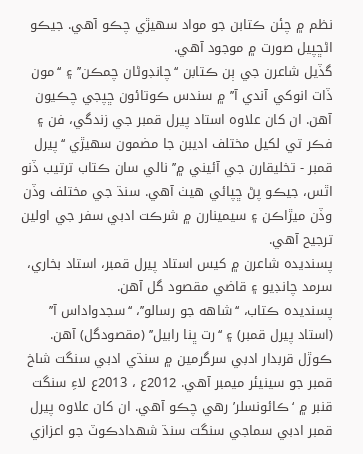نظم ۾ چئن ڪتابن جو مواد سهيڙي چڪو آهي. جيڪو اڻڇپيل صورت ۾ موجود آهي.
گڏيل شاعرن جي ٻن ڪتابن ‘‘چانڊوڻان چمڪن’’ ۽ ‘‘مون ڏات انوکي آندي آ’’ ۾ سندس ڪوتائون ڇپجي چڪيون آهن. ان کان علاوه استاد پيرل قمبر جي زندگي، فن ۽ فڪر تي لکيل مختلف اديبن جا مضمون سهيڙي ‘‘پيرل قمبر - تخليقارن جي آئيني ۾’’ نالي سان ڪتاب ترتيب ڏنو اٿس، جيڪو پڻ ڇپائي هيٺ آهي. سنڌ جي مختلف وڏن وڏن ميڙاڪن ۽ سيمينارن ۾ شرڪت ادبي سفر جي اولين ترجيح آهي.
پسنديده شاعرن ۾ کيس استاد پيرل قمبر، استاد بخاري، سرمد چانڊيو ۽ قاضي مقصود گل آهن.
پسنديده ڪتاب، ‘‘شاهه جو رسالو’’، ‘‘سجدواداس آ’’ (استاد پيرل قمبر) ۽ ‘‘رت ڀنا رابيل’’ (مقصودگل) آهن.
ڪوڙل قربدار ادبي سرگرمين ۾ سنڌي ادبي سنگت شاخ قمبر جو سينيئر ميمبر آهي. 2012ع ، 2013ع لاءِ سنگت قنبر ۾ ‘ڪائونسلر’ رهي چڪو آهي. ان کان علاوه پيرل قمبر ادبي سماجي سنگت سنڌ شهدادڪوٽ جو اعزازي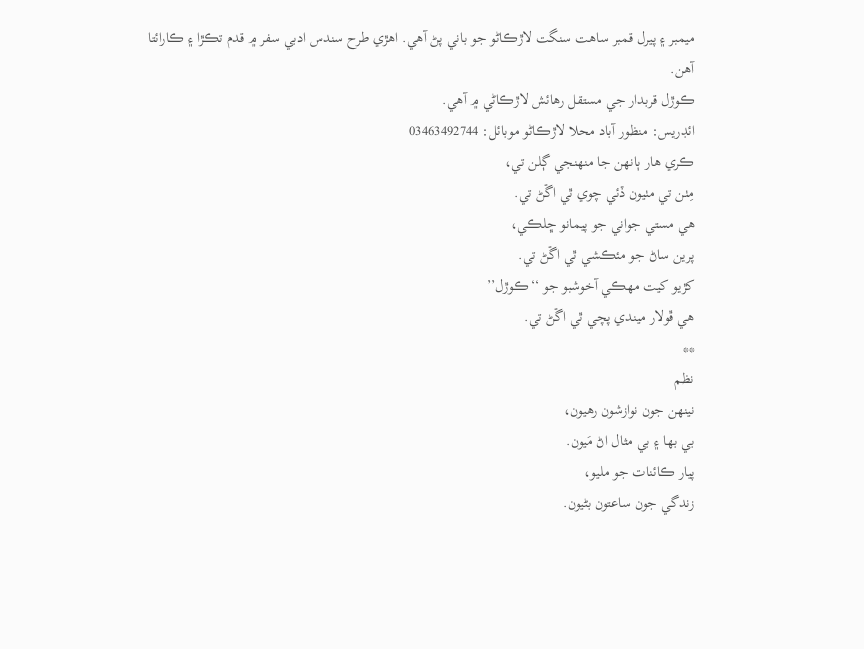ميمبر ۽ پيرل قمبر ساهت سنگت لاڙڪاڻو جو باني پڻ آهي. اهڙي طرح سندس ادبي سفر ۾ قدم تڪڙا ۽ ڪارائتا آهن.
ڪوڙل قربدار جي مستقل رهائش لاڙڪاڻي ۾ آهي.
ائڊريس: منظور آباد محلا لاڙڪاڻو موبائل: 03463492744
ڪري هار ٻانهن جا منهنجي ڳلن تي،
مِٺن تي مٺيون ڏئي چوي ٿي اڱڻ تي.
هي مستي جواني جو پيمانو ڇلڪي،
پرين ساڻ جو مئڪشي ٿي اڱڻ تي.
کڙيو کيت مهڪي آخوشبو جو ‘‘ڪوڙل’’
هي ڦولار ميندي پچي ٿي اڱڻ تي.
**
نظم
نينهن جون نوازشون رهيون،
بي بها ۽ بي مثال اڻ مَيون.
پيار ڪائنات جو مليو،
زندگي جون ساعتون بڻيون.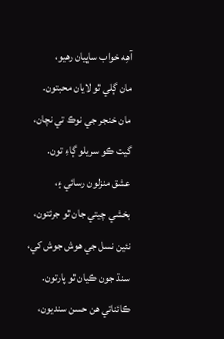آهِه خواب ساڀيان رهيو،
مان ڳلي ٿو لايان محبتون.
مان خنجر جي نوڪ تي نچان،
گيت ڪو سريلو ڳاءِ تون.
عشق منزلون رسائي ۽،
بخشي چيتي جان ٿو جرئتون،
نئين نسل جي هوش جوش کي،
سنڌ جون ڪيان ٿو پارتون.
ڪائناتي هن حسن سنديون،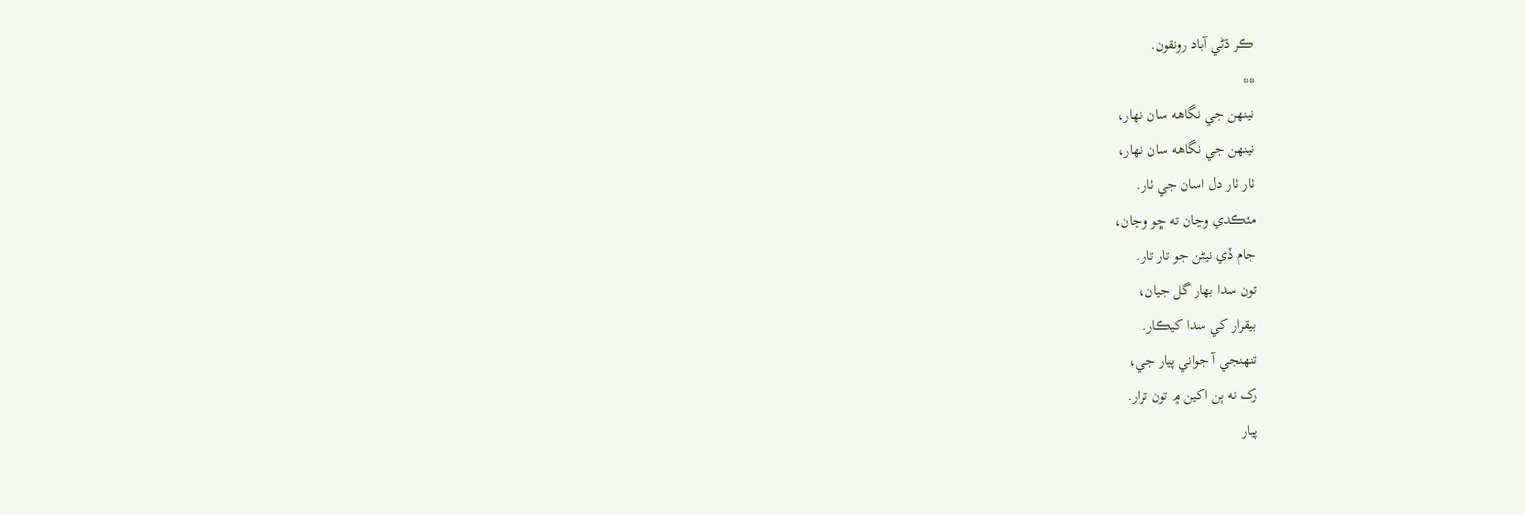ڪر ڌڻي آباد رونقون.
**
نينهن جي نگاهه سان نهار،
نينهن جي نگاهه سان نهار،
ٺار ٺار دل اسان جي ٺار.
مئڪدي وڃان ته ڇو وڃان،
جام ڏي نيڻن جو تار تار.
تون سدا بهار گل جيان،
بيقرار کي سدا کيڪار.
تنهنجي آ جواني پيار جي،
رک نه ٻن اکين ۾ تون ترار.
پيار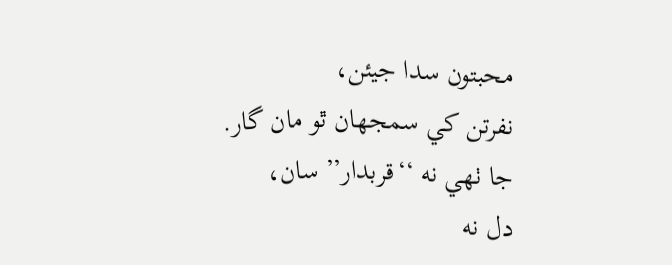محبتون سدا جيئن،
نفرتن کي سمجهان ٿو مان گار.
جا ٺهي نه ‘‘قربدار’’ سان،
دل نه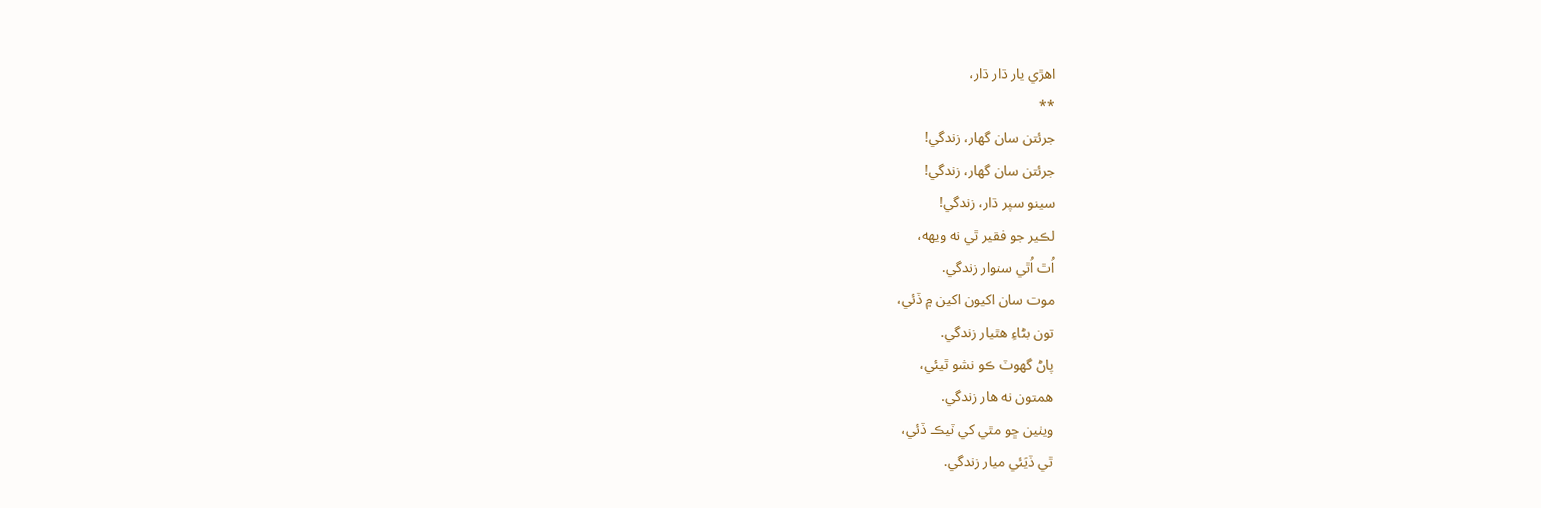اهڙي يار ڌار ڌار،
**
جرئتن سان گهار، زندگي!
جرئتن سان گهار، زندگي!
سينو سپر ڌار، زندگي!
لڪير جو فقير ٿي نه ويهه،
اُٿ اُٿي سنوار زندگي.
موت سان اکيون اکين ۾ ڏئي،
تون بڻاءِ هٿيار زندگي.
پاڻ گهوٽ ڪو نشو ٿيئي،
همتون نه هار زندگي.
ويٺين ڇو مٿي کي ٽيڪ ڏئي،
ٿي ڏيَئي ميار زندگي.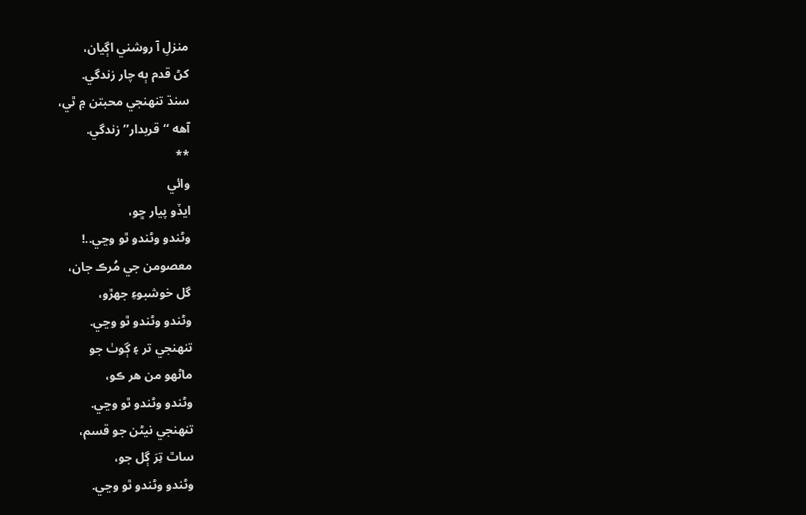منزلِ آ روشني اڳيان،
کڻ قدم ٻه چار زندگي.
سنڌ تنهنجي محبتن ۾ ٿي،
آهه ‘‘قربدار’’ زندگي.
**
وائي
ايڏو پيار ڇو،
وڻندو وڻندو ٿو وڃي..!
معصومن جي مُرڪ جان،
گل خوشبوءِ جهڙو،
وڻندو وڻندو ٿو وڃي.
تنهنجي تر ۽ ڳوٺ جو
ماڻهو من هر ڪو،
وڻندو وڻندو ٿو وڃي.
تنهنجي نيڻن جو قسم،
ساٿ تِرَ ڳل جو،
وڻندو وڻندو ٿو وڃي.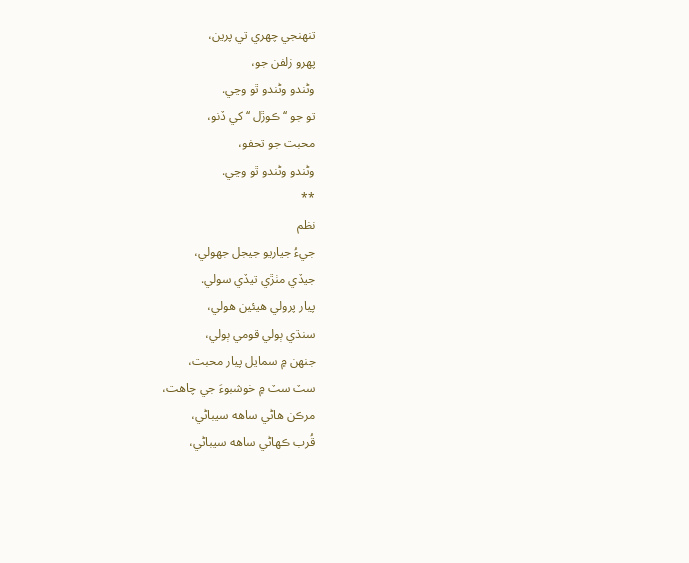تنهنجي چهري تي پرين،
پهرو زلفن جو،
وڻندو وڻندو ٿو وڃي.
تو جو ‘‘ڪوڙل ‘‘ کي ڏنو،
محبت جو تحفو،
وڻندو وڻندو ٿو وڃي.
**
نظم
جيءُ جياريو جيجل جهولي،
جيڏي مٺڙي تيڏي سولي.
پيار پرولي هيئين هولي،
سنڌي ٻولي قومي ٻولي،
جنهن ۾ سمايل پيار محبت،
سٽ سٽ ۾ خوشبوءَ جي چاهت،
مرڪن هاڻي ساهه سيباڻي،
قُرب ڪهاڻي ساهه سيباڻي،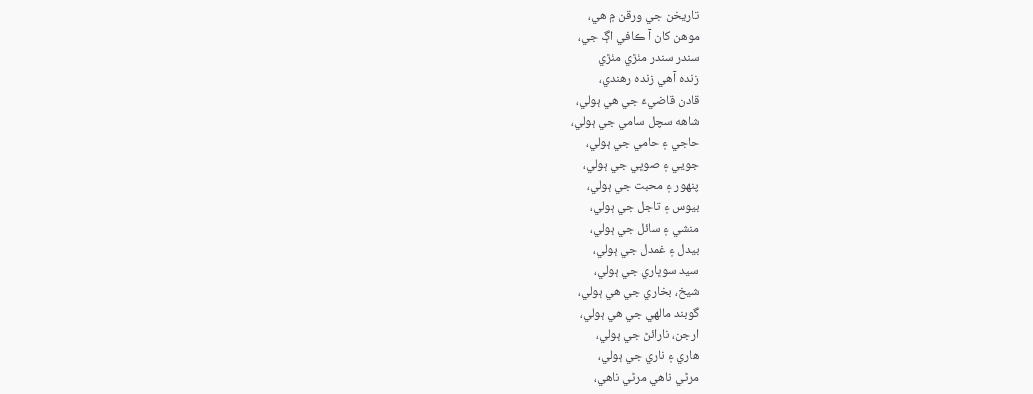تاريخن جي ورقن ۾ هي،
موهن کان آ ڪافي اڳ جي،
سندر سندر مٺڙي مٺڙي
زنده آهي زنده رهندي،
قادن قاضيءَ جي هي ٻولي،
شاهه سچل سامي جي ٻولي،
حاجي ۽ حامي جي ٻولي،
جويي ۽ صوڀي جي ٻولي،
پنهور ۽ محبت جي ٻولي،
بيوس ۽ تاجل جي ٻولي،
منشي ۽ سائل جي ٻولي،
بيدل ۽ غمدل جي ٻولي،
سيد سوڀاري جي ٻولي،
شيخ، بخاري جي هي ٻولي،
گوبند مالهي جي هي ٻولي،
ارجن، نارائڻ جي ٻولي،
هاري ۽ ناري جي ٻولي،
مرڻي ناهي مرڻي ناهي،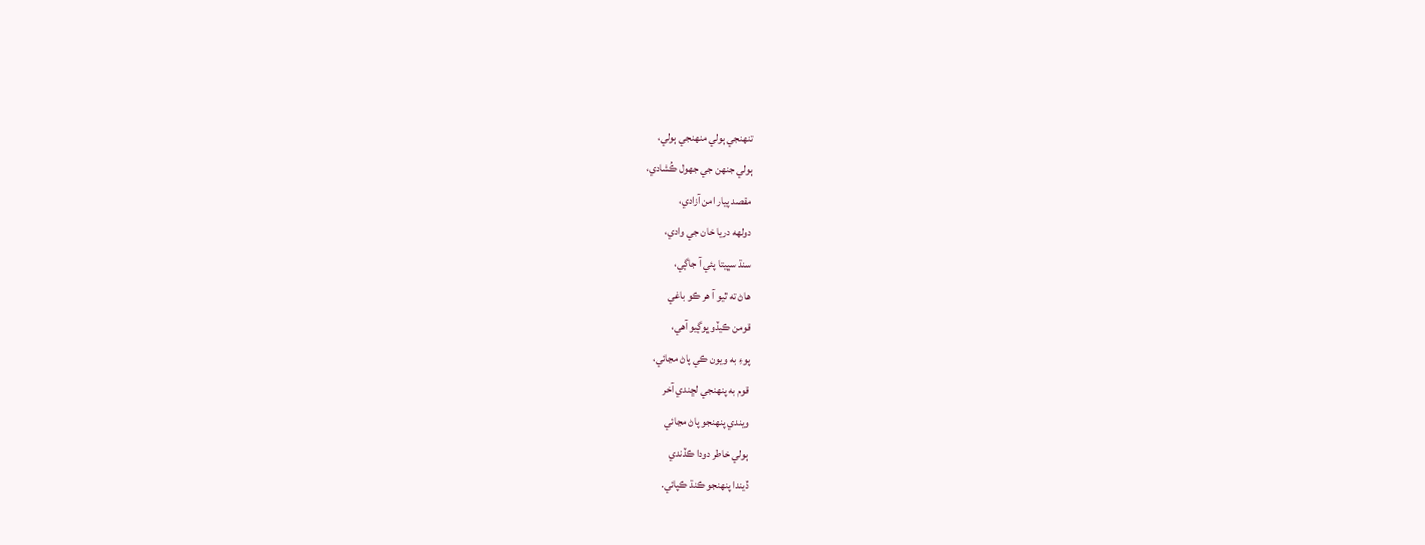تنهنجي ٻولي منهنجي ٻولي،
ٻولي جنهن جي جهول ڪُشادي،
مقصد پيار امن آزادي،
دولهه دريا خان جي وادي،
سنڌ سڀيتا پئي آ جاڳي،
هاڻ ته ٿيو آ هر ڪو باغي
قومن ڪيڏو ڀوڳيو آهي،
پوءِ به ويون ڪي پاڻ مڃائي،
قوم به پنهنجي لڇندي آخر
ويندي پنهنجو پاڻ مڃائي
ٻولي خاطر دودا ڪڏندي
ڏيندا پنهنجو ڪنڌ ڪپائي.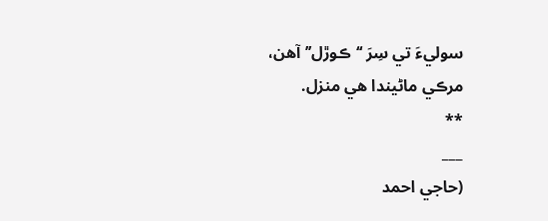سوليءَ تي سِرَ ‘‘ڪوڙل’’ آهن،
مرڪي ماڻيندا هي منزل.
**
___
(حاجي احمد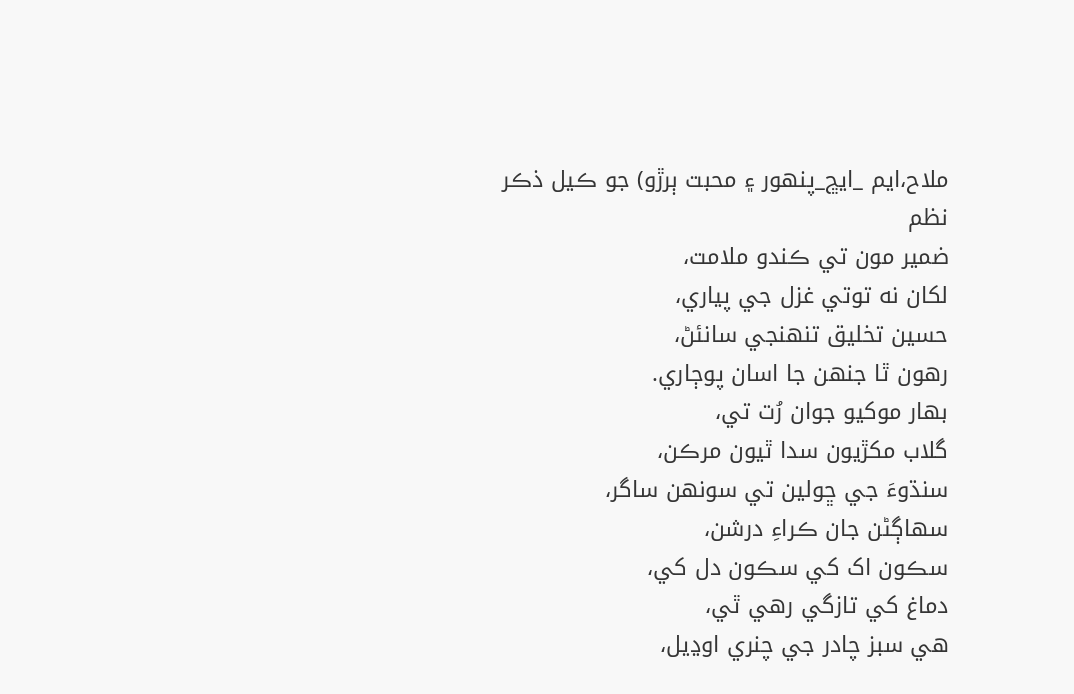ملاح،ايم _ايڇ_پنهور ۽ محبت ٻرڙو) جو ڪيل ذڪر
نظم
ضمير مون تي ڪندو ملامت،
لکان نه توتي غزل جي پياري،
حسين تخليق تنهنجي سانئڻ،
رهون ٿا جنهن جا اسان پوڄاري.
بهار موکيو جوان رُت تي،
گلاب مکڙيون سدا ٿيون مرڪن،
سنڌوءَ جي ڇولين تي سونهن ساگر،
سهاڳڻن جان ڪراءِ درشن،
سڪون اک کي سڪون دل کي،
دماغ کي تازگي رهي ٿي،
هي سبز چادر جي چنري اوڍيل،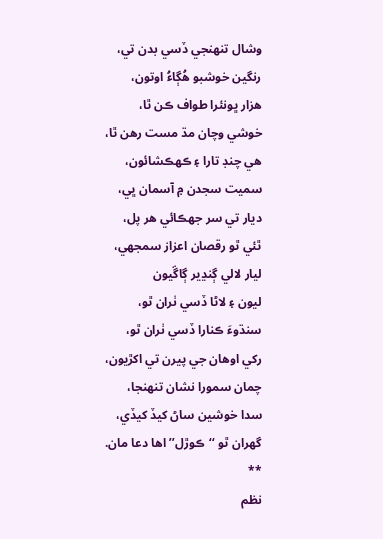وشال تنهنجي ڏسي بدن تي،
رنگين خوشبو هُڳاءُ اوتون،
هزار ڀونئرا طواف ڪن ٿا،
خوشي وچان مڌ مست رهن ٿا،
هي چنڊ تارا ۽ ڪهڪشائون،
سميت سجدن ۾ آسمان ڀي،
ديار تي سر جهڪائي هر پل،
ٿئي ٿو رقصان اعزاز سمجهي،
ليار لالي ڳنڍير ڳاڱيون
ليون ۽ لاڻا ڏسي ٺران ٿو،
سنڌوءَ ڪنارا ڏسي ٺران ٿو،
رکي اوهان جي پيرن تي اکڙيون،
چمان سمورا نشان تنهنجا،
سدا خوشين ساڻ کيڏ کيڏي،
گهران ٿو ‘‘ڪوڙل’’ اها دعا مان.
**
نظم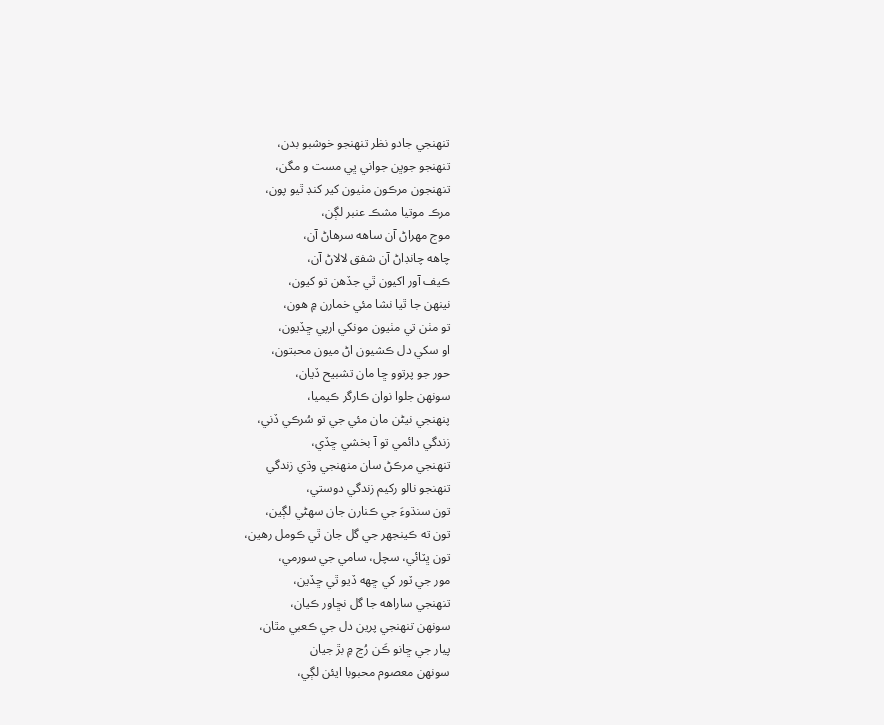تنهنجي جادو نظر تنهنجو خوشبو بدن،
تنهنجو جوڀن جواني ڀي مست و مگن،
تنهنجون مرڪون مٺيون کير کنڊ ٿيو پون،
مرڪ موتيا مشڪ عنبر لڳن،
موج مهراڻ آن ساهه سرهاڻ آن،
چاهه چانڊاڻ آن شفق لالاڻ آن،
ڪيف آور اکيون ٿي جڏهن تو کيون،
نينهن جا ٿيا نشا مئي خمارن ۾ هون،
تو مٺن تي مٺيون مونکي ارپي ڇڏيون،
او سکي دل ڪشيون اڻ ميون محبتون،
حور جو پرتوو ڇا مان تشبيح ڏيان،
سونهن جلوا نوان ڪارگر ڪيميا،
پنهنجي نيڻن مان مئي جي تو سُرڪي ڏني،
زندگي دائمي تو آ بخشي ڇڏي،
تنهنجي مرڪڻ سان منهنجي وڌي زندگي
تنهنجو نالو رکيم زندگي دوستي،
تون سنڌوءَ جي ڪنارن جان سهڻي لڳين،
تون ته ڪينجهر جي گل جان ٿي ڪومل رهين،
تون ڀٽائي، سچل، سامي جي سورمي،
مور جي ٽور کي ڇهه ڏيو ٿي ڇڏين،
تنهنجي ساراهه جا گل نڇاور ڪيان،
سونهن تنهنجي پرين دل جي ڪعبي مٿان،
پيار جي ڇانو ڪَن رُڃ ۾ بڙ جيان
سونهن معصوم محبوبا ايئن لڳي،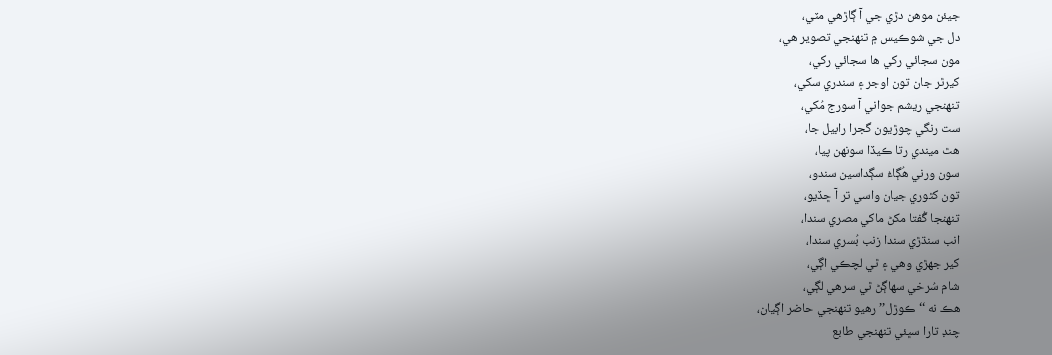جيئن موهن دڙي جي آ ڳاڙهي مٽي،
دل جي شوڪيس ۾ تنهنجي تصوير هي،
مون سجائي رکي ها سجائي رکي،
کيرٿر جان تون اوجر ۽ سندري سکي،
تنهنجي ريشم جواني آ سورج مُکي،
ست رنگي چوڙيون گجرا رابيل جا،
هٿ ميندي رتا ڪيڏا سونهن پيا،
سون ورني هُڳاءُ سڳداسين سندو،
تون کٿوري جيان واسي تر آ ڇڏيو،
تنهنجا گُفتا مکڻ ماکي مصري سندا،
انب سنڌڙي سندا زنب بُسري سندا،
کير جهڙي وهي ۽ ٿي لچڪي اڳي،
شام سُرخي سهاڳڻ ٿي سرهي لڳي،
هڪ نه ‘‘ڪوڙل’’ رهيو تنهنجي حاضر اڳيان،
چنڊ تارا سڀئي تنهنجي طابع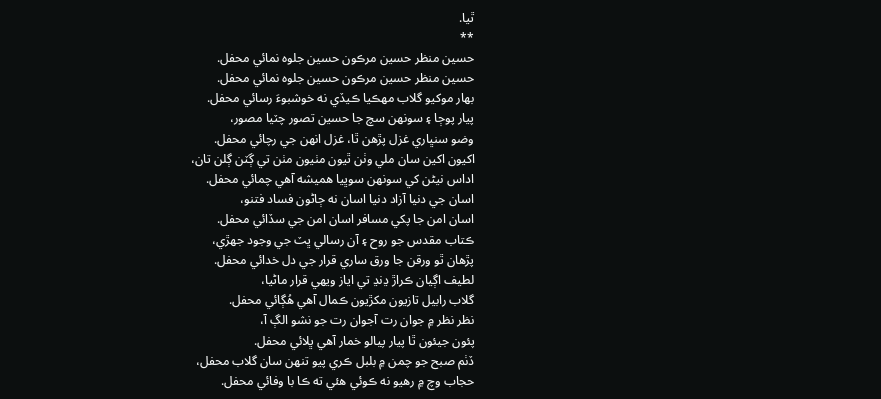ٿيا.
**
حسين منظر حسين مرڪون حسين جلوه نمائي محفل.
حسين منظر حسين مرڪون حسين جلوه نمائي محفل.
بهار موکيو گلاب مهڪيا ڪيڏي نه خوشبوءَ رسائي محفل.
پيار پوڄا ۽ سونهن سچ جا حسين تصور چٽيا مصور،
وضو سنڀاري غزل پڙهن ٿا، غزل انهن جي رچائي محفل.
اکيون اکين سان ملي وٺن ٿيون مٺيون مٺن تي ڳٽن ڳلن تان،
اداس نيڻن کي سونهن سوڀيا هميشه آهي چمائي محفل.
اسان جي دنيا آزاد دنيا اسان نه ڄاڻون فساد فتنو،
اسان امن جا پکي مسافر اسان امن جي سڏائي محفل.
ڪتاب مقدس جو روح ۽ آن رسالي ڀٽ جي وجود جهڙي،
پڙهان ٿو ورقن جا ورق ساري قرار جي دل خدائي محفل.
لطيف اڳيان ڪراڙ ڍنڍ تي اياز ويهي قرار ماڻيا،
گلاب رابيل تازيون مکڙيون ڪمال آهي هُڳائي محفل.
نظر نظر ۾ جوان رت آجوان رت جو نشو الڳ آ،
پئون جيئون ٿا پيار پيالو خمار آهي ڀلائي محفل.
ڏٺم صبح جو چمن ۾ بلبل ڪري پيو تنهن سان گلاب محفل،
حجاب وچ ۾ رهيو نه ڪوئي هئي ته ڪا با وفائي محفل.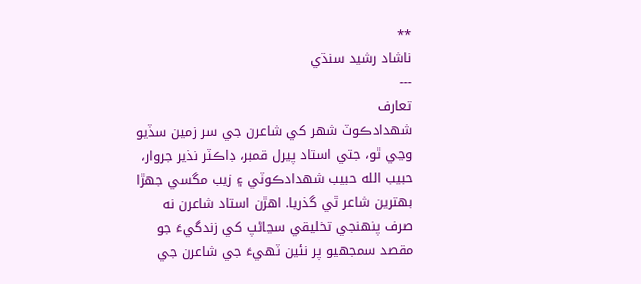**
ناشاد رشيد سنڌي
---
تعارف
شهدادڪوٽ شهر کي شاعرن جي سر زمين سڏيو وڃي ٿو، جتي استاد پيرل قمبر، ڊاڪٽر نذير جروار، حبيب الله حبيب شهدادڪوٽي ۽ زيب مگسي جهڙا بهترين شاعر ٿي گذريا. اهڙن استاد شاعرن نه صرف پنهنجي تخليقي سڃاڻپ کي زندگيءَ جو مقصد سمجهيو پر نئين ٽهيءَ جي شاعرن جي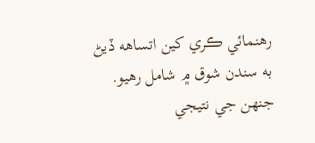رهنمائي ڪري کين اتساهه ڏيڻ به سندن شوق ۾ شامل رهيو. جنهن جي نتيجي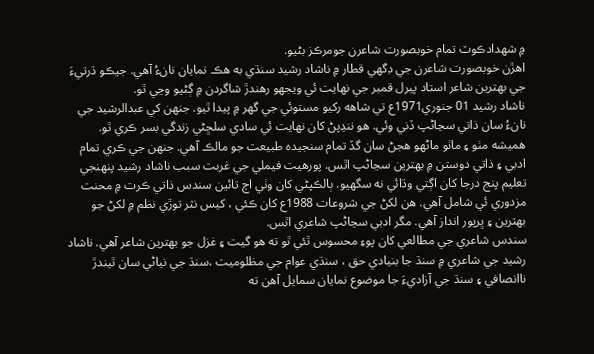۾ شهدادڪوٽ تمام خوبصورت شاعرن جومرڪز بڻيو.
اهڙن خوبصورت شاعرن جي ڊگهي قطار ۾ ناشاد رشيد سنڌي به هڪ نمايان نانءُ آهي. جيڪو ڌرتيءَ جي بهترين شاعر استاد پيرل قمبر جي نهايت ئي ويجهو رهندڙ شاگردن ۾ ڳڻيو وڃي ٿو.
ناشاد رشيد 01 جنوري1971ع تي شاهه رکيو مستوئي جي گهر ۾ پيدا ٿيو. جنهن کي عبدالرشيد جي نانءُ سان ذاتي سڃاڻپ ڏني وئي. هو ننڍپڻ کان نهايت ئي سادي سلڇڻي زندگي بسر ڪري ٿو. هميشه مٺو ۽ ماٺو ماڻهو هجڻ سان گڏ تمام سنجيده طبيعت جو مالڪ آهي. جنهن جي ڪري تمام ادبي ۽ ذاتي دوستن ۾ بهترين سڃاڻپ اٿس. پورهيت فيملي جي غربت سبب ناشاد رشيد پنهنجي تعليم پنج درجا کان اڳتي وڌائي نه سگهيو. ٻالڪپڻي کان وٺي اڄ تائين سندس ذاتي ڪرت ۾ محنت مزدوري ئي شامل آهي. هن لکڻ جي شروعات 1988ع کان ڪئي ، کيس نثر توڙي نظم ۾ لکڻ جو بهترين ۽ ڀرپور انداز آهي. مگر ادبي سڃاڻپ شاعري اٿس.
سندس شاعري جي مطالعي کان پوءِ محسوس ٿئي ٿو ته هو گيت ۽ غزل جو بهترين شاعر آهي. ناشاد رشيد جي شاعري ۾ سنڌ جا بنيادي حق ، سنڌي عوام جي مظلوميت ،سنڌ جي نياڻي سان ٿيندڙ ناانصافي ۽ سنڌ جي آزاديءَ جا موضوع نمايان سمايل آهن ته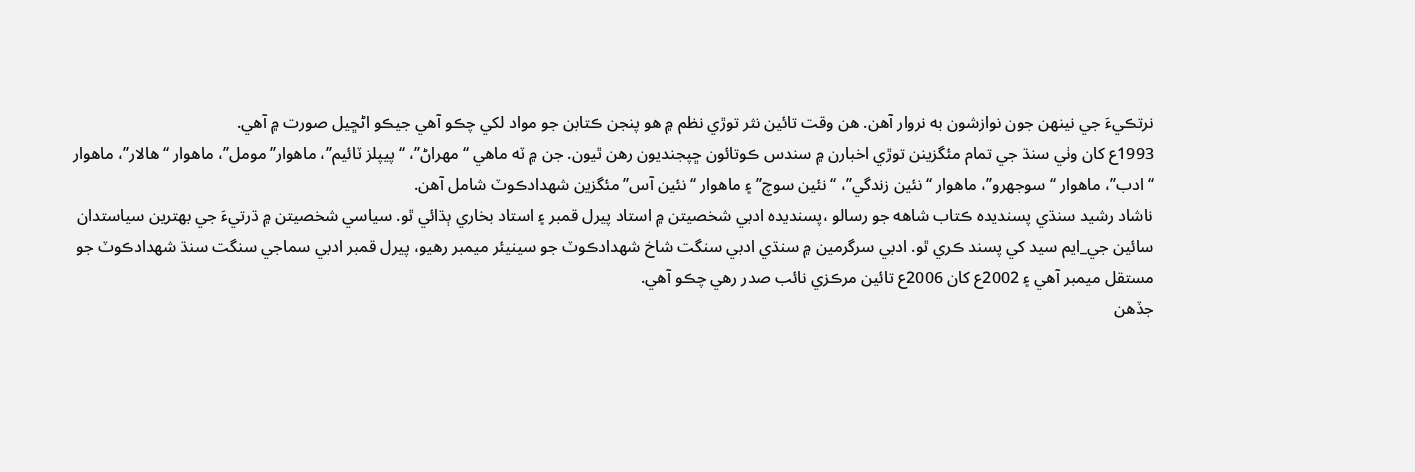نرتڪيءَ جي نينهن جون نوازشون به نروار آهن. هن وقت تائين نثر توڙي نظم ۾ هو پنجن ڪتابن جو مواد لکي چڪو آهي جيڪو اڻڇيل صورت ۾ آهي.
1993ع کان وٺي سنڌ جي تمام مئگزينن توڙي اخبارن ۾ سندس ڪوتائون ڇپجنديون رهن ٿيون. جن ۾ ٽه ماهي ‘‘مهراڻ’’، ‘‘پيپلز ٽائيم’’، ماهوار’’مومل’’، ماهوار ‘‘هالار’’، ماهوار ‘‘ادب’’، ماهوار ‘‘سوجهرو’’، ماهوار ‘‘نئين زندگي’’، ‘‘نئين سوچ’’ ۽ ماهوار ‘‘نئين آس’’ مئگزين شهدادڪوٽ شامل آهن.
ناشاد رشيد سنڌي پسنديده ڪتاب شاهه جو رسالو ،پسنديده ادبي شخصيتن ۾ استاد پيرل قمبر ۽ استاد بخاري ٻڌائي ٿو. سياسي شخصيتن ۾ ڌرتيءَ جي بهترين سياستدان سائين جي_ايم سيد کي پسند ڪري ٿو. ادبي سرگرمين ۾ سنڌي ادبي سنگت شاخ شهدادڪوٽ جو سينيئر ميمبر رهيو، پيرل قمبر ادبي سماجي سنگت سنڌ شهدادڪوٽ جو مستقل ميمبر آهي ۽ 2002ع کان 2006ع تائين مرڪزي نائب صدر رهي چڪو آهي.
جڏهن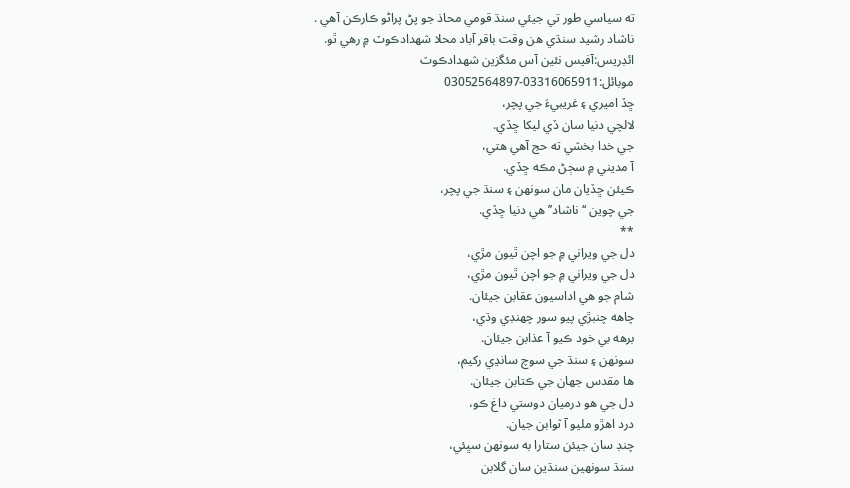ته سياسي طور تي جيئي سنڌ قومي محاذ جو پڻ پراڻو ڪارڪن آهي .
ناشاد رشيد سنڌي هن وقت باقر آباد محلا شهدادڪوٽ ۾ رهي ٿو.
ائڊريس:آفيس نئين آس مئگزين شهدادڪوٽ
موبائل:03316065911-03052564897
ڇڏ اميري ۽ غريبيءَ جي پچر،
لالچي دنيا سان ڏي ليکا ڇڏي.
جي خدا بخشي ته حج آهي هتي،
آ مديني ۾ سڄڻ مڪه ڇڏي.
ڪيئن ڇڏيان مان سونهن ۽ سنڌ جي پچر،
جي چوين ‘‘ناشاد’’ هي دنيا ڇڏي.
**
دل جي ويراني ۾ جو اچن ٿيون مڙي،
دل جي ويراني ۾ جو اچن ٿيون مڙي،
شام جو هي اداسيون عقابن جيئان.
چاهه چنبڙي پيو سور چهنڊي وڌي،
برهه بي خود ڪيو آ عذابن جيئان.
سونهن ۽ سنڌ جي سوچ سانڍي رکيم،
ها مقدس جهان جي ڪتابن جيئان.
دل جي هو درميان دوستي داغ ڪو،
درد اهڙو مليو آ ثوابن جيان.
چنڊ سان جيئن ستارا به سونهن سڀئي،
سنڌ سونهين سنڌين سان گلابن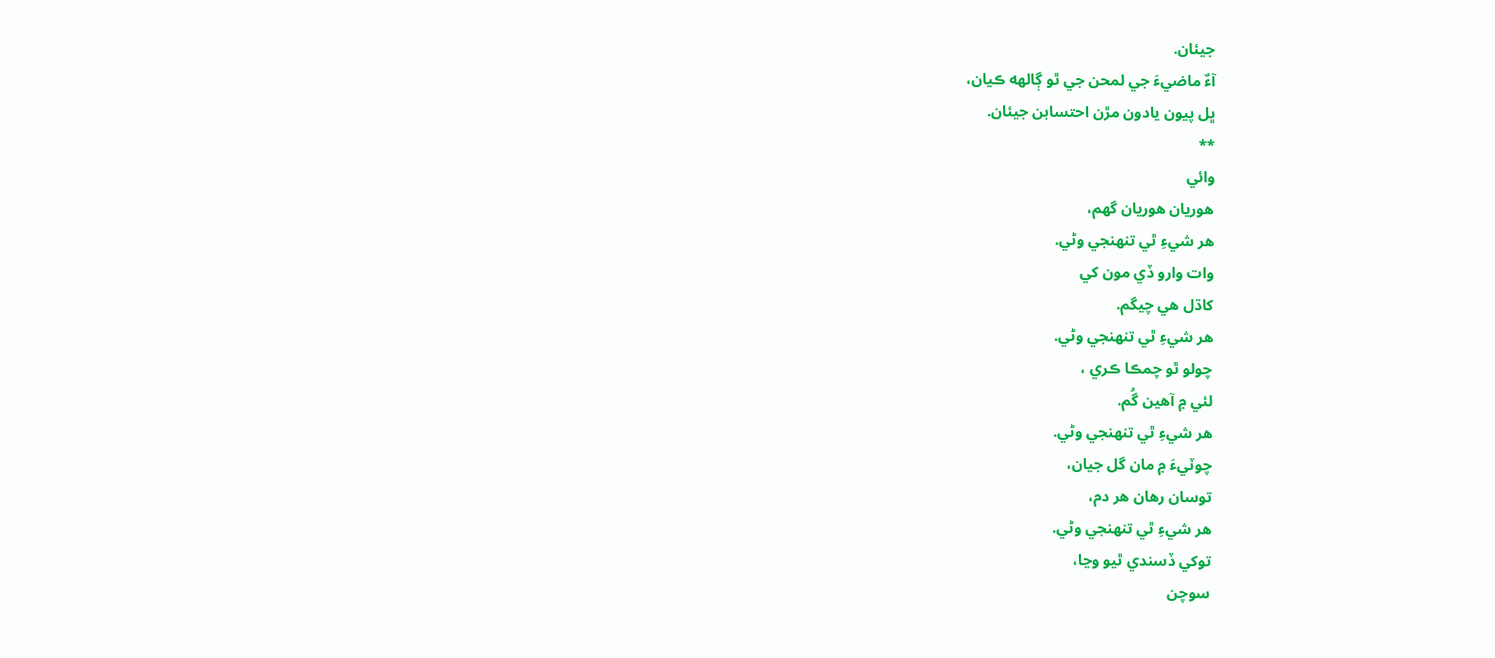جيئان.
آءٌ ماضيءَ جي لمحن جي ٿو ڳالهه ڪيان،
ڀل پيون يادون مڙن احتسابن جيئان.
**
وائي
هوريان هوريان گهم،
هر شيءِ ٿي تنهنجي وڻي.
وات وارو ڏي مون کي
کاڌل هي چيگم.
هر شيءِ ٿي تنهنجي وڻي.
چولو ٿو چمڪا ڪري ،
لئي ۾ آهين گُم.
هر شيءِ ٿي تنهنجي وڻي.
چوٽيءَ ۾ مان گل جيان،
توسان رهان هر دم،
هر شيءِ ٿي تنهنجي وڻي.
توکي ڏسندي ٿيو وڃا،
سوچن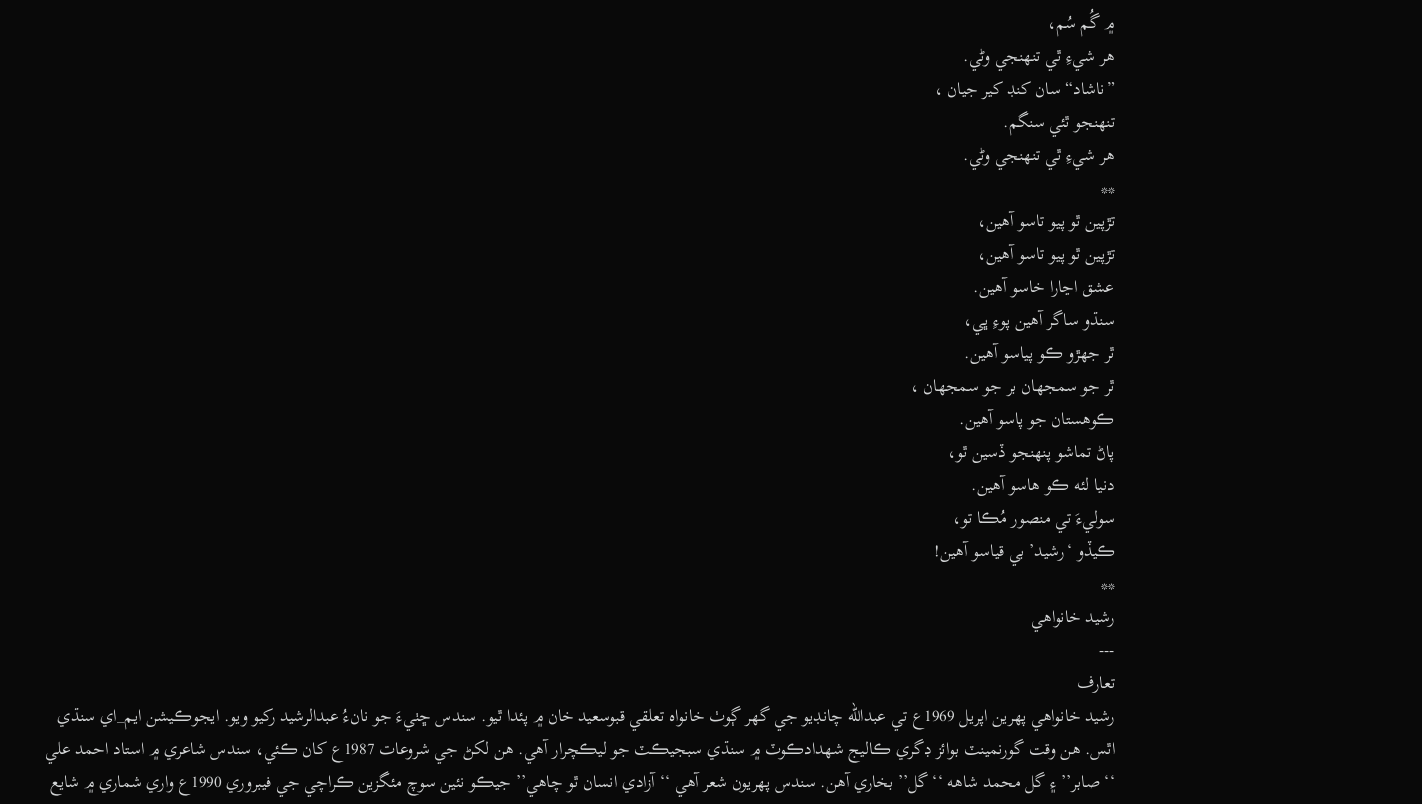۾ گُم سُم،
هر شيءِ ٿي تنهنجي وڻي.
”ناشاد“ سان کنڊ کير جيان ،
تنهنجو ٿئي سنگم.
هر شيءِ ٿي تنهنجي وڻي.
**
تڙپين ٿو پيو تاسو آهين،
تڙپين ٿو پيو تاسو آهين،
عشق اڃارا خاسو آهين.
سنڌو ساگر آهين پوءِ ڀي،
ٿر جهڙو ڪو پياسو آهين.
ٿر جو سمجهان بر جو سمجهان ،
ڪوهستان جو پاسو آهين.
پاڻ تماشو پنهنجو ڏسين ٿو،
دنيا لئه ڪو هاسو آهين.
سوليءَ تي منصور مُڪا تو،
ڪيڏو ‘رشيد’ بي قياسو آهين!
**
رشيد خانواهي
---
تعارف
رشيد خانواهي پهرين اپريل 1969ع تي عبدالله چانڊيو جي گهر ڳوٺ خانواه تعلقي قبوسعيد خان ۾ پئدا ٿيو. سندس ڇٺيءَ جو نانءُ عبدالرشيد رکيو ويو. ايجوڪيشن ايم_اي سنڌي اٿس. هن وقت گورنمينٽ بوائز ڊگري ڪاليج شهدادڪوٽ ۾ سنڌي سبجيڪٽ جو ليڪچرار آهي. هن لکڻ جي شروعات 1987ع کان ڪئي، سندس شاعري ۾ استاد احمد علي ‘‘صابر’’ ۽ گل محمد شاهه ‘‘گل’’ بخاري آهن. سندس پهريون شعر آهي ‘‘آزادي انسان ٿو چاهي’’ جيڪو نئين سوچ مئگزين ڪراچي جي فيبروري 1990ع واري شماري ۾ شايع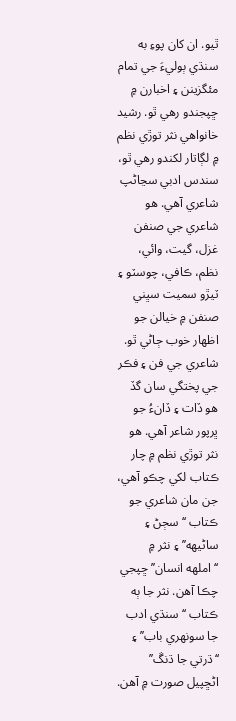ٿيو. ان کان پوءِ به سنڌي ٻوليءَ جي تمام مئگزينن ۽ اخبارن ۾ ڇپجندو رهي ٿو. رشيد خانواهي نثر توڙي نظم ۾ لڳاتار لکندو رهي ٿو، سندس ادبي سڃاڻپ شاعري آهي. هو شاعري جي صنفن غزل، گيت، وائي، نظم، ڪافي، چوسٽو ۽ ٽيڙو سميت سڀني صنفن ۾ خيالن جو اظهار خوب ڄاڻي ٿو. شاعري جي فن ۽ فڪر جي پختگي سان گڏ هو ڏات ۽ ڏانءُ جو ڀرپور شاعر آهي. هو نثر توڙي نظم ۾ چار ڪتاب لکي چڪو آهي، جن مان شاعري جو ڪتاب ‘‘سڄڻ ۽ ساڻيهه’’ ۽ نثر ۾ ‘‘املهه انسان’’ ڇپجي چڪا آهن. نثر جا ٻه ڪتاب ‘‘سنڌي ادب جا سونهري باب’’ ۽ ‘‘ڌرتي جا ڌنڱ’’ اڻڇپيل صورت ۾ آهن.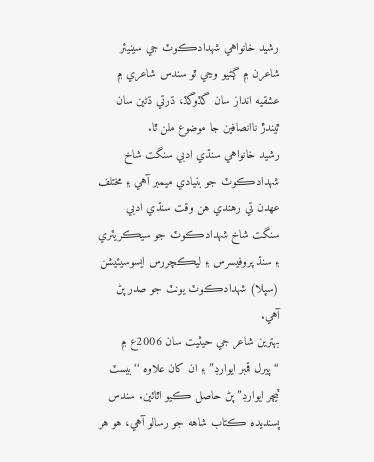رشيد خانواهي شهدادڪوٽ جي سينيئر شاعرن ۾ ڳڻيو وڃي ٿو سندس شاعري ۾ عشقيه انداز سان گڏوگڏ، ڌرتي ڌڻين سان ٿيندڙ ناانصافين جا موضوع ملن ٿا.
رشيد خانواهي سنڌي ادبي سنگت شاخ شهدادڪوٽ جو بنيادي ميمبر آهي ۽ مختلف عهدن تي رهندي هن وقت سنڌي ادبي سنگت شاخ شهدادڪوٽ جو سيڪريٽري ۽ سنڌ پروفيسرس ۽ ليڪچررس ايسوسيئيشن (سپلا) شهدادڪوٽ يونٽ جو صدر پڻ آهي.
بهترين شاعر جي حيثيت سان 2006ع ۾ ‘‘پيرل قمبر ايوارڊ’’ ۽ ان کان علاوه ‘‘بيسٽ ٽيچر ايوارڊ’’ پڻ حاصل ڪيو اٿائين. سندس پسنديده ڪتاب شاهه جو رسالو آهي، هو هر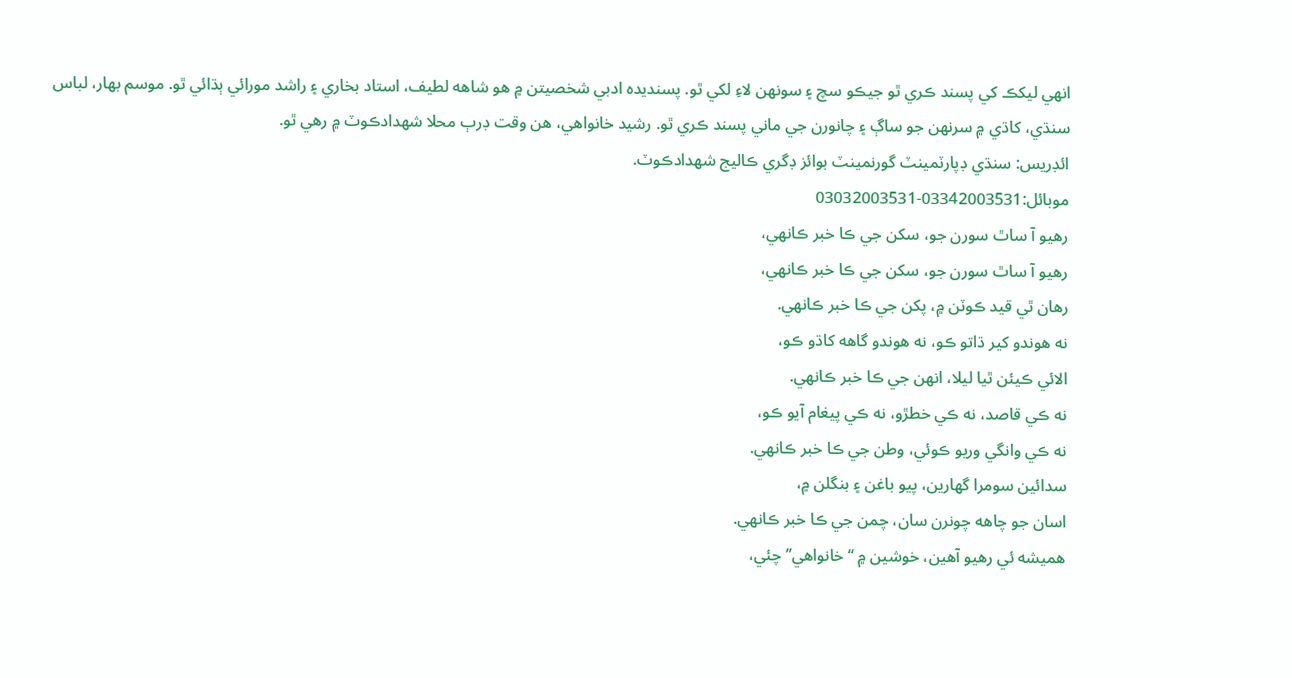انهي ليکڪ کي پسند ڪري ٿو جيڪو سچ ۽ سونهن لاءِ لکي ٿو. پسنديده ادبي شخصيتن ۾ هو شاهه لطيف، استاد بخاري ۽ راشد مورائي ٻڌائي ٿو. موسم بهار، لباس سنڌي، کاڌي ۾ سرنهن جو ساڳ ۽ چانورن جي ماني پسند ڪري ٿو. رشيد خانواهي، هن وقت ڊرٻ محلا شهدادڪوٽ ۾ رهي ٿو.
ائڊريس: سنڌي ڊپارٽمينٽ گورنمينٽ بوائز ڊگري ڪاليج شهدادڪوٽ.
موبائل:03342003531-03032003531
رهيو آ ساٿ سورن جو، سکن جي ڪا خبر ڪانهي،
رهيو آ ساٿ سورن جو، سکن جي ڪا خبر ڪانهي،
رهان ٿي قيد ڪوٽن ۾، پکن جي ڪا خبر ڪانهي.
نه هوندو کير ڌاتو ڪو، نه هوندو گاهه کاڌو ڪو،
الائي ڪيئن ٿيا ليلا، انهن جي ڪا خبر ڪانهي.
نه ڪي قاصد، نه ڪي خطڙو، نه ڪي پيغام آيو ڪو،
نه ڪي وانگي وريو ڪوئي، وطن جي ڪا خبر ڪانهي.
سدائين سومرا گهارين، پيو باغن ۽ بنگلن ۾،
اسان جو چاهه چونرن سان، چمن جي ڪا خبر ڪانهي.
هميشه ئي رهيو آهين، خوشين ۾ ‘‘خانواهي’’ چئي،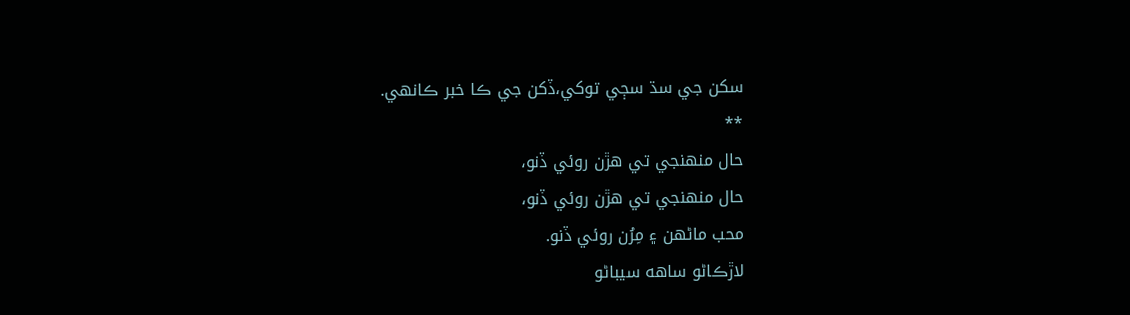سکن جي سڌ سڄي توکي،ڏکن جي ڪا خبر ڪانهي.
**
حال منهنجي تي هڙن روئي ڏنو،
حال منهنجي تي هڙن روئي ڏنو،
محب ماڻهن ۽ مِرُن روئي ڏنو.
لاڙڪاڻو ساهه سيباڻو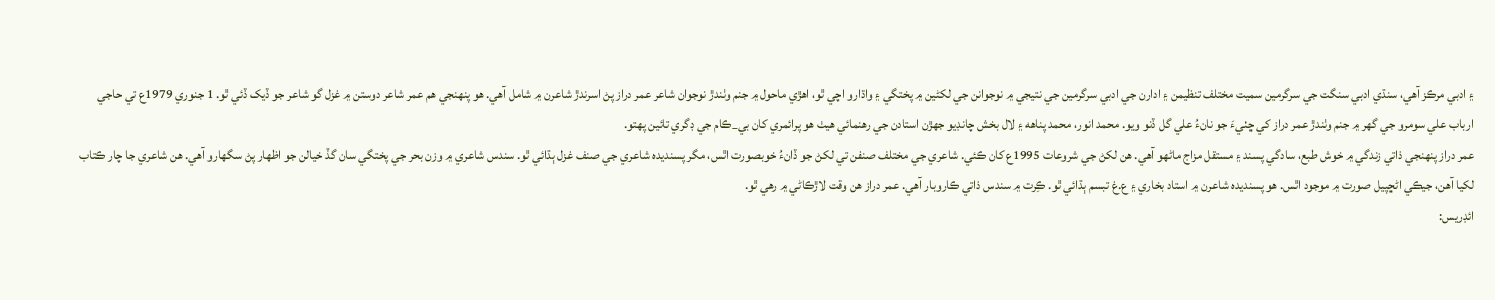۽ ادبي مرڪز آهي، سنڌي ادبي سنگت جي سرگرمين سميت مختلف تنظيمن ۽ ادارن جي ادبي سرگرمين جي نتيجي ۾ نوجوانن جي لکڻين ۾ پختگي ۽ واڌارو اچي ٿو، اهڙي ماحول ۾ جنم وٺندڙ نوجوان شاعر عمر دراز پڻ اسرندڙ شاعرن ۾ شامل آهي. هو پنهنجي هم عمر شاعر دوستن ۾ غزل گو شاعر جو ڏيک ڏئي ٿو. 1 جنوري 1979ع تي حاجي ارباب علي سومرو جي گهر ۾ جنم وٺندڙ عمر دراز کي ڇٺيءَ جو نانءُ علي گل ڏنو ويو. محمد انور، محمد پناهه ۽ لال بخش چانڊيو جهڙن استادن جي رهنمائي هيٺ هو پرائمري کان بي_ڪام جي ڊگري تائين پهتو.
عمر دراز پنهنجي ذاتي زندگي ۾ خوش طبع، سادگي پسند ۽ مستقل مزاج ماڻهو آهي. هن لکڻ جي شروعات 1995ع کان ڪئي. شاعري جي مختلف صنفن تي لکڻ جو ڏانءُ خوبصورت اٿس، مگر پسنديده شاعري جي صنف غزل ٻڌائي ٿو. سندس شاعري ۾ وزن بحر جي پختگي سان گڏ خيالن جو اظهار پڻ سگهارو آهي. هن شاعري جا چار ڪتاب لکيا آهن، جيڪي اڻڇپيل صورت ۾ موجود اٿس. هو پسنديده شاعرن ۾ استاد بخاري ۽ ع.غ تبسم ٻڌائي ٿو. ڪِرت ۾ سندس ذاتي ڪاروبار آهي. عمر دراز هن وقت لاڙڪاڻي ۾ رهي ٿو.
ائڊريس: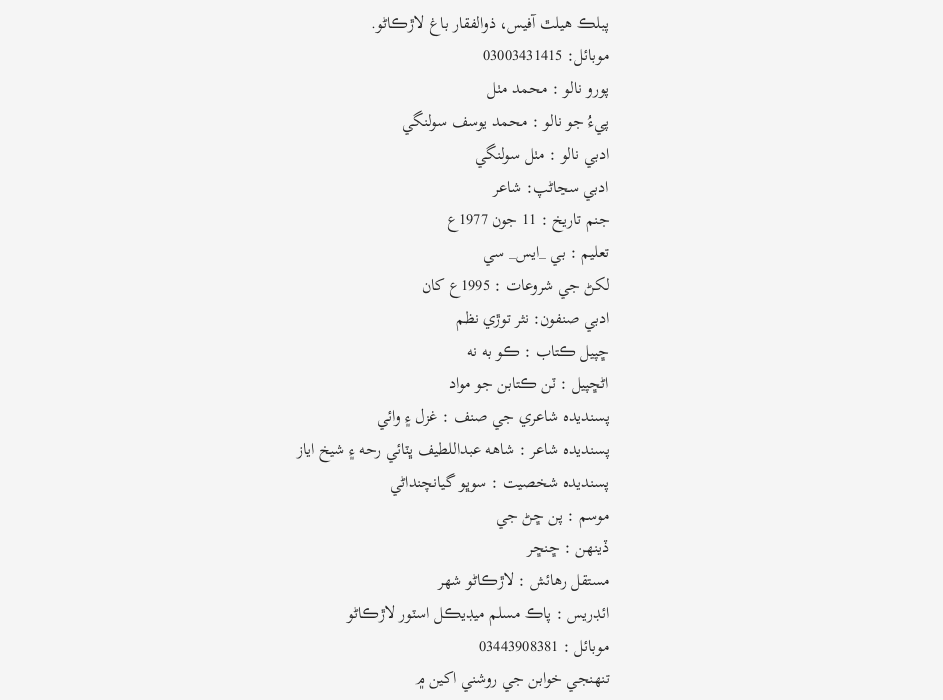پبلڪ هيلٿ آفيس، ذوالفقار باغ لاڙڪاڻو.
موبائل: 03003431415
پورو نالو : محمد مٺل
پيءُ جو نالو : محمد يوسف سولنگي
ادبي نالو : مٺل سولنگي
ادبي سڃاڻپ: شاعر
جنم تاريخ : 11 جون 1977ع
تعليم : بي _ايس_ سي
لکڻ جي شروعات : 1995ع کان
ادبي صنفون: نثر توڙي نظم
ڇپيل ڪتاب : ڪو به نه
اڻڇپيل : ٽن ڪتابن جو مواد
پسنديده شاعري جي صنف : غزل ۽ وائي
پسنديده شاعر : شاهه عبداللطيف ڀٽائي رحه ۽ شيخ اياز
پسنديده شخصيت : سوڀو گيانچنداڻي
موسم : پن ڇڻ جي
ڏينهن : ڇنڇر
مستقل رهائش : لاڙڪاڻو شهر
ائڊريس : پاڪ مسلم ميڊيڪل اسٽور لاڙڪاڻو
موبائل : 03443908381
تنهنجي خوابن جي روشني اکين ۾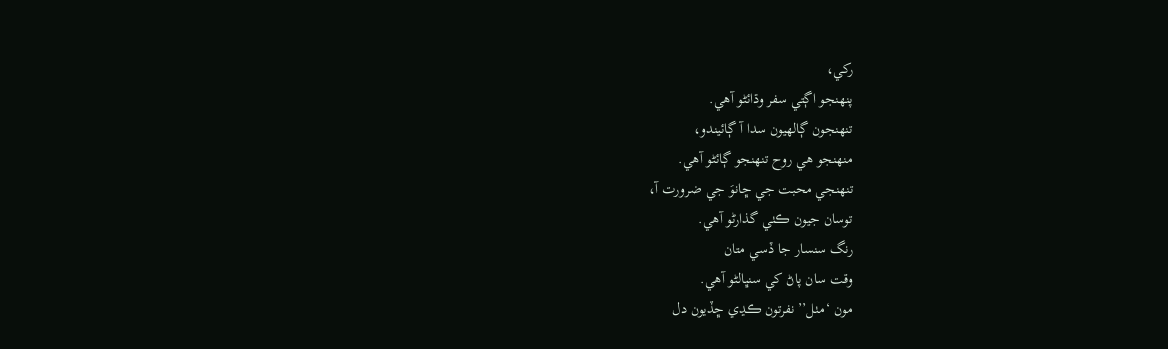رکي،
پنهنجو اڳتي سفر وڌائڻو آهي.
تنهنجون ڳالهيون سدا آ ڳائيندو،
منهنجو هي روح تنهنجو ڳائڻو آهي.
تنهنجي محبت جي ڇانوَ جي ضرورت آ،
توسان جيون ڪٺي گذارڻو آهي.
رنگ سنسار جا ڏسي متان
وقت سان پاڻ کي سنڀالڻو آهي.
مون ‘مٺل’’ نفرتون ڪڍي ڇڏيون دل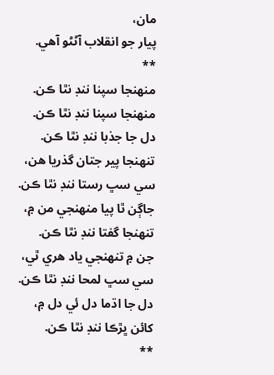مان،
پيار جو انقلاب آڻڻو آهي.
**
منهنجا سپنا ننڊ نٿا ڪن.
منهنجا سپنا ننڊ نٿا ڪن.
دل جا جذبا ننڊ نٿا ڪن.
تنهنجا پير جتان گذريا هن،
سي سڀ رستا ننڊ نٿا ڪن.
جاڳن ٿا پيا منهنجي من ۾،
تنهنجا گفتا ننڊ نٿا ڪن.
جن ۾ تنهنجي ياد هري ٿي،
سي سڀ لمحا ننڊ نٿا ڪن.
دل جا اڌما دل ئي دل ۾،
کائن ڀڙڪا ننڊ نٿا ڪن.
**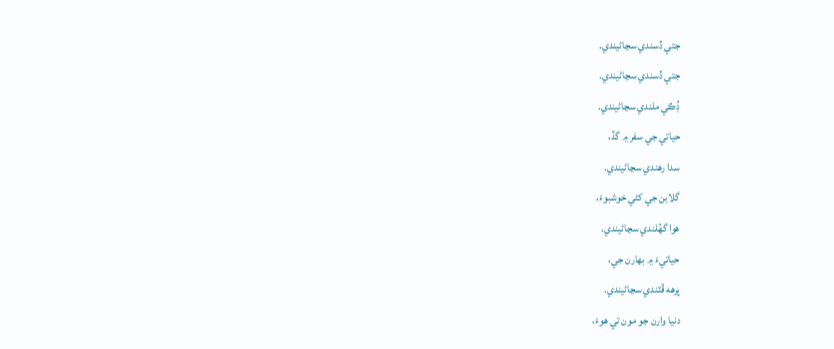جتي ڏسندي سڃاڻيندي.
جتي ڏسندي سڃاڻيندي.
ڊُڪي ملندي سڃاڻيندي.
حياتي جي سفر ۾ گڏ،
سدا رهندي سڃاڻيندي.
گلابن جي کڻي خوشبوءَ،
هوا گهُلندي سڃاڻيندي.
حياتيءَ ۾ بهارن جي،
پرهه ڦٽندي سڃاڻيندي.
دنيا وارن جو مون تي هوءَ،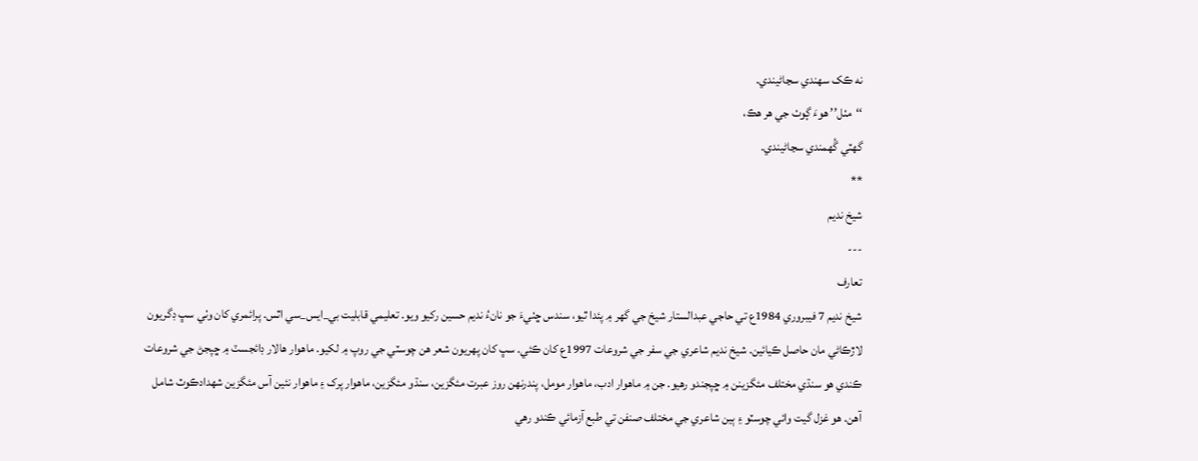نه ڪک سهندي سڃاڻيندي.
‘‘مٺل’’ هوءَ ڳوٺ جي هر هڪ،
گهٽي گُهمندي سڃاڻيندي.
**
شيخ نديم
---
تعارف
شيخ نديم 7 فيبروري 1984ع تي حاجي عبدالستار شيخ جي گهر ۾ پئدا ٿيو، سندس ڇٺيءَ جو نانءُ نديم حسين رکيو ويو. تعليمي قابليت بي_ايس_سي اٿس. پرائمري کان وٺي سڀ ڊگريون لاڙڪاڻي مان حاصل ڪيائين. شيخ نديم شاعري جي سفر جي شروعات 1997ع کان ڪئي. سڀ کان پهريون شعر هن چوسٽي جي روپ ۾ لکيو. ماهوار هالار ڊائجسٽ ۾ ڇپجڻ جي شروعات ڪندي هو سنڌي مختلف مئگزينن ۾ ڇپجندو رهيو. جن ۾ ماهوار ادب، ماهوار مومل، پندرنهن روز عبرت مئگزين، سنڌو مئگزين، ماهوار پرک ۽ ماهوار نئين آس مئگزين شهدادڪوٽ شامل آهن. هو غزل گيت وائي چوسٽو ۽ ٻين شاعري جي مختلف صنفن تي طبع آزمائي ڪندو رهي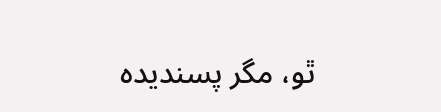ٿو، مگر پسنديده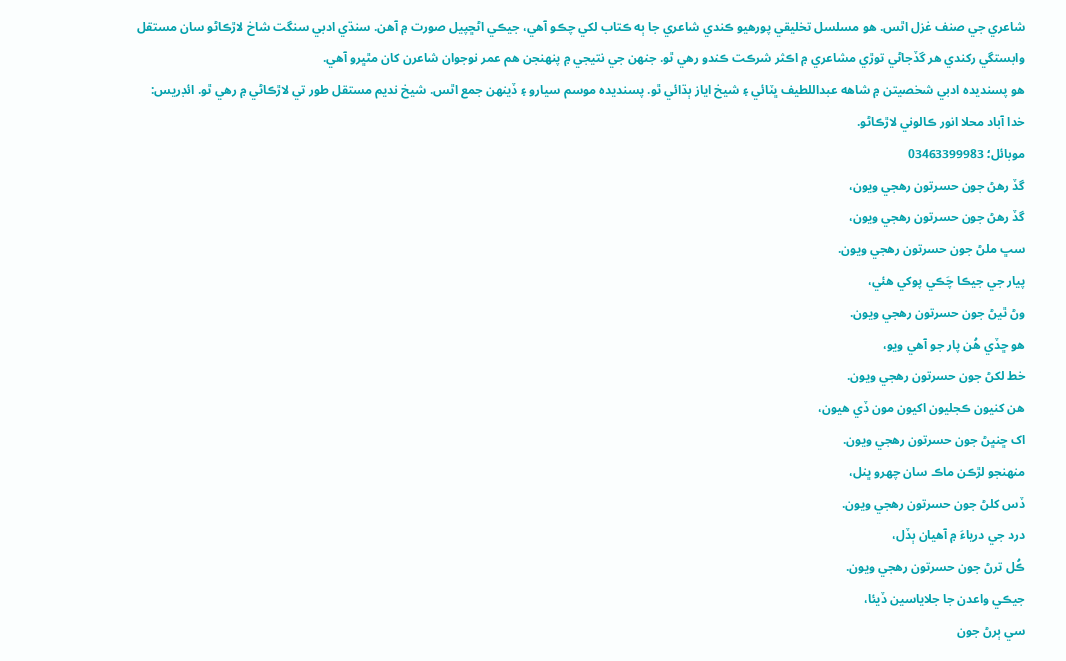شاعري جي صنف غزل اٿس. هو مسلسل تخليقي پورهيو ڪندي شاعري جا ٻه ڪتاب لکي چڪو آهي، جيڪي اڻڇپيل صورت ۾ آهن. سنڌي ادبي سنگت شاخ لاڙڪاڻو سان مستقل وابستگي رکندي هر گڏجاڻي توڙي مشاعري ۾ اڪثر شرڪت ڪندو رهي ٿو. جنهن جي نتيجي ۾ پنهنجن هم عمر نوجوان شاعرن کان مٿڀرو آهي.
هو پسنديده ادبي شخصيتن ۾ شاهه عبداللطيف ڀٽائي ۽ شيخ اياز ٻڌائي ٿو. پسنديده موسم سيارو ۽ ڏينهن جمع اٿس. شيخ نديم مستقل طور تي لاڙڪاڻي ۾ رهي ٿو. ائڊريس: خدا آباد محلا انور ڪالوني لاڙڪاڻو.
موبائل؛ 03463399983
گڏ رهڻ جون حسرتون رهجي ويون،
گڏ رهڻ جون حسرتون رهجي ويون،
سڀ ملڻ جون حسرتون رهجي ويون.
پيار جي جيڪا چَڪي پوکي هئي،
وڻ ٿيڻ جون حسرتون رهجي ويون.
هو ڇڏي هُن پار جو آهي ويو،
خط لکڻ جون حسرتون رهجي ويون.
هن کنيون ڪجليون اکيون مون ڏي هيون،
اک ڇنڀڻ جون حسرتون رهجي ويون.
منهنجو لڙڪن ماڪ سان چهرو ڀنل،
ڏس کلڻ جون حسرتون رهجي ويون.
درد جي درياءَ ۾ آهيان ٻڏل،
ڪُل ترڻ جون حسرتون رهجي ويون.
جيڪي واعدن جا جلاياسين ڏيئا،
سي ٻرڻ جون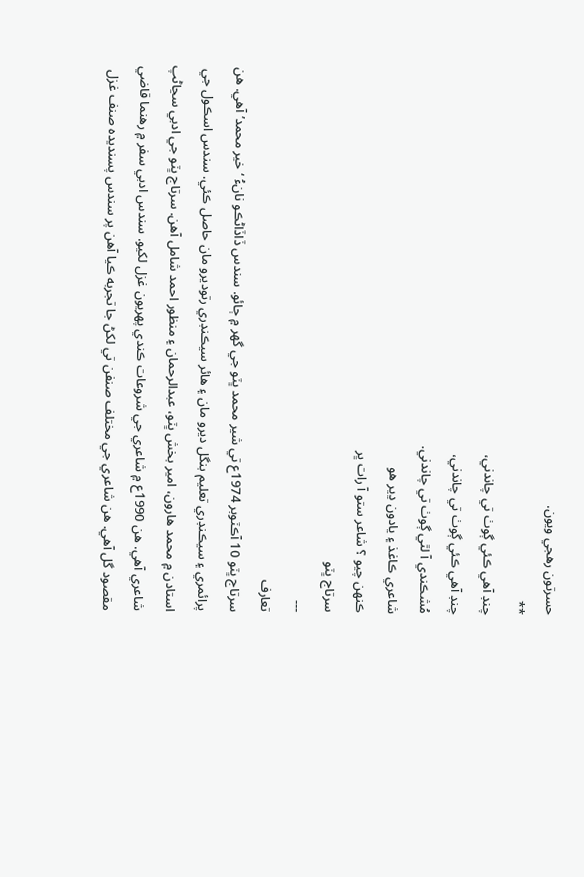حسرتون رهجي ويون.
**
چنڊ آهي ڪئي ڳوٺ تي چاندني،
چنڊ آهي ڪئي ڳوٺ تي چاندني،
مُشڪندي آ لٿي ڳوٺ تي چاندني.
شاعري ڪاغذ ۽ يادون ڍير هو
ڪنهن چيو ؟ شاعر ستو آ رات ڀر
سرتاج ڀٽو
---
تعارف
سرتاج ڀٽو 10 آڪٽوبر 1974ع تي شير محمد ڀٽو جي گهر ۾ ڄائو. سندس ڏاڏاڻڪو نانءُ ‘خير محمد’ آهي. هن پرائمري ۽ سيڪنڊري تعليم بنگل ديرو مان ۽ هائر سيڪنڊري رتوديرو مان حاصل ڪئي. سندس اسڪول جي استادن ۾ محمد هارون، امير بخش ڀٽو، عبدالرحمان ۽ منظور احمد شامل آهن. سرتاج ڀٽو جي ادبي سڃاڻپ شاعري آهي. هن 1990ع ۾ شاعري جي شروعات ڪندي پهريون غزل لکيو. سندس ادبي سفر ۾ رهنما قاضي مقصود گل آهي. هن شاعري جي مختلف صنفن تي لکڻ جا تجربه ڪيا آهن پر سندس پسنديده صنف غزل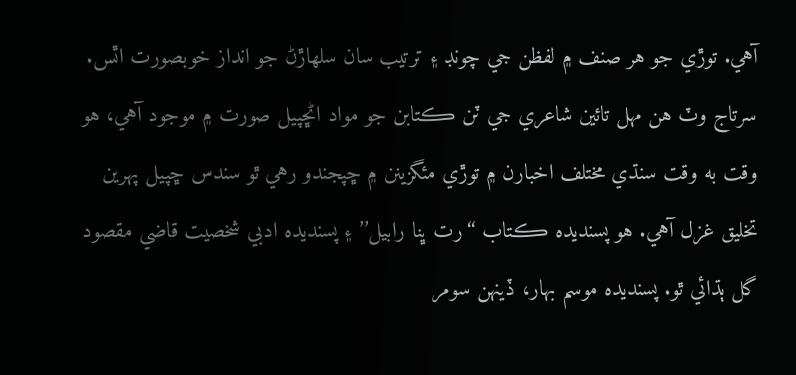آهي. توڙي جو هر صنف ۾ لفظن جي چونڊ ۽ ترتيب سان سلهاڙڻ جو انداز خوبصورت اٿس. سرتاج وٽ هن مهل تائين شاعري جي ٽن ڪتابن جو مواد اڻڇپيل صورت ۾ موجود آهي، هو وقت به وقت سنڌي مختلف اخبارن ۾ توڙي مئگزينن ۾ ڇپجندو رهي ٿو سندس ڇپيل پهرين تخليق غزل آهي. هو پسنديده ڪتاب ‘‘رت ڀنا رابيل’’ ۽ پسنديده ادبي شخصيت قاضي مقصود گل ٻڌائي ٿو. پسنديده موسم بهار، ڏينهن سومر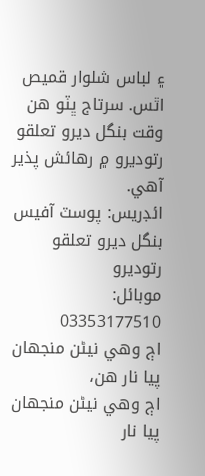۽ لباس شلوار قميص اٿس. سرتاج ڀٽو هن وقت بنگل ديرو تعلقو رتوديرو ۾ رهائش پذير آهي.
ائڊريس: پوسٽ آفيس بنگل ديرو تعلقو رتوديرو
موبائل: 03353177510
اڄ وهي نيڻن منجهان پيا نار هن،
اڄ وهي نيڻن منجهان پيا نار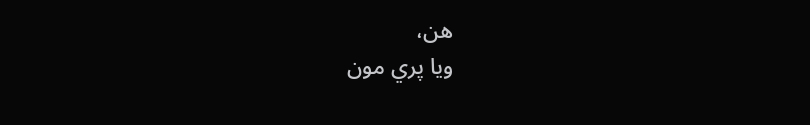هن،
ويا پري مون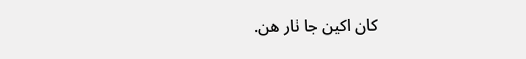کان اکين جا ٺار هن.